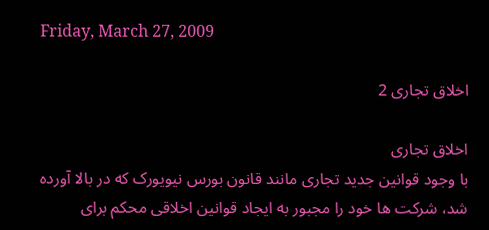Friday, March 27, 2009

اخلاق تجاری 2

اخلاق تجاری
با وجود قوانین جدید تجاری مانند قانون بورس نیویورک که در بالا آورده شد، شرکت ها خود را مجبور به ایجاد قوانین اخلاقی محکم برای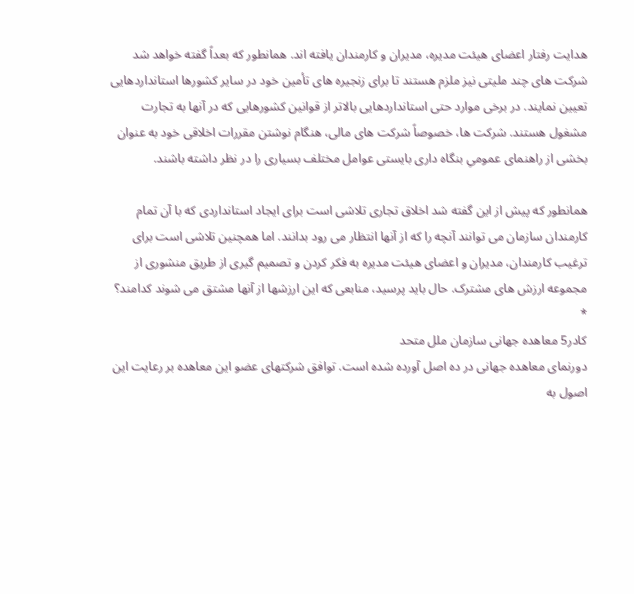هدایت رفتار اعضای هیئت مدیره، مدیران و کارمندان یافته اند. همانطور که بعداً گفته خواهد شد شرکت های چند ملیتی نیز ملزم هستند تا برای زنجیره های تأمین خود در سایر کشورها استانداردهایی تعیین نمایند. در برخی موارد حتی استانداردهایی بالاتر از قوانین کشورهایی که در آنها به تجارت مشغول هستند. شرکت ها، خصوصاً شرکت های مالی، هنگام نوشتن مقررات اخلاقی خود به عنوان بخشی از راهنمای عمومیِ بنگاه داری بایستی عوامل مختلف بسیاری را در نظر داشته باشند.

همانطور که پیش از این گفته شد اخلاق تجاری تلاشی است برای ایجاد استانداردی که با آن تمام کارمندان سازمان می توانند آنچه را که از آنها انتظار می رود بدانند. اما همچنین تلاشی است برای ترغیب کارمندان، مدیران و اعضای هیئت مدیره به فکر کردن و تصمیم گیری از طریق منشوری از مجموعه ارزش های مشترک. حال باید پرسید، منابعی که این ارزشها از آنها مشتق می شوند کدامند؟
*
کادر5 معاهده جهانی سازمان ملل متحد
دورنمای معاهده جهانی در ده اصل آورده شده است. توافق شرکتهای عضو این معاهده بر رعایت این اصول به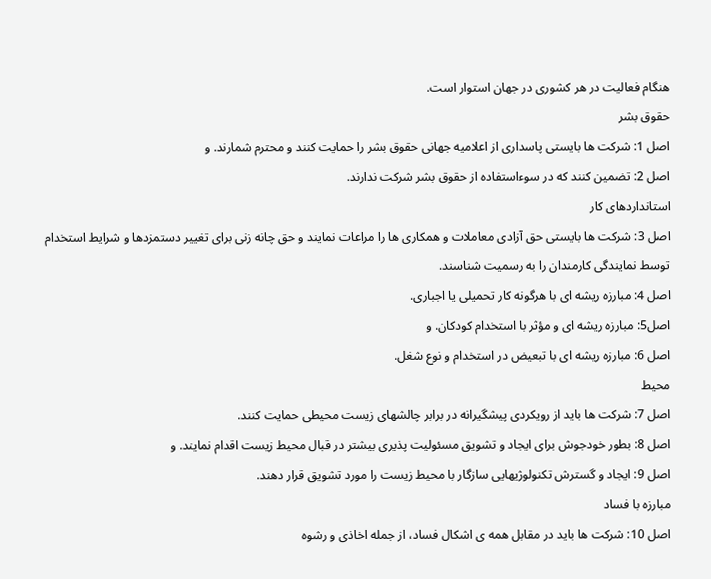هنگام فعالیت در هر کشوری در جهان استوار است.
حقوق بشر
اصل 1: شرکت ها بایستی پاسداری از اعلامیه جهانی حقوق بشر را حمایت کنند و محترم شمارند. و
اصل 2: تضمین کنند که در سوءاستفاده از حقوق بشر شرکت ندارند.
استانداردهای کار
اصل 3: شرکت ها بایستی حق آزادی معاملات و همکاری ها را مراعات نمایند و حق چانه زنی برای تغییر دستمزدها و شرایط استخدام توسط نمایندگی کارمندان را به رسمیت شناسند.
اصل 4: مبارزه ریشه ای با هرگونه کار تحمیلی یا اجباری.
اصل5: مبارزه ریشه ای و مؤثر با استخدام کودکان. و
اصل 6: مبارزه ریشه ای با تبعیض در استخدام و نوع شغل.
محیط
اصل 7: شرکت ها باید از رویکردی پیشگیرانه در برابر چالشهای زیست محیطی حمایت کنند.
اصل 8: بطور خودجوش برای ایجاد و تشویق مسئولیت پذیری بیشتر در قبال محیط زیست اقدام نمایند. و
اصل 9: ایجاد و گسترش تکنولوژیهایی سازگار با محیط زیست را مورد تشویق قرار دهند.
مبارزه با فساد
اصل 10: شرکت ها باید در مقابل همه ی اشکال فساد، از جمله اخاذی و رشوه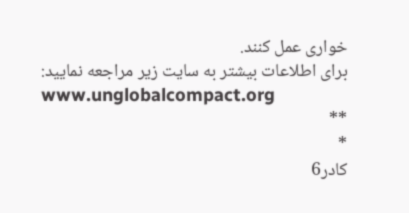خواری عمل کنند.
برای اطلاعات بیشتر به سایت زیر مراجعه نمایید:
www.unglobalcompact.org
**
*
کادر6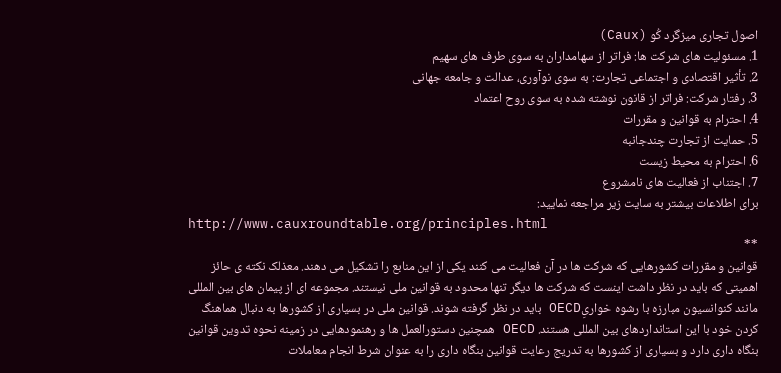اصول تجاری میزگرد کُو (Caux)
1. مسئولیت های شرکت ها: فراتر از سهامداران به سوی طرف های سهیم
2. تأثیر اقتصادی و اجتماعی تجارت: به سوی نوآوری، عدالت و جامعه جهانی
3. رفتار شرکت: فراتر از قانون نوشته شده به سوی روح اعتماد
4. احترام به قوانین و مقررات
5. حمایت از تجارت چندجانبه
6. احترام به محیط زیست
7. اجتناب از فعالیت های نامشروع
برای اطلاعات بیشتر به سایت زیر مراجعه نمایید:
http://www.cauxroundtable.org/principles.html
**
قوانین و مقررات کشورهایی که شرکت ها در آن فعالیت می کنند یکی از این منابع را تشکیل می دهند. معذلک نکته ی حائز اهمیتی که باید در نظر داشت اینست که شرکت ها دیگر تنها محدود به قوانین ملی نیستند. مجموعه ای از پیمان های بین المللی مانند کنوانسیون مبارزه با رشوه خواریِOECD باید در نظر گرفته شوند. قوانین ملی در بسیاری از کشورها به دنبال هماهنگ کردن خود با این استانداردهای بین المللی هستند. OECD همچنین دستورالعمل ها و رهنمودهایی در زمینه نحوه تدوین قوانین بنگاه داری دارد و بسیاری از کشورها به تدریج رعایت قوانین بنگاه داری را به عنوان شرط انجام معاملات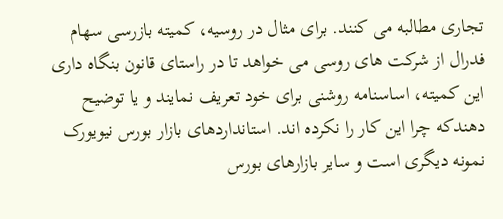تجاری مطالبه می کنند. برای مثال در روسیه، کمیته بازرسی سهام فدرال از شرکت های روسی می خواهد تا در راستای قانون بنگاه داری این کمیته، اساسنامه روشنی برای خود تعریف نمایند و یا توضیح دهندکه چرا این کار را نکرده اند. استانداردهای بازار بورس نیویورک نمونه دیگری است و سایر بازارهای بورس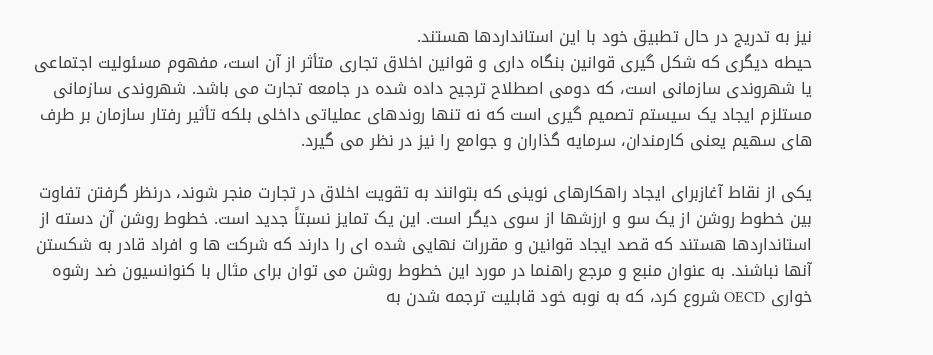نیز به تدریج در حال تطبیق خود با این استانداردها هستند.
حیطه دیگری که شکل گیری قوانین بنگاه داری و قوانین اخلاق تجاری متأثر از آن است، مفهوم مسئولیت اجتماعی یا شهروندی سازمانی است، که دومی اصطلاح ترجیح داده شده در جامعه تجارت می باشد. شهروندی سازمانی مستلزم ایجاد یک سیستم تصمیم گیری است که نه تنها روندهای عملیاتی داخلی بلکه تأثیر رفتار سازمان بر طرف های سهیم یعنی کارمندان، سرمایه گذاران و جوامع را نیز در نظر می گیرد.

یکی از نقاط آغازبرای ایجاد راهکارهای نوینی که بتوانند به تقویت اخلاق در تجارت منجر شوند، درنظر گرفتن تفاوت بین خطوط روشن از یک سو و ارزشها از سوی دیگر است. این یک تمایز نسبتاً جدید است. خطوط روشن آن دسته از استانداردها هستند که قصد ایجاد قوانین و مقررات نهایی شده ای را دارند که شرکت ها و افراد قادر به شکستن آنها نباشند. به عنوان منبع و مرجع راهنما در مورد این خطوط روشن می توان برای مثال با کنوانسیون ضد رشوه خواری OECD شروع کرد، که به نوبه خود قابلیت ترجمه شدن به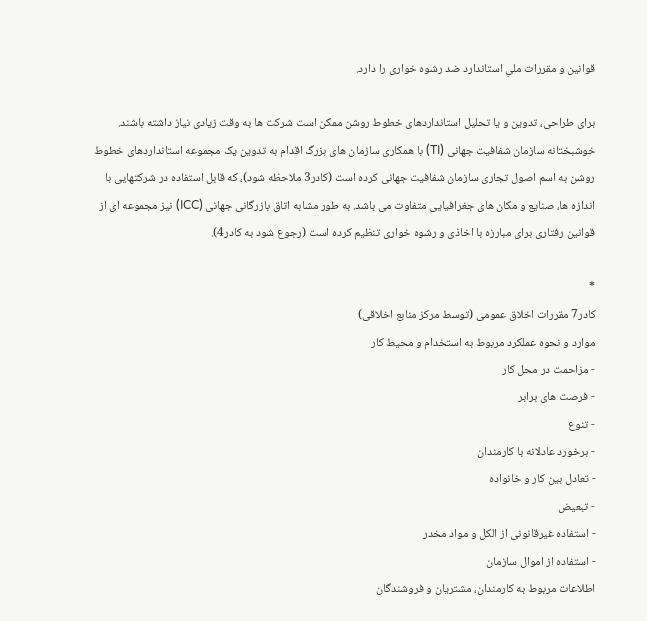قوانین و مقررات ملیِ استاندارد ضد رشوه خواری را دارد.

برای طراحی، تدوین و یا تحلیل استانداردهای خطوط روشن ممکن است شرکت ها به وقت زیادی نیاز داشته باشند. خوشبختانه سازمان شفافیت جهانی (TI) با همکاری سازمان های بزرگ اقدام به تدوین یک مجموعه استانداردهای خطوط روشن به اسم اصول تجاری سازمان شفافیت جهانی کرده است (کادر3 ملاحظه شود)، که قابل استفاده در شرکتهایی با اندازه ها، صنایع و مکان های جغرافیایی متفاوت می باشد. به طور مشابه اتاق بازرگانی جهانی (ICC) نیز مجموعه ای از قوانین رفتاری برای مبارزه با اخاذی و رشوه خواری تنظیم کرده است (رجوع شود به کادر4).

*
کادر7 مقررات اخلاق عمومی (توسط مرکز منابع اخلاقی)
موارد و نحوه عملکرد مربوط به استخدام و محیط کار
- مزاحمت در محل کار
- فرصت های برابر
- تنوع
- برخورد عادلانه با کارمندان
- تعادل بین کار و خانواده
- تبعیض
- استفاده غیرقانونی از الکل و مواد مخدر
- استفاده از اموال سازمان
اطلاعات مربوط به کارمندان، مشتریان و فروشندگان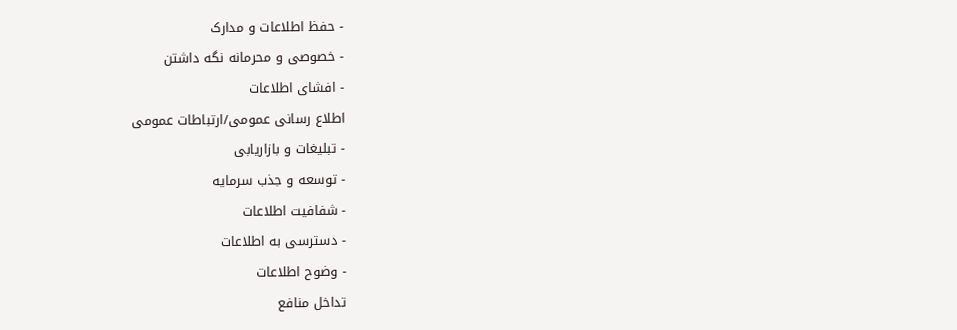- حفظ اطلاعات و مدارک
- خصوصی و محرمانه نگه داشتن
- افشای اطلاعات
اطلاع رسانی عمومی/ارتباطات عمومی
- تبلیغات و بازاریابی
- توسعه و جذب سرمایه
- شفافیت اطلاعات
- دسترسی به اطلاعات
- وضوح اطلاعات
تداخل منافع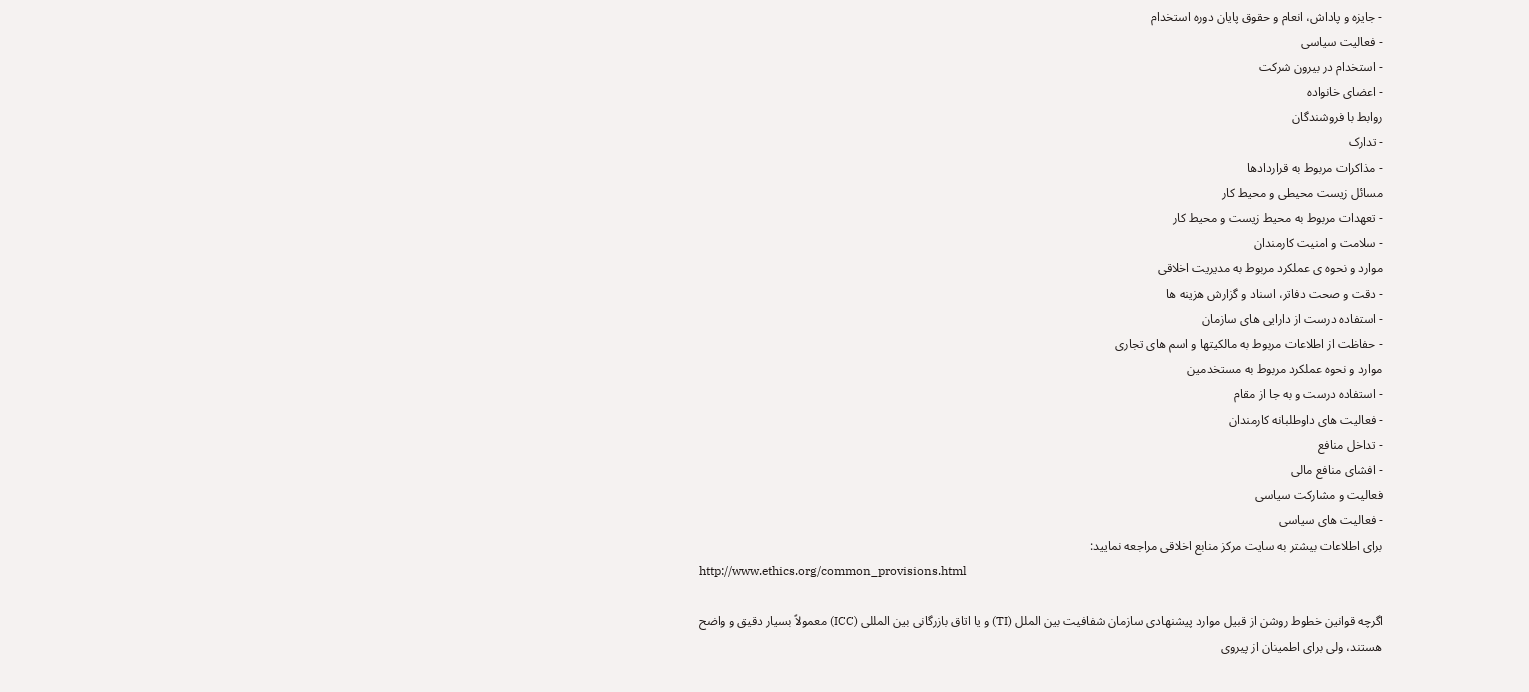- جایزه و پاداش، انعام و حقوق پایان دوره استخدام
- فعالیت سیاسی
- استخدام در بیرون شرکت
- اعضای خانواده
روابط با فروشندگان
- تدارک
- مذاکرات مربوط به قراردادها
مسائل زیست محیطی و محیط کار
- تعهدات مربوط به محیط زیست و محیط کار
- سلامت و امنیت کارمندان
موارد و نحوه ی عملکرد مربوط به مدیریت اخلاقی
- دقت و صحت دفاتر، اسناد و گزارش هزینه ها
- استفاده درست از دارایی های سازمان
- حفاظت از اطلاعات مربوط به مالکیتها و اسم های تجاری
موارد و نحوه عملکرد مربوط به مستخدمین
- استفاده درست و به جا از مقام
- فعالیت های داوطلبانه کارمندان
- تداخل منافع
- افشای منافع مالی
فعالیت و مشارکت سیاسی
- فعالیت های سیاسی
برای اطلاعات بیشتر به سایت مرکز منابع اخلاقی مراجعه نمایید:
http://www.ethics.org/common_provisions.html

اگرچه قوانین خطوط روشن از قبیل موارد پیشنهادی سازمان شفافیت بین الملل (TI) و یا اتاق بازرگانی بین المللی (ICC) معمولاً بسیار دقیق و واضح هستند، ولی برای اطمینان از پیروی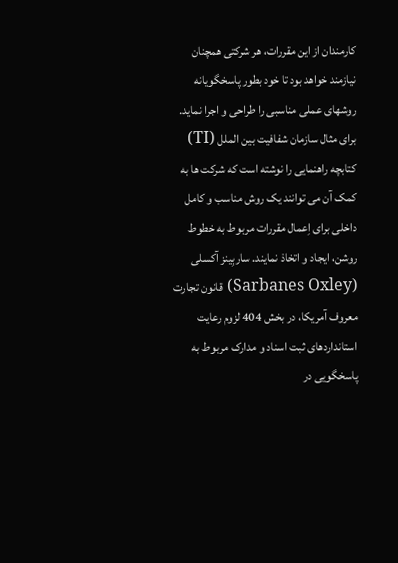کارمندان از این مقررات، هر شرکتی همچنان نیازمند خواهد بود تا خود بطور پاسخگویانه روشهای عملی مناسبی را طراحی و اجرا نماید. برای مثال سازمان شفافیت بین الملل (TI) کتابچه راهنمایی را نوشته است که شرکت ها به کمک آن می توانند یک روش مناسب و کامل داخلی برای اِعمال مقررات مربوط به خطوط روشن، ایجاد و اتخاذ نمایند. ساربِینز آکسلی (Sarbanes Oxley) قانون تجارت معروف آمریکا، در بخش 404 لزوم رعایت استانداردهای ثبت اسناد و مدارک مربوط به پاسخگویی در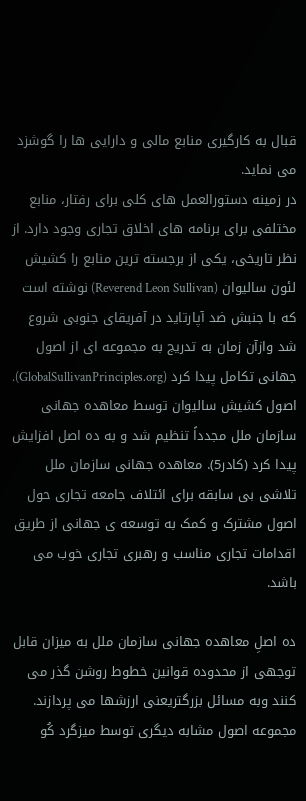قبال به کارگیری منابع مالی و دارایی ها را گوشزد می نماید.
در زمینه دستورالعمل های کلی برای رفتار، منابع مختلفی برای برنامه های اخلاق تجاری وجود دارد. از نظر تاریخی، یکی از برجسته ترین منابع را کشیش لئون سالیوان (Reverend Leon Sullivan) نوشته است که با جنبش ضد آپارتاید در آفریقای جنوبی شروع شد وازآن زمان به تدریج به مجموعه ای از اصول جهانی تکامل پیدا کرد (GlobalSullivanPrinciples.org). اصول کشیش سالیوان توسط معاهده جهانی سازمان ملل مجدداً تنظیم شد و به ده اصل افزایش پیدا کرد (کادر5). معاهده جهانی سازمان ملل تلاشی بی سابقه برای ائتلاف جامعه تجاری حول اصول مشترک و کمک به توسعه ی جهانی از طریق اقدامات تجاری مناسب و رهبری تجاری خوب می باشد.

ده اصلِ معاهده جهانی سازمان ملل به میزان قابل توجهی از محدوده قوانین خطوط روشن گذر می کنند وبه مسائل بزرگتریعنی ارزشها می پردازند. مجموعه اصول مشابه دیگری توسط میزگرد کُو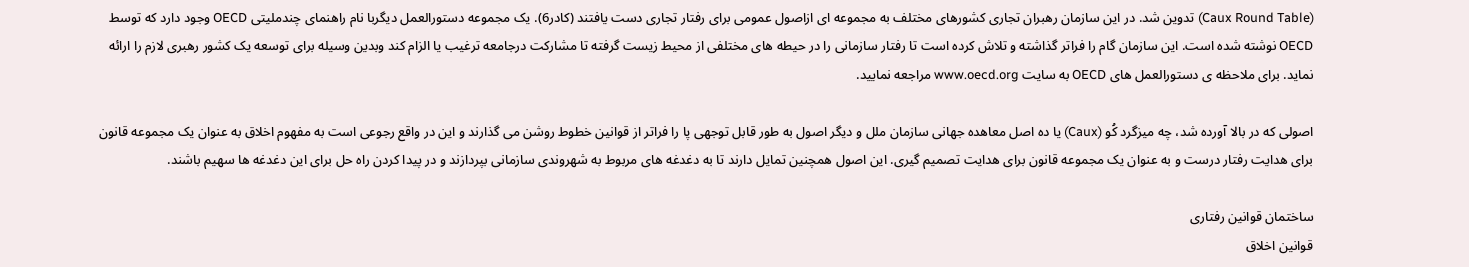(Caux Round Table) تدوین شد. در این سازمان رهبران تجاری کشورهای مختلف به مجموعه ای ازاصول عمومی برای رفتار تجاری دست یافتند (کادر6). یک مجموعه دستورالعمل دیگربا نام راهنمای چندملیتی OECD وجود دارد که توسط OECD نوشته شده است. این سازمان گام را فراتر گذاشته و تلاش کرده است تا رفتار سازمانی را در حیطه های مختلفی از محیط زیست گرفته تا مشارکت درجامعه ترغیب یا الزام کند وبدین وسیله برای توسعه یک کشور رهبری لازم را ارائه نماید. برای ملاحظه ی دستورالعمل های OECD به سایت www.oecd.org مراجعه نمایید.

اصولی که در بالا آورده شد، چه میزگرد کُو (Caux) یا ده اصل معاهده جهانی سازمان ملل و دیگر اصول به طور قابل توجهی پا را فراتر از قوانین خطوط روشن می گذارند و این در واقع رجوعی است به مفهوم اخلاق به عنوان یک مجموعه قانون برای هدایت رفتار درست و به عنوان یک مجموعه قانون برای هدایت تصمیم گیری. این اصول همچنین تمایل دارند تا به دغدغه های مربوط به شهروندی سازمانی بپردازند و در پیدا کردن راه حل برای این دغدغه ها سهیم باشند.

ساختمان قوانین رفتاری
قوانین اخلاق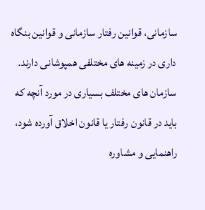سازمانی، قوانین رفتار سازمانی و قوانین بنگاه داری در زمینه های مختلفی همپوشانی دارند. سازمان های مختلف بسیاری در مورد آنچه که باید در قانون رفتار یا قانون اخلاق آورده شود، راهنمایی و مشاوره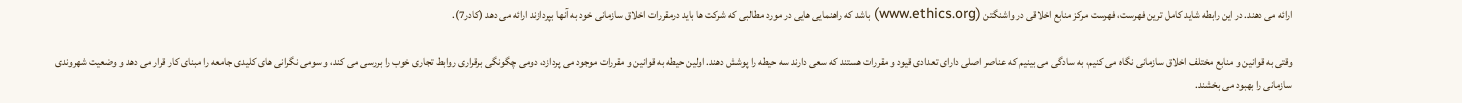ارائه می دهند. در این رابطه شاید کامل ترین فهرست، فهرست مرکز منابع اخلاقی در واشنگتن (www.ethics.org) باشد که راهنمایی هایی در مورد مطالبی که شرکت ها باید درمقررات اخلاق سازمانی خود به آنها بپردازند ارائه می دهد (کادر7).

وقتی به قوانین و منابع مختلف اخلاق سازمانی نگاه می کنیم، به سادگی می بینیم که عناصر اصلی دارای تعدادی قیود و مقررات هستند که سعی دارند سه حیطه را پوشش دهند. اولین حیطه به قوانین و مقررات موجود می پردازد، دومی چگونگی برقراری روابط تجاری خوب را بررسی می کند، و سومی نگرانی های کلیدی جامعه را مبنای کار قرار می دهد و وضعیت شهروندی سازمانی را بهبود می بخشند.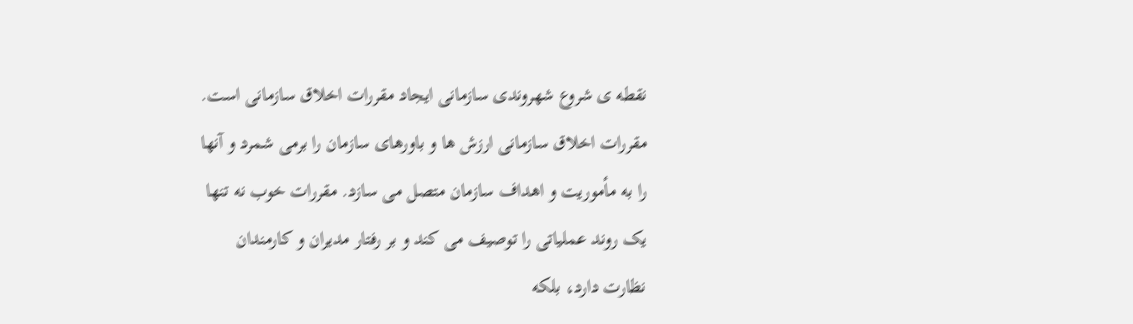نقطه ی شروع شهروندی سازمانی ایجاد مقررات اخلاق سازمانی است. مقررات اخلاق سازمانی ارزش ها و باورهای سازمان را برمی شمرد و آنها را به مأموریت و اهداف سازمان متصل می سازد. مقررات خوب نه تنها یک روند عملیاتی را توصیف می کند و بر رفتار مدیران و کارمندان نظارت دارد، بلکه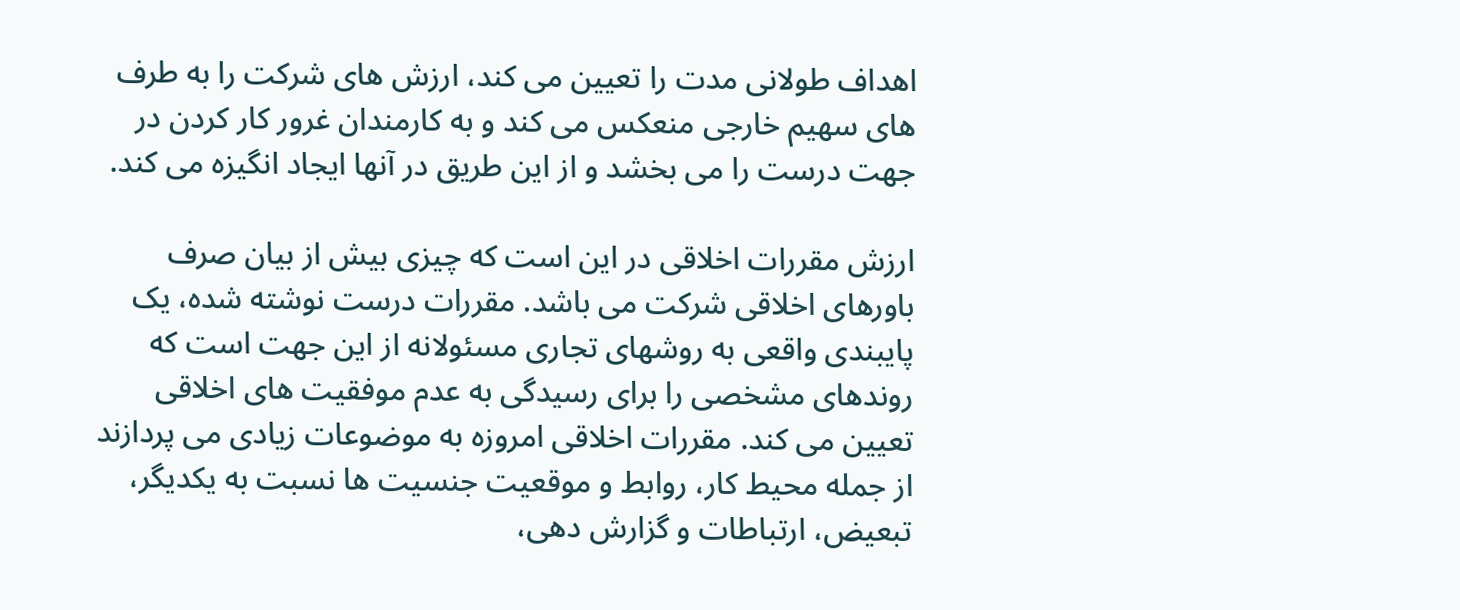اهداف طولانی مدت را تعیین می کند، ارزش های شرکت را به طرف های سهیم خارجی منعکس می کند و به کارمندان غرور کار کردن در جهت درست را می بخشد و از این طریق در آنها ایجاد انگیزه می کند.

ارزش مقررات اخلاقی در این است که چیزی بیش از بیان صرف باورهای اخلاقی شرکت می باشد. مقررات درست نوشته شده، یک پایبندی واقعی به روشهای تجاری مسئولانه از این جهت است که روندهای مشخصی را برای رسیدگی به عدم موفقیت های اخلاقی تعیین می کند. مقررات اخلاقی امروزه به موضوعات زیادی می پردازند از جمله محیط کار، روابط و موقعیت جنسیت ها نسبت به یکدیگر، تبعیض، ارتباطات و گزارش دهی،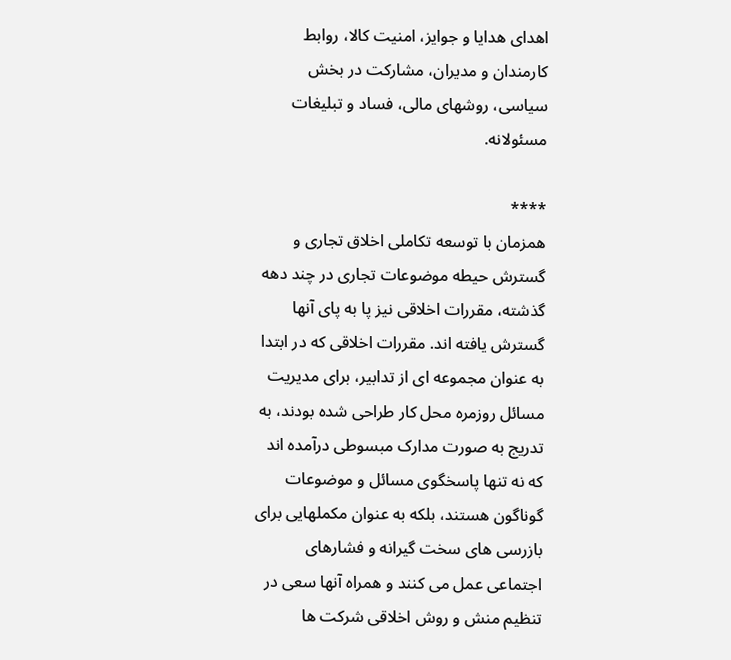اهدای هدایا و جوایز، امنیت کالا، روابط کارمندان و مدیران، مشارکت در بخش سیاسی، روشهای مالی، فساد و تبلیغات مسئولانه.

****
همزمان با توسعه تکاملی اخلاق تجاری و گسترش حیطه موضوعات تجاری در چند دهه گذشته، مقررات اخلاقی نیز پا به پای آنها گسترش یافته اند. مقررات اخلاقی که در ابتدا به عنوان مجموعه ای از تدابیر، برای مدیریت مسائل روزمره محل کار طراحی شده بودند، به تدریج به صورت مدارک مبسوطی درآمده اند که نه تنها پاسخگوی مسائل و موضوعات گوناگون هستند، بلکه به عنوان مکملهایی برای بازرسی های سخت گیرانه و فشارهای اجتماعی عمل می کنند و همراه آنها سعی در تنظیم منش و روش اخلاقی شرکت ها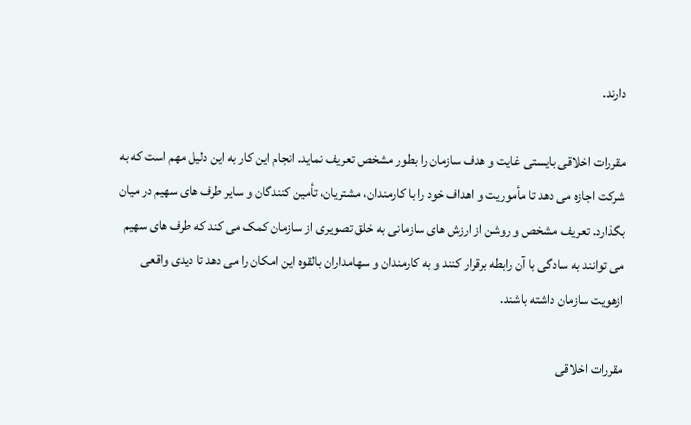دارند.

مقررات اخلاقی بایستی غایت و هدف سازمان را بطور مشخص تعریف نماید. انجام این کار به این دلیل مهم است که به شرکت اجازه می دهد تا مأموریت و اهداف خود را با کارمندان، مشتریان، تأمین کنندگان و سایر طرف های سهیم در میان بگذارد. تعریف مشخص و روشن از ارزش های سازمانی به خلق تصویری از سازمان کمک می کند که طرف های سهیم می توانند به سادگی با آن رابطه برقرار کنند و به کارمندان و سهامداران بالقوه این امکان را می دهد تا دیدی واقعی ازهویت سازمان داشته باشند.

مقررات اخلاقی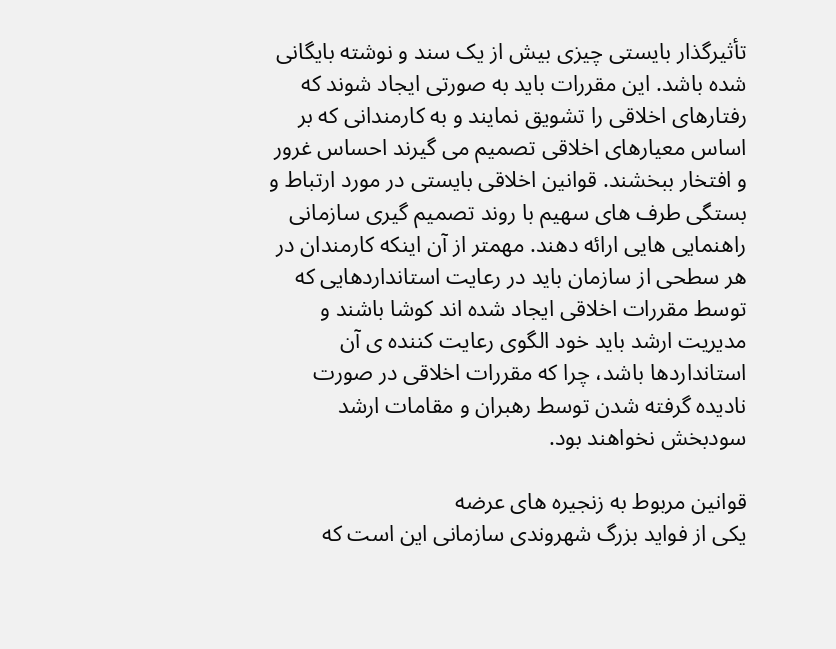تأثیرگذار بایستی چیزی بیش از یک سند و نوشته بایگانی شده باشد. این مقررات باید به صورتی ایجاد شوند که رفتارهای اخلاقی را تشویق نمایند و به کارمندانی که بر اساس معیارهای اخلاقی تصمیم می گیرند احساس غرور و افتخار ببخشند. قوانین اخلاقی بایستی در مورد ارتباط و بستگی طرف های سهیم با روند تصمیم گیری سازمانی راهنمایی هایی ارائه دهند. مهمتر از آن اینکه کارمندان در هر سطحی از سازمان باید در رعایت استانداردهایی که توسط مقررات اخلاقی ایجاد شده اند کوشا باشند و مدیریت ارشد باید خود الگوی رعایت کننده ی آن استانداردها باشد، چرا که مقررات اخلاقی در صورت نادیده گرفته شدن توسط رهبران و مقامات ارشد سودبخش نخواهند بود.

قوانین مربوط به زنجیره های عرضه
یکی از فواید بزرگ شهروندی سازمانی این است که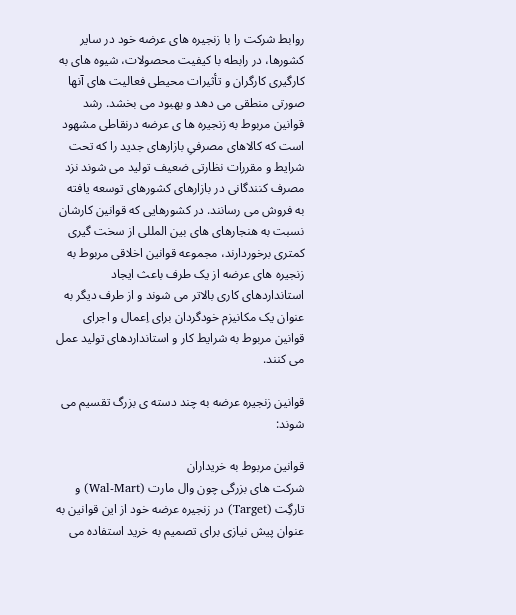روابط شرکت را با زنجیره های عرضه خود در سایر کشورها، در رابطه با کیفیت محصولات، شیوه های به کارگیری کارگران و تأثیرات محیطی فعالیت های آنها صورتی منطقی می دهد و بهبود می بخشد. رشد قوانین مربوط به زنجیره ها ی عرضه درنقاطی مشهود است که کالاهای مصرفیِ بازارهای جدید را که تحت شرایط و مقررات نظارتی ضعیف تولید می شوند نزد مصرف کنندگانی در بازارهای کشورهای توسعه یافته به فروش می رسانند. در کشورهایی که قوانین کارشان نسبت به هنجارهای های بین المللی از سخت گیری کمتری برخوردارند، مجموعه قوانین اخلاقی مربوط به زنجیره های عرضه از یک طرف باعث ایجاد استانداردهای کاری بالاتر می شوند و از طرف دیگر به عنوان یک مکانیزم خودگردان برای اِعمال و اجرای قوانین مربوط به شرایط کار و استانداردهای تولید عمل می کنند.

قوانین زنجیره عرضه به چند دسته ی بزرگ تقسیم می شوند:

قوانین مربوط به خریداران
شرکت های بزرگی چون وال مارت (Wal-Mart) و تارگِت (Target) در زنجیره عرضه خود از این قوانین به عنوان پیش نیازی برای تصمیم به خرید استفاده می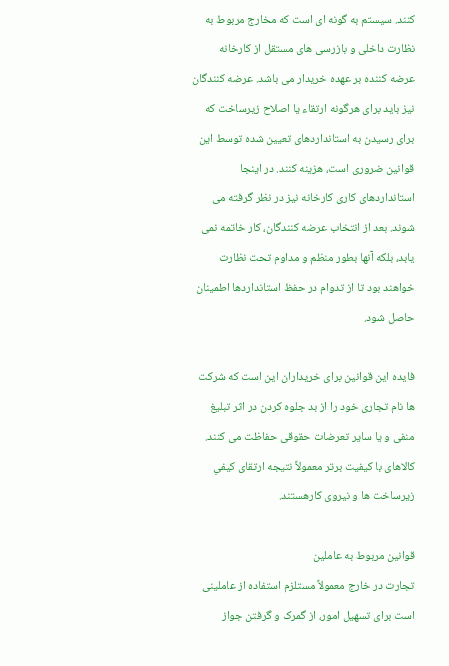کنند. سیستم به گونه ای است که مخارج مربوط به نظارت داخلی و بازرسی های مستقل از کارخانه عرضه کننده بر عهده خریدار می باشد. عرضه کنندگان نیز باید برای هرگونه ارتقاء یا اصلاح زیرساخت که برای رسیدن به استانداردهای تعیین شده توسط این قوانین ضروری است، هزینه کنند. در اینجا استانداردهای کاری کارخانه نیز در نظر گرفته می شوند. بعد از انتخاب عرضه کنندگان، کار خاتمه نمی یابد، بلکه آنها بطور منظم و مداوم تحت نظارت خواهند بود تا از تدوام در حفظ استانداردها اطمینان حاصل شود.

فایده این قوانین برای خریداران این است که شرکت ها نام تجاری خود را از بد جلوه کردن در اثر تبلیغ منفی و یا سایر تعرضات حقوقی حفاظت می کنند. کالاهای با کیفیت برتر معمولاً نتیجه ارتقای کیفیِ زیرساخت ها و نیروی کارهستند.

قوانین مربوط به عاملین
تجارت در خارج معمولاً مستلزم استفاده از عاملینی است برای تسهیل امور، از گمرک و گرفتن جواز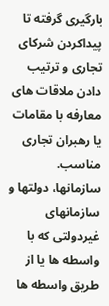بارگیری گرفته تا پیداکردن شرکای تجاری و ترتیب دادن ملاقات های معارفه با مقامات یا رهبران تجاری مناسب. سازمانها، دولتها و سازمانهای غیردولتی که با واسطه ها یا از طریق واسطه ها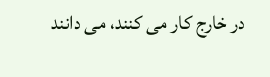در خارج کار می کنند، می دانند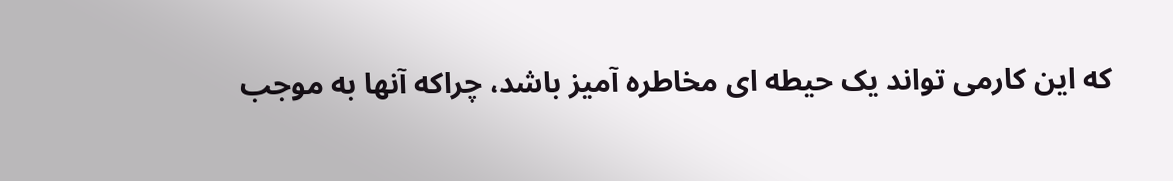که این کارمی تواند یک حیطه ای مخاطره آمیز باشد، چراکه آنها به موجب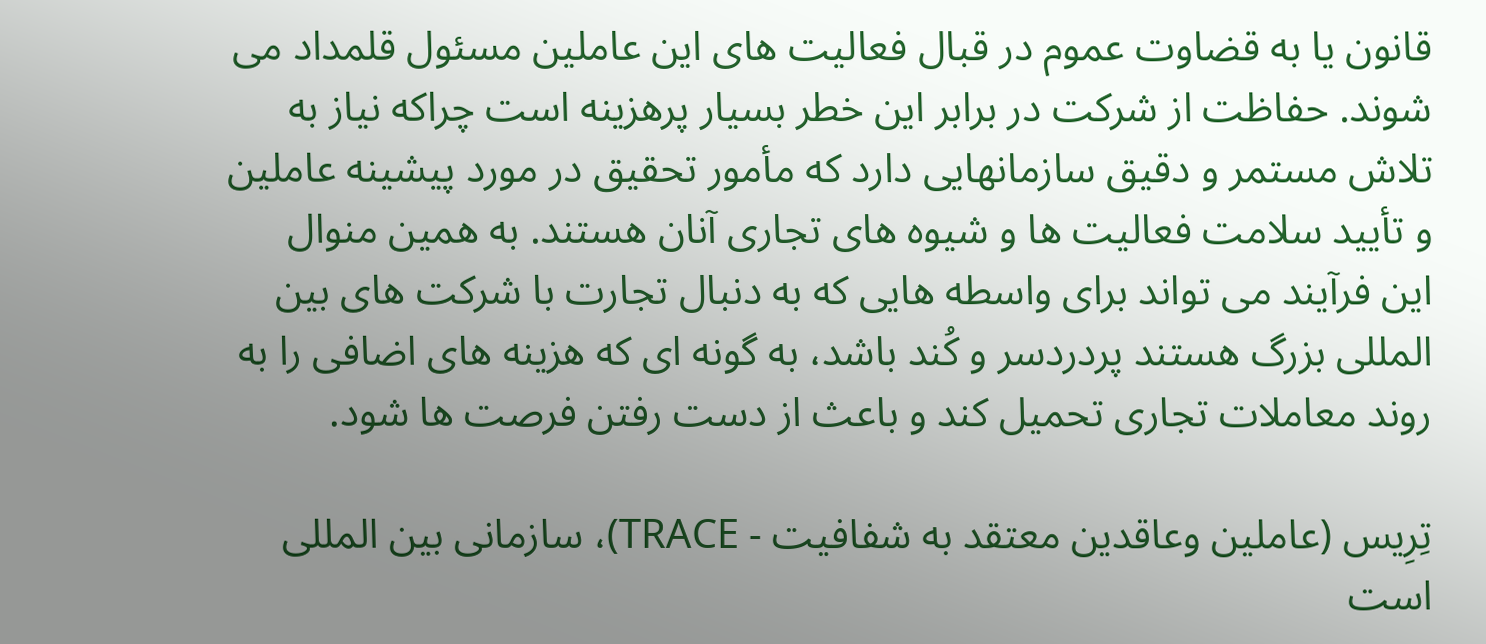قانون یا به قضاوت عموم در قبال فعالیت های این عاملین مسئول قلمداد می شوند. حفاظت از شرکت در برابر این خطر بسیار پرهزینه است چراکه نیاز به تلاش مستمر و دقیق سازمانهایی دارد که مأمور تحقیق در مورد پیشینه عاملین و تأیید سلامت فعالیت ها و شیوه های تجاری آنان هستند. به همین منوال این فرآیند می تواند برای واسطه هایی که به دنبال تجارت با شرکت های بین المللی بزرگ هستند پردردسر و کُند باشد، به گونه ای که هزینه های اضافی را به روند معاملات تجاری تحمیل کند و باعث از دست رفتن فرصت ها شود.

تِرِیس (عاملین وعاقدین معتقد به شفافیت - TRACE)، سازمانی بین المللی است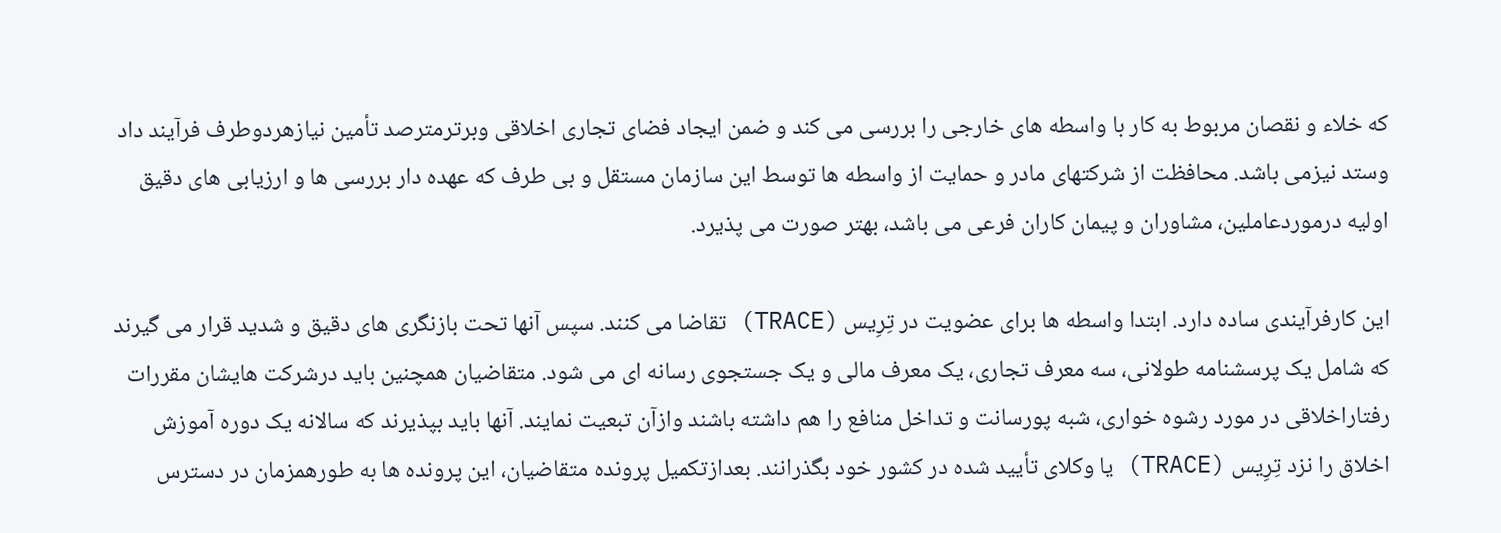که خلاء و نقصان مربوط به کار با واسطه های خارجی را بررسی می کند و ضمن ایجاد فضای تجاری اخلاقی وبرترمترصد تأمین نیازهردوطرف فرآیند داد وستد نیزمی باشد. محافظت از شرکتهای مادر و حمایت از واسطه ها توسط این سازمان مستقل و بی طرف که عهده دار بررسی ها و ارزیابی های دقیق اولیه درموردعاملین، مشاوران و پیمان کاران فرعی می باشد، بهتر صورت می پذیرد.

این کارفرآیندی ساده دارد. ابتدا واسطه ها برای عضویت در تِرِیس (TRACE) تقاضا می کنند. سپس آنها تحت بازنگری های دقیق و شدید قرار می گیرند که شامل یک پرسشنامه طولانی، سه معرف تجاری، یک معرف مالی و یک جستجوی رسانه ای می شود. متقاضیان همچنین باید درشرکت هایشان مقررات رفتاراخلاقی در مورد رشوه خواری، شبه پورسانت و تداخل منافع را هم داشته باشند وازآن تبعیت نمایند. آنها باید بپذیرند که سالانه یک دوره آموزش اخلاق را نزد تِرِیس (TRACE) یا وکلای تأیید شده در کشور خود بگذرانند. بعدازتکمیل پرونده متقاضیان، این پرونده ها به طورهمزمان در دسترس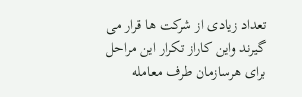تعداد زیادی از شرکت ها قرار می گیرند واین کاراز تکرار این مراحل برای هرسازمان طرف معامله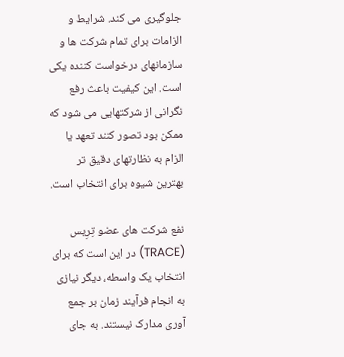جلوگیری می کند. شرایط و الزامات برای تمام شرکت ها و سازمانهای درخواست کننده یکی است. این کیفیت باعث رفع نگرانی از شرکتهایی می شود که ممکن بود تصور کنند تعهد یا الزام به نظارتهای دقیق تر بهترین شیوه برای انتخاب است.

نفع شرکت های عضو تِرِیس (TRACE) در این است که برای انتخاب یک واسطه، دیگر نیازی به انجام فرآیند زمان بر جمع آوری مدارک نیستند. به جای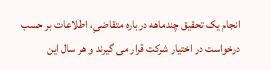انجام یک تحقیق چندماهه درباره متقاضیِ، اطلاعات بر حسب درخواست در اختیار شرکت قرار می گیرند و هر سال این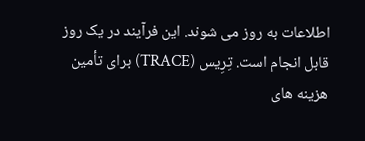اطلاعات به روز می شوند. این فرآیند در یک روز قابل انجام است. تِرِیس (TRACE) برای تأمین هزینه های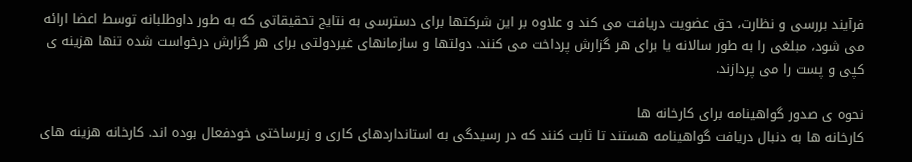فرآیند بررسی و نظارت، حق عضویت دریافت می کند و علاوه بر این شرکتها برای دسترسی به نتایج تحقیقاتی که به طور داوطلبانه توسط اعضا ارائه می شود، مبلغی را به طور سالانه یا برای هر گزارش پرداخت می کنند. دولتها و سازمانهای غیردولتی برای هر گزارش درخواست شده تنها هزینه ی کپی و پست را می پردازند.

نحوه ی صدور گواهینامه برای کارخانه ها
کارخانه ها به دنبال دریافت گواهینامه هستند تا ثابت کنند که در رسیدگی به استانداردهای کاری و زیرساختی خودفعال بوده اند. کارخانه هزینه های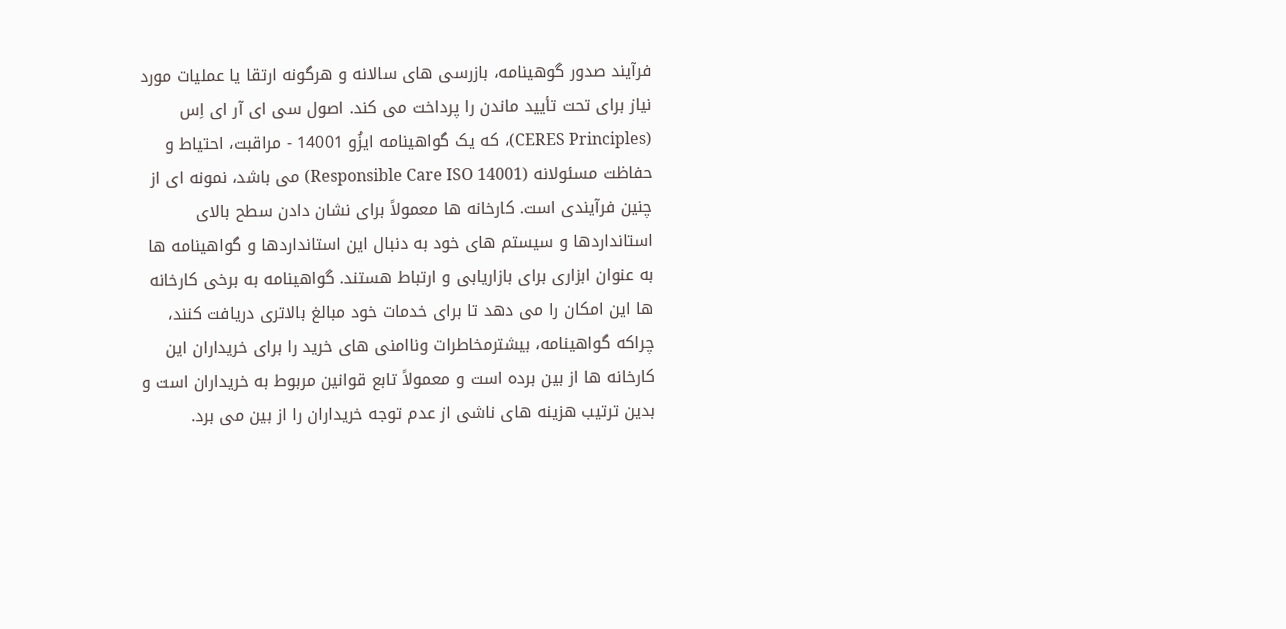فرآیند صدور گوهینامه، بازرسی های سالانه و هرگونه ارتقا یا عملیات مورد نیاز برای تحت تأیید ماندن را پرداخت می کند. اصول سی ای آر ای اِس (CERES Principles)، که یک گواهینامه ایزُو 14001 - مراقبت، احتیاط و حفاظت مسئولانه (Responsible Care ISO 14001) می باشد، نمونه ای از چنین فرآیندی است. کارخانه ها معمولاً برای نشان دادن سطح بالای استانداردها و سیستم های خود به دنبال این استانداردها و گواهینامه ها به عنوان ابزاری برای بازاریابی و ارتباط هستند. گواهینامه به برخی کارخانه ها این امکان را می دهد تا برای خدمات خود مبالغ بالاتری دریافت کنند، چراکه گواهینامه، بیشترمخاطرات وناامنی های خرید را برای خریداران این کارخانه ها از بین برده است و معمولاً تابع قوانین مربوط به خریداران است و بدین ترتیب هزینه های ناشی از عدم توجه خریداران را از بین می برد.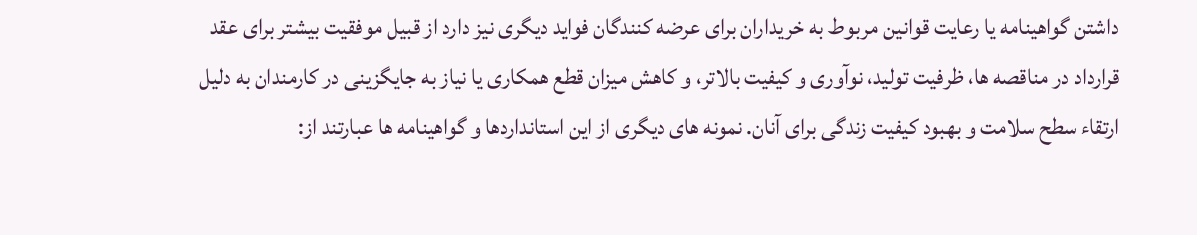داشتن گواهینامه یا رعایت قوانین مربوط به خریداران برای عرضه کنندگان فواید دیگری نیز دارد از قبیل موفقیت بیشتر برای عقد قرارداد در مناقصه ها، ظرفیت تولید، نوآوری و کیفیت بالاتر، و کاهش میزان قطع همکاری یا نیاز به جایگزینی در کارمندان به دلیل ارتقاء سطح سلامت و بهبود کیفیت زندگی برای آنان. نمونه های دیگری از این استانداردها و گواهینامه ها عبارتند از: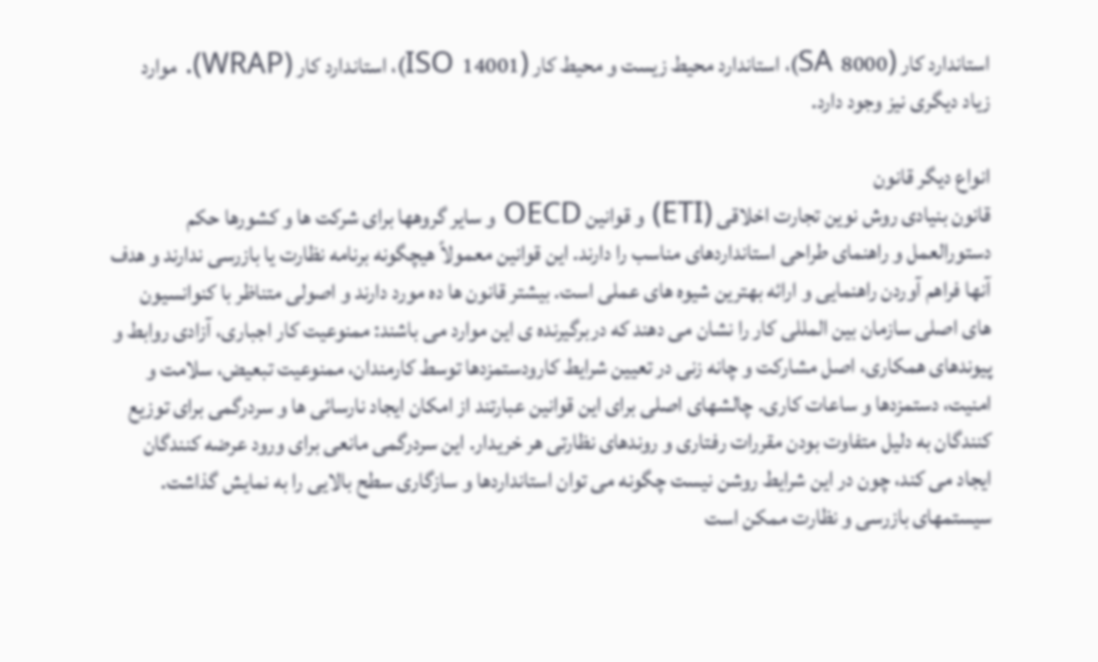استاندارد کار (SA 8000)، استاندارد محیط زیست و محیط کار (ISO 14001)، استاندارد کار (WRAP). موارد زیاد دیگری نیز وجود دارد.

انواع دیگر قانون
قانون بنیادی روش نوین تجارت اخلاقی (ETI) و قوانین OECD و سایر گروهها برای شرکت ها و کشورها حکم دستورالعمل و راهنمای طراحی استانداردهای مناسب را دارند. این قوانین معمولاً هیچگونه برنامه نظارت یا بازرسی ندارند و هدف آنها فراهم آوردن راهنمایی و ارائه بهترین شیوه های عملی است. بیشتر قانون ها ده مورد دارند و اصولی متناظر با کنوانسیون های اصلی سازمان بین المللی کار را نشان می دهند که دربرگیرنده ی این موارد می باشند: ممنوعیت کار اجباری، آزادی روابط و پیوندهای همکاری، اصل مشارکت و چانه زنی در تعیین شرایط کارودستمزدها توسط کارمندان، ممنوعیت تبعیض، سلامت و امنیت، دستمزدها و ساعات کاری. چالشهای اصلی برای این قوانین عبارتند از امکان ایجاد نارسائی ها و سردرگمی برای توزیع کنندگان به دلیل متفاوت بودن مقررات رفتاری و روندهای نظارتی هر خریدار. این سردرگمی مانعی برای ورود عرضه کنندگان ایجاد می کند، چون در این شرایط روشن نیست چگونه می توان استانداردها و سازگاری سطح بالایی را به نمایش گذاشت. سیستمهای بازرسی و نظارت ممکن است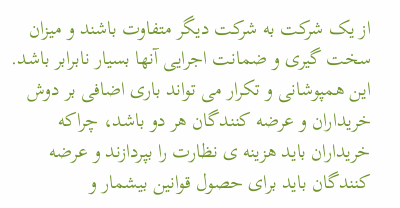از یک شرکت به شرکت دیگر متفاوت باشند و میزان سخت گیری و ضمانت اجرایی آنها بسیار نابرابر باشد. این همپوشانی و تکرار می تواند باری اضافی بر دوش خریداران و عرضه کنندگان هر دو باشد، چراکه خریداران باید هزینه ی نظارت را بپردازند و عرضه کنندگان باید برای حصول قوانین بیشمار و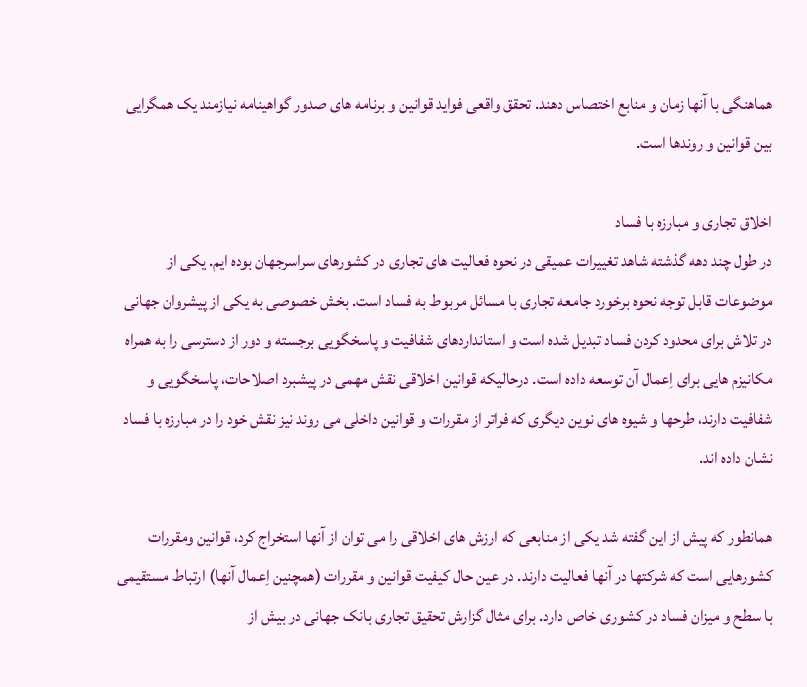هماهنگی با آنها زمان و منابع اختصاس دهند. تحقق واقعی فواید قوانین و برنامه های صدور گواهینامه نیازمند یک همگرایی بین قوانین و روندها است.

اخلاق تجاری و مبارزه با فساد
در طول چند دهه گذشته شاهد تغییرات عمیقی در نحوه فعالیت های تجاری در کشورهای سراسرجهان بوده ایم. یکی از موضوعات قابل توجه نحوه برخورد جامعه تجاری با مسائل مربوط به فساد است. بخش خصوصی به یکی از پیشروان جهانی در تلاش برای محدود کردن فساد تبدیل شده است و استانداردهای شفافیت و پاسخگویی برجسته و دور از دسترسی را به همراه مکانیزم هایی برای اِعمال آن توسعه داده است. درحالیکه قوانین اخلاقی نقش مهمی در پیشبرد اصلاحات، پاسخگویی و شفافیت دارند، طرحها و شیوه های نوین دیگری که فراتر از مقررات و قوانین داخلی می روند نیز نقش خود را در مبارزه با فساد نشان داده اند.

همانطور که پیش از این گفته شد یکی از منابعی که ارزش های اخلاقی را می توان از آنها استخراج کرد، قوانین ومقررات کشورهایی است که شرکتها در آنها فعالیت دارند. در عین حال کیفیت قوانین و مقررات (همچنین اِعمال آنها) ارتباط مستقیمی با سطح و میزان فساد در کشوری خاص دارد. برای مثال گزارش تحقیق تجاری بانک جهانی در بیش از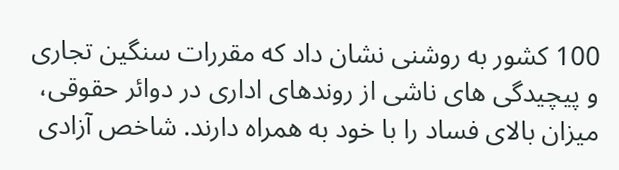100 کشور به روشنی نشان داد که مقررات سنگین تجاری و پیچیدگی های ناشی از روندهای اداری در دوائر حقوقی، میزان بالای فساد را با خود به همراه دارند. شاخص آزادی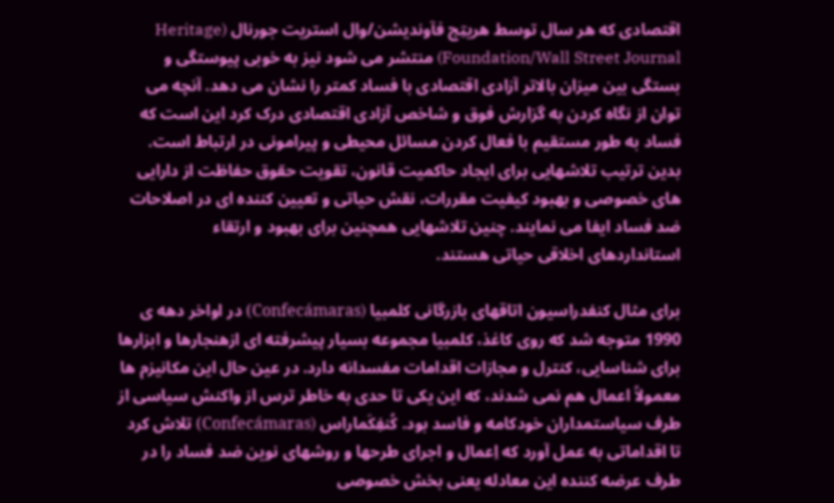اقتصادی که هر سال توسط هریتِج فآوندیشن/وال استریت جورنال (Heritage Foundation/Wall Street Journal) منتشر می شود نیز به خوبی پیوستگی و بستگی بین میزان بالاتر آزادی اقتصادی با فساد کمتر را نشان می دهد. آنچه می توان از نگاه کردن به گزارش فوق و شاخص آزادی اقتصادی درک کرد این است که فساد به طور مستقیم با فعال کردن مسائل محیطی و پیرامونی در ارتباط است. بدین ترتیب تلاشهایی برای ایجاد حاکمیت قانون، تقویت حقوق حفاظت از دارایی های خصوصی و بهبود کیفیت مقررات، نقش حیاتی و تعیین کننده ای در اصلاحات ضد فساد ایفا می نمایند. چنین تلاشهایی همچنین برای بهبود و ارتقاء استانداردهای اخلاقی حیاتی هستند.

برای مثال کنفدراسیون اتاقهای بازرگانی کلمبیا (Confecámaras) در اواخر دهه ی 1990 متوجه شد که روی کاغذ، کلمبیا مجموعه بسیار پیشرفته ای ازهنجارها و ابزارها برای شناسایی، کنترل و مجازات اقدامات مفسدانه دارد. در عین حال این مکانیزم ها معمولاً اعمال هم نمی شدند، که این یکی تا حدی به خاطر ترس از واکنش سیاسی از طرف سیاستمداران خودکامه و فاسد بود. کُنفِکَماراس (Confecámaras) تلاش کرد تا اقداماتی به عمل آورد که اِعمال و اجرای طرحها و روشهای نوین ضد فساد را در طرف عرضه کننده این معادله یعنی بخش خصوصی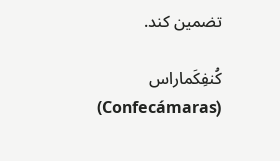تضمین کند.

کُنفِکَماراس (Confecámaras)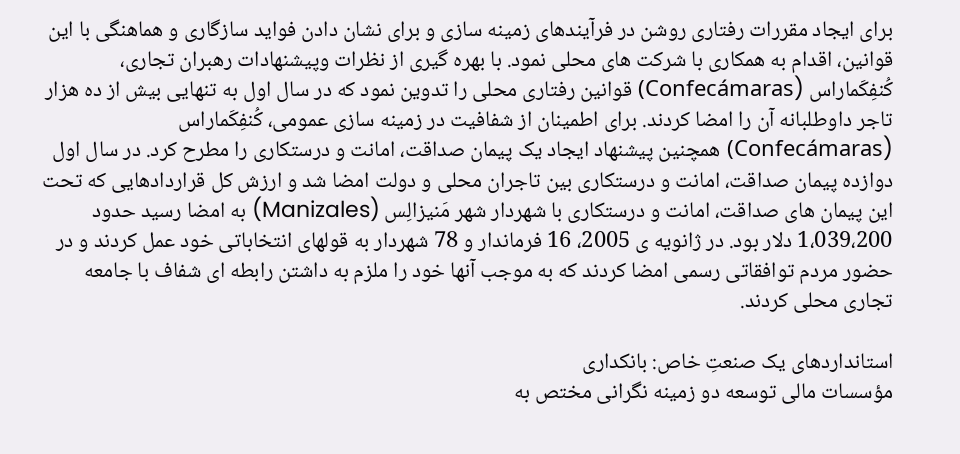برای ایجاد مقررات رفتاری روشن در فرآیندهای زمینه سازی و برای نشان دادن فواید سازگاری و هماهنگی با این قوانین، اقدام به همکاری با شرکت های محلی نمود. با بهره گیری از نظرات وپیشنهادات رهبران تجاری، کُنفِکَماراس (Confecámaras) قوانین رفتاری محلی را تدوین نمود که در سال اول به تنهایی بیش از ده هزار تاجر داوطلبانه آن را امضا کردند. برای اطمینان از شفافیت در زمینه سازی عمومی، کُنفِکَماراس (Confecámaras) همچنین پیشنهاد ایجاد یک پیمان صداقت، امانت و درستکاری را مطرح کرد. در سال اول دوازده پیمان صداقت، امانت و درستکاری بین تاجران محلی و دولت امضا شد و ارزش کل قراردادهایی که تحت این پیمان های صداقت، امانت و درستکاری با شهردار شهر مَنیزالِس (Manizales) به امضا رسید حدود 1،039،200 دلار بود. در ژانویه ی 2005، 16 فرماندار و 78 شهردار به قولهای انتخاباتی خود عمل کردند و در حضور مردم توافقاتی رسمی امضا کردند که به موجب آنها خود را ملزم به داشتن رابطه ای شفاف با جامعه تجاری محلی کردند.

استانداردهای یک صنعتِ خاص: بانکداری
مؤسسات مالی توسعه دو زمینه نگرانی مختص به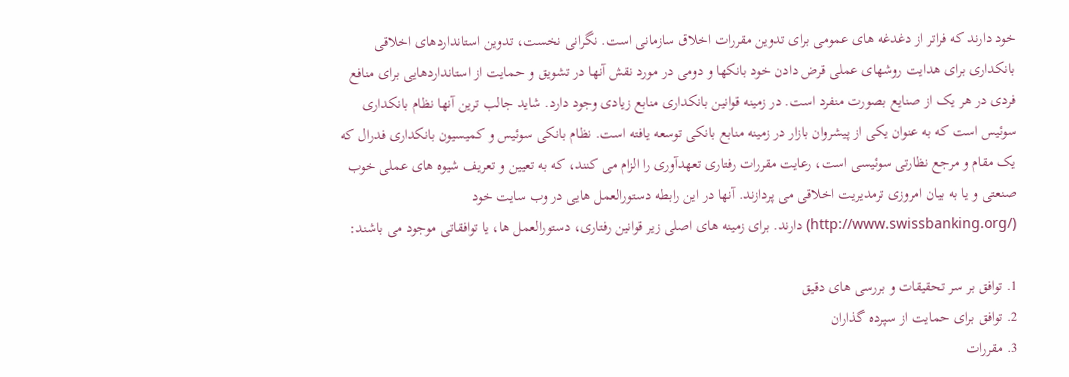خود دارند که فراتر از دغدغه های عمومی برای تدوین مقررات اخلاق سازمانی است. نگرانی نخست، تدوین استانداردهای اخلاقی بانکداری برای هدایت روشهای عملی قرض دادن خود بانکها و دومی در مورد نقش آنها در تشویق و حمایت از استانداردهایی برای منافع فردی در هر یک از صنایع بصورت منفرد است. در زمینه قوانین بانکداری منابع زیادی وجود دارد. شاید جالب ترین آنها نظام بانکداری سوئیس است که به عنوان یکی از پیشروان بازار در زمینه منابع بانکی توسعه یافته است. نظام بانکی سوئیس و کمیسیون بانکداری فدرال که یک مقام و مرجع نظارتی سوئیسی است، رعایت مقررات رفتاری تعهدآوری را الزام می کنند، که به تعیین و تعریف شیوه های عملی خوب صنعتی و یا به بیان امروزی ترمدیریت اخلاقی می پردازند. آنها در این رابطه دستورالعمل هایی در وب سایت خود (/http://www.swissbanking.org) دارند. برای زمینه های اصلی زیر قوانین رفتاری، دستورالعمل ها، یا توافقاتی موجود می باشند:

1. توافق بر سر تحقیقات و بررسی های دقیق
2. توافق برای حمایت از سپرده گذاران
3. مقررات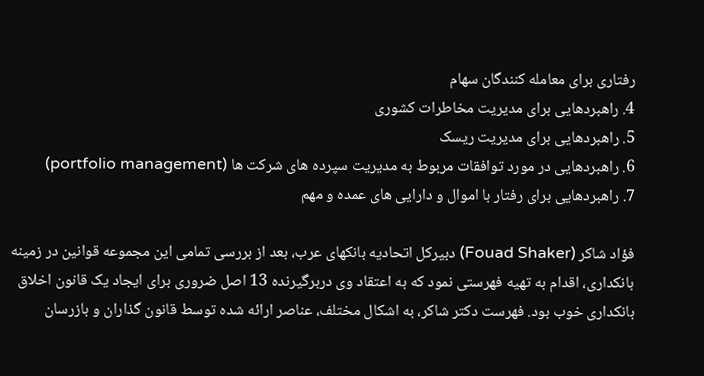رفتاری برای معامله کنندگان سهام
4. راهبردهایی برای مدیریت مخاطرات کشوری
5. راهبردهایی برای مدیریت ریسک
6. راهبردهایی در مورد توافقات مربوط به مدیریت سپرده های شرکت ها (portfolio management)
7. راهبردهایی برای رفتار با اموال و دارایی های عمده و مهم

فؤاد شاکر (Fouad Shaker) دبیرکل اتحادیه بانکهای عرب، بعد از بررسی تمامی این مجموعه قوانین در زمینه بانکداری، اقدام به تهیه فهرستی نمود که به اعتقاد وی دربرگیرنده 13 اصل ضروری برای ایجاد یک قانون اخلاق بانکداری خوب بود. فهرست دکتر شاکر، به اشکال مختلف، عناصر ارائه شده توسط قانون گذاران و بازرسان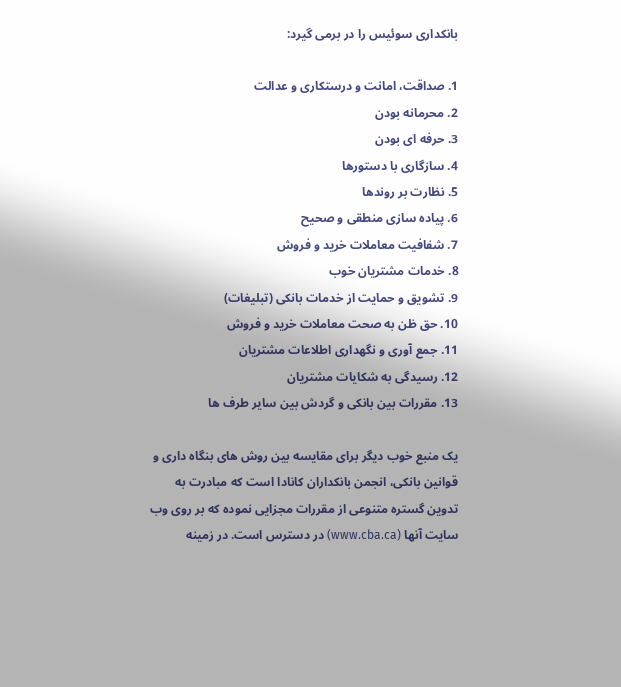بانکداری سوئیس را در برمی گیرد:

1. صداقت، امانت و درستکاری و عدالت
2. محرمانه بودن
3. حرفه ای بودن
4. سازگاری با دستورها
5. نظارت بر روندها
6. پیاده سازی منطقی و صحیح
7. شفافیت معاملات خرید و فروش
8. خدمات مشتریان خوب
9. تشویق و حمایت از خدمات بانکی (تبلیغات)
10. حق ظن به صحت معاملات خرید و فروش
11. جمع آوری و نگهداری اطلاعات مشتریان
12. رسیدگی به شکایات مشتریان
13. مقررات بین بانکی و گردش بین سایر طرف ها

یک منبع خوب دیگر برای مقایسه بین روش های بنگاه داری و قوانین بانکی، انجمن بانکداران کانادا است که مبادرت به تدوین گستره متنوعی از مقررات مجزایی نموده که بر روی وب سایت آنها (www.cba.ca) در دسترس است. در زمینه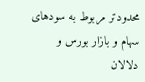محدودتر مربوط به سودهای سهام و بازار بورس و دلالان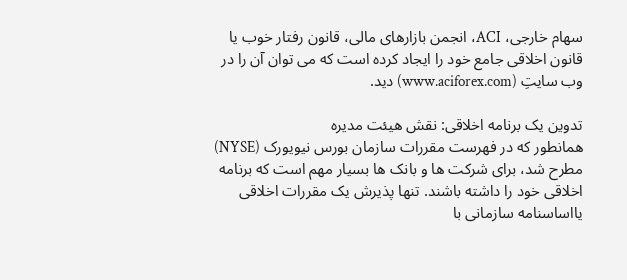سهام خارجی، ACI، انجمن بازارهای مالی، قانون رفتار خوب یا قانون اخلاقی جامع خود را ایجاد کرده است که می توان آن را در وب سایتِ (www.aciforex.com) دید.

تدوین یک برنامه اخلاقی: نقش هیئت مدیره
همانطور که در فهرست مقررات سازمان بورس نیویورک (NYSE) مطرح شد، برای شرکت ها و بانک ها بسیار مهم است که برنامه اخلاقی خود را داشته باشند. تنها پذیرش یک مقررات اخلاقی یااساسنامه سازمانی با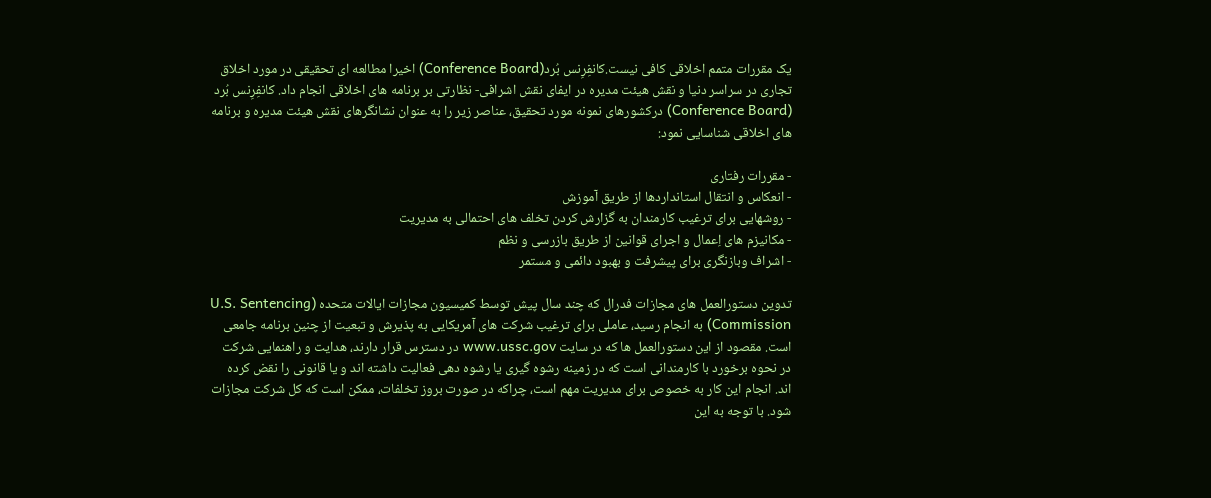یک مقررات متمم اخلاقی کافی نیست.کانفِرِنس بُرد(Conference Board) اخیرا مطالعه ای تحقیقی در مورد اخلاق تجاری در سراسر دنیا و نقش هیئت مدیره در ایفای نقش اشرافی- نظارتی بر برنامه های اخلاقی انجام داد. کانفِرِنس بُرد (Conference Board) درکشورهای نمونه مورد تحقیق، عناصر زیر را به عنوان نشانگرهای نقش هیئت مدیره و برنامه های اخلاقی شناسایی نمود:

- مقررات رفتاری
- انعکاس و انتقال استانداردها از طریق آموزش
- روشهایی برای ترغیب کارمندان به گزارش کردن تخلف های احتمالی به مدیریت
- مکانیزم های اِعمال و اجرای قوانین از طریق بازرسی و نظم
- اشراف وبازنگری برای پیشرفت و بهبود دائمی و مستمر

تدوین دستورالعمل های مجازات فدرال که چند سال پیش توسط کمیسیون مجازات ایالات متحده (U.S. Sentencing Commission) به انجام رسید، عاملی برای ترغیب شرکت های آمریکایی به پذیرش و تبعیت از چنین برنامه جامعی است. مقصود از این دستورالعمل ها که در سایت www.ussc.gov در دسترس قرار دارند، هدایت و راهنمایی شرکت در نحوه برخورد با کارمندانی است که در زمینه رشوه گیری یا رشوه دهی فعالیت داشته اند و یا قانونی را نقض کرده اند. انجام این کار به خصوص برای مدیریت مهم است، چراکه در صورت بروز تخلفات، ممکن است که کل شرکت مجازات شود. با توجه به این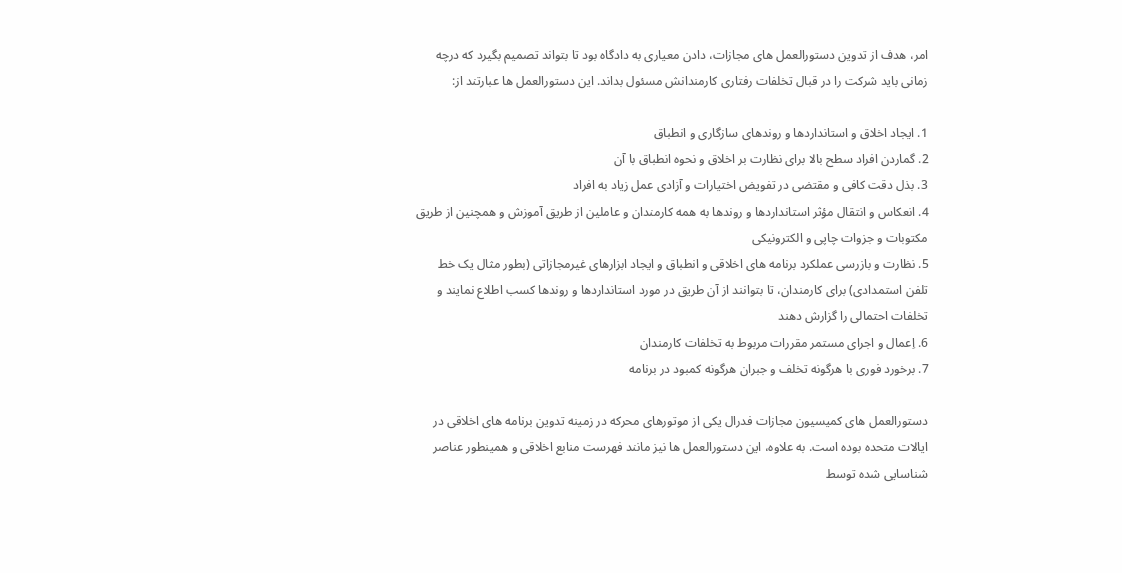امر، هدف از تدوین دستورالعمل های مجازات، دادن معیاری به دادگاه بود تا بتواند تصمیم بگیرد که درچه زمانی باید شرکت را در قبال تخلفات رفتاری کارمندانش مسئول بداند. این دستورالعمل ها عبارتند از:

1. ایجاد اخلاق و استانداردها و روندهای سازگاری و انطباق
2. گماردن افراد سطح بالا برای نظارت بر اخلاق و نحوه انطباق با آن
3. بذل دقت کافی و مقتضی در تفویض اختیارات و آزادی عمل زیاد به افراد
4. انعکاس و انتقال مؤثر استانداردها و روندها به همه کارمندان و عاملین از طریق آموزش و همچنین از طریق مکتوبات و جزوات چاپی و الکترونیکی
5. نظارت و بازرسی عملکرد برنامه های اخلاقی و انطباق و ایجاد ابزارهای غیرمجازاتی (بطور مثال یک خط تلفن استمدادی) برای کارمندان، تا بتوانند از آن طریق در مورد استانداردها و روندها کسب اطلاع نمایند و تخلفات احتمالی را گزارش دهند
6. اِعمال و اجرای مستمر مقررات مربوط به تخلفات کارمندان
7. برخورد فوری با هرگونه تخلف و جبران هرگونه کمبود در برنامه

دستورالعمل های کمیسیون مجازات فدرال یکی از موتورهای محرکه در زمینه تدوین برنامه های اخلاقی در ایالات متحده بوده است. به علاوه، این دستورالعمل ها نیز مانند فهرست منابع اخلاقی و همینطور عناصر شناسایی شده توسط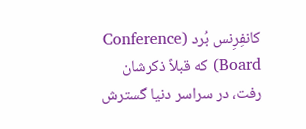کانفِرِنس بُرد (Conference Board) که قبلاً ذکرشان رفت، در سراسر دنیا گسترش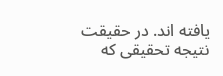یافته اند. در حقیقت نتیجه تحقیقی که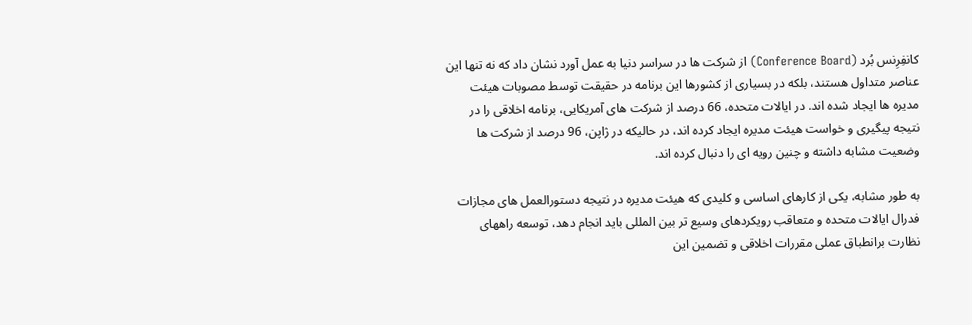کانفِرِنس بُرد (Conference Board) از شرکت ها در سراسر دنیا به عمل آورد نشان داد که نه تنها این عناصر متداول هستند، بلکه در بسیاری از کشورها این برنامه در حقیقت توسط مصوبات هیئت مدیره ها ایجاد شده اند. در ایالات متحده، 66 درصد از شرکت های آمریکایی، برنامه اخلاقی را در نتیجه پیگیری و خواست هیئت مدیره ایجاد کرده اند، در حالیکه در ژاپن، 96 درصد از شرکت ها وضعیت مشابه داشته و چنین رویه ای را دنبال کرده اند.

به طور مشابه، یکی از کارهای اساسی و کلیدی که هیئت مدیره در نتیجه دستورالعمل های مجازات فدرال ایالات متحده و متعاقب رویکردهای وسیع تر بین المللی باید انجام دهد، توسعه راههای نظارت برانطباق عملی مقررات اخلاقی و تضمین این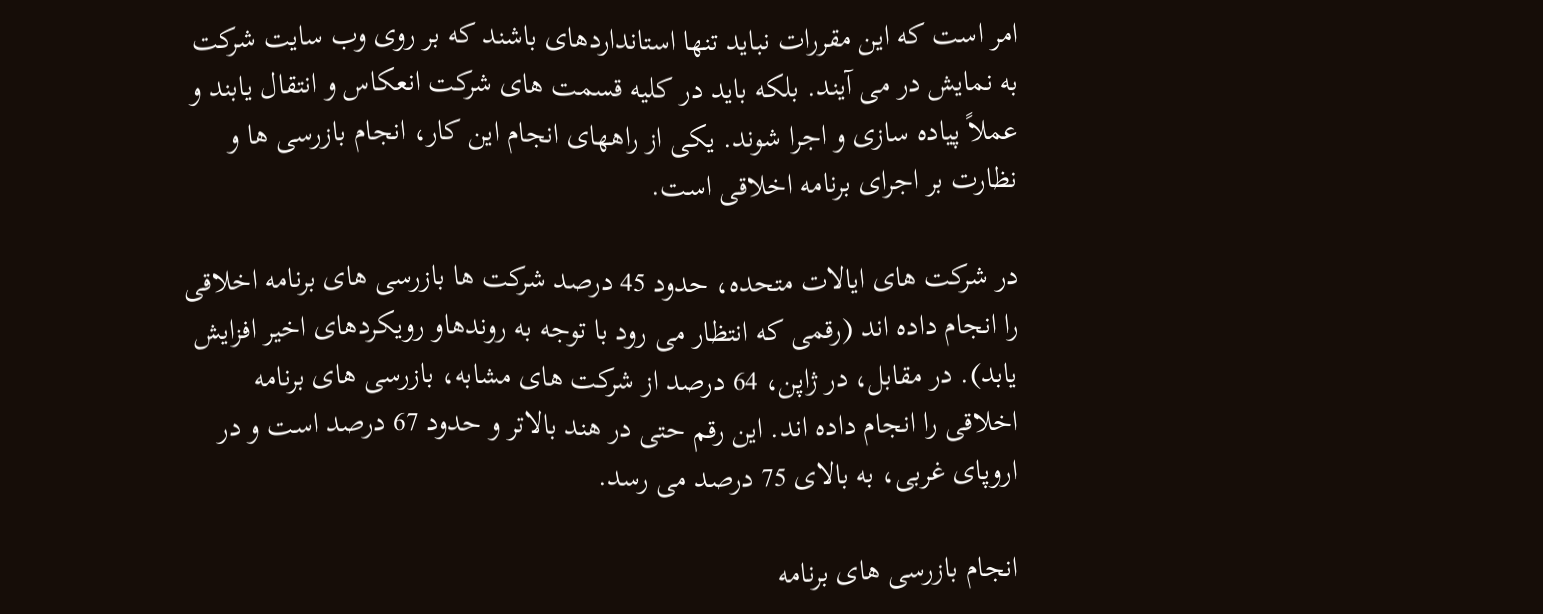امر است که این مقررات نباید تنها استانداردهای باشند که بر روی وب سایت شرکت به نمایش در می آیند. بلکه باید در کلیه قسمت های شرکت انعکاس و انتقال یابند و عملاً پیاده سازی و اجرا شوند. یکی از راههای انجام این کار، انجام بازرسی ها و نظارت بر اجرای برنامه اخلاقی است.

در شرکت های ایالات متحده، حدود 45 درصد شرکت ها بازرسی های برنامه اخلاقی را انجام داده اند (رقمی که انتظار می رود با توجه به روندهاو رویکردهای اخیر افزایش یابد). در مقابل، در ژاپن، 64 درصد از شرکت های مشابه، بازرسی های برنامه اخلاقی را انجام داده اند. این رقم حتی در هند بالاتر و حدود 67 درصد است و در اروپای غربی، به بالای 75 درصد می رسد.

انجام بازرسی های برنامه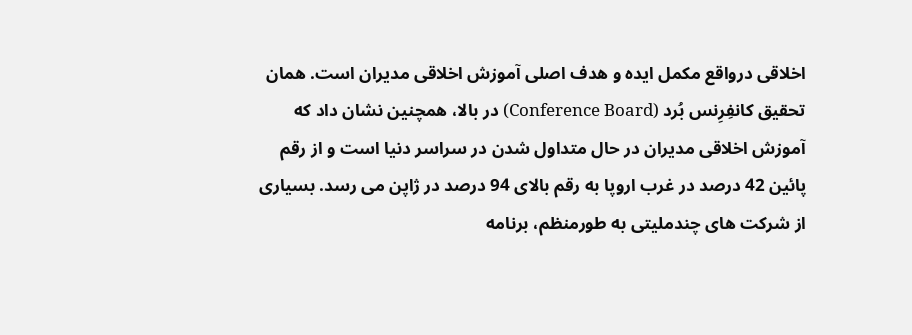اخلاقی درواقع مکمل ایده و هدف اصلی آموزش اخلاقی مدیران است. همان تحقیق کانفِرِنس بُرد (Conference Board) در بالا، همچنین نشان داد که آموزش اخلاقی مدیران در حال متداول شدن در سراسر دنیا است و از رقم پائین 42 درصد در غرب اروپا به رقم بالای 94 درصد در ژاپن می رسد. بسیاری از شرکت های چندملیتی به طورمنظم، برنامه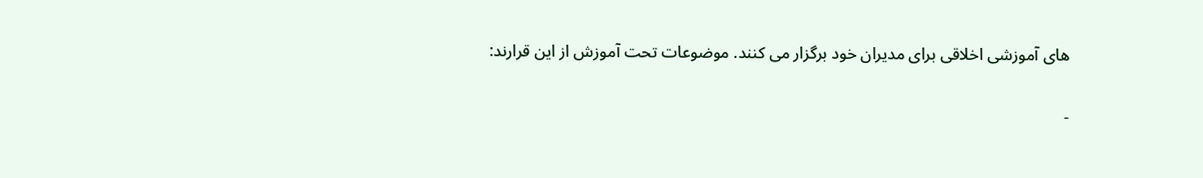های آموزشی اخلاقی برای مدیران خود برگزار می کنند. موضوعات تحت آموزش از این قرارند:

-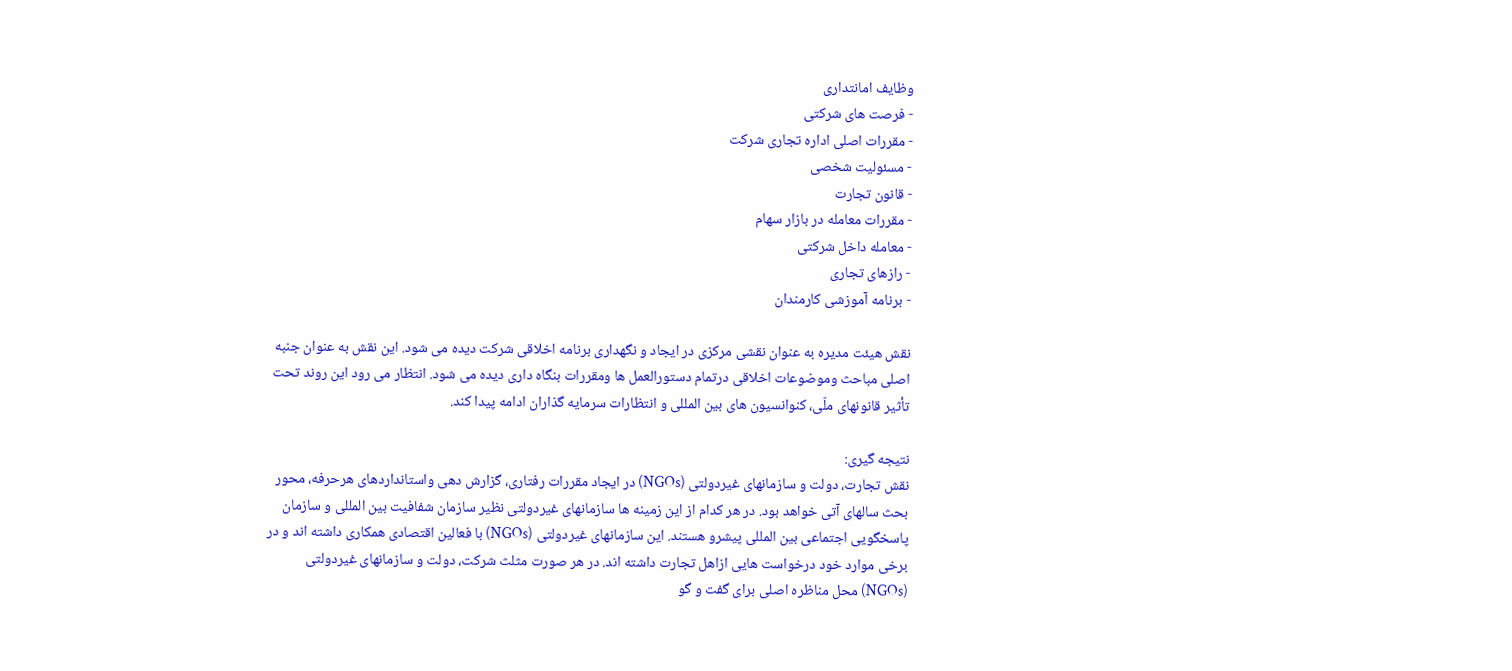وظایف امانتداری
- فرصت های شرکتی
- مقررات اصلی اداره تجاری شرکت
- مسئولیت شخصی
- قانون تجارت
- مقررات معامله در بازار سهام
- معامله داخل شرکتی
- رازهای تجاری
- برنامه آموزشی کارمندان

نقش هیئت مدیره به عنوان نقشی مرکزی در ایجاد و نگهداری برنامه اخلاقی شرکت دیده می شود. این نقش به عنوان جنبه اصلی مباحث وموضوعات اخلاقی درتمام دستورالعمل ها ومقررات بنگاه داری دیده می شود. انتظار می رود این روند تحت تأثیر قانونهای ملّی، کنوانسیون های بین المللی و انتظارات سرمایه گذاران ادامه پیدا کند.

نتیجه گیری:
نقش تجارت، دولت و سازمانهای غیردولتی (NGOs) در ایجاد مقررات رفتاری، گزارش دهی واستانداردهای هرحرفه، محور بحث سالهای آتی خواهد بود. در هر کدام از این زمینه ها سازمانهای غیردولتی نظیر سازمان شفافیت بین المللی و سازمان پاسخگویی اجتماعی بین المللی پیشرو هستند. این سازمانهای غیردولتی (NGOs) با فعالین اقتصادی همکاری داشته اند و در برخی موارد خود درخواست هایی ازاهل تجارت داشته اند. در هر صورت مثلث شرکت، دولت و سازمانهای غیردولتی (NGOs) محل مناظره اصلی برای گفت و گو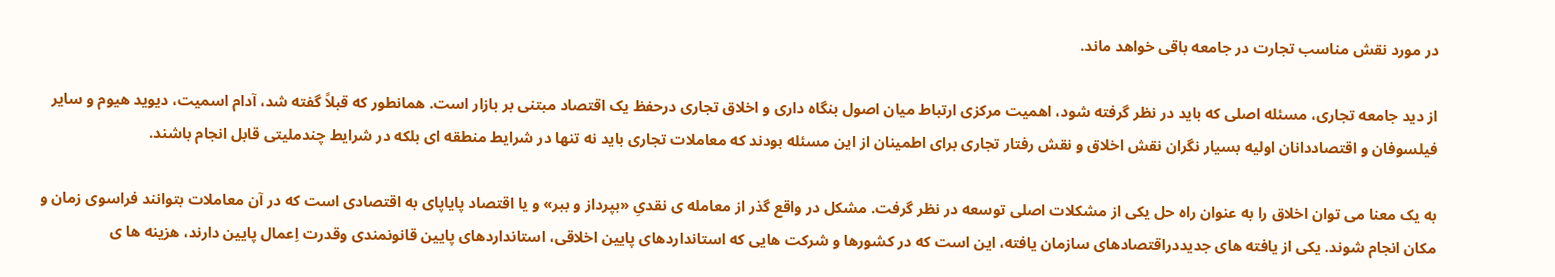در مورد نقش مناسب تجارت در جامعه باقی خواهد ماند.

از دید جامعه تجاری، مسئله اصلی که باید در نظر گرفته شود، اهمیت مرکزی ارتباط میان اصول بنگاه داری و اخلاق تجاری درحفظ یک اقتصاد مبتنی بر بازار است. همانطور که قبلاً گفته شد، آدام اسمیت، دیوید هیوم و سایر فیلسوفان و اقتصاددانان اولیه بسیار نگران نقش اخلاق و نقش رفتار تجاری برای اطمینان از این مسئله بودند که معاملات تجاری باید نه تنها در شرایط منطقه ای بلکه در شرایط چندملیتی قابل انجام باشند.

به یک معنا می توان اخلاق را به عنوان راه حل یکی از مشکلات اصلی توسعه در نظر گرفت. مشکل در واقع گذر از معامله ی نقدیِ «بپرداز و ببر» و یا اقتصاد پایاپای به اقتصادی است که در آن معاملات بتوانند فراسوی زمان و مکان انجام شوند. یکی از یافته های جدیددراقتصادهای سازمان یافته، این است که در کشورها و شرکت هایی که استانداردهای پایین اخلاقی، استانداردهای پایین قانونمندی وقدرت اِعمال پایین دارند، هزینه ها ی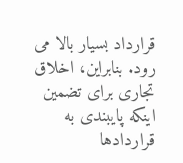قرارداد بسیار بالا می رود. بنابراین، اخلاق تجاری برای تضمین اینکه پایبندی به قراردادها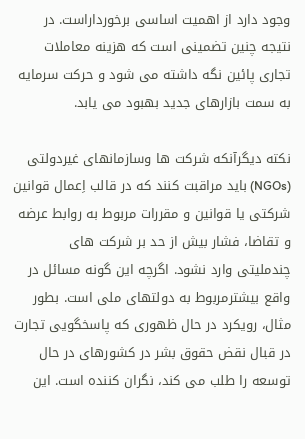وجود دارد از اهمیت اساسی برخورداراست. در نتیجه چنین تضمینی است که هزینه معاملات تجاری پائین نگه داشته می شود و حرکت سرمایه به سمت بازارهای جدید بهبود می یابد.

نکته دیگرآنکه شرکت ها وسازمانهای غیردولتی (NGOs) باید مراقبت کنند که در قالب اِعمال قوانین شرکتی یا قوانین و مقررات مربوط به روابط عرضه و تقاضا، فشار بیش از حد بر شرکت های چندملیتی وارد نشود. اگرچه این گونه مسائل در واقع بیشترمربوط به دولتهای ملی است. بطور مثال، رویکرد در حال ظهوری که پاسخگویی تجارت در قبال نقض حقوق بشر در کشورهای در حال توسعه را طلب می کند، نگران کننده است. این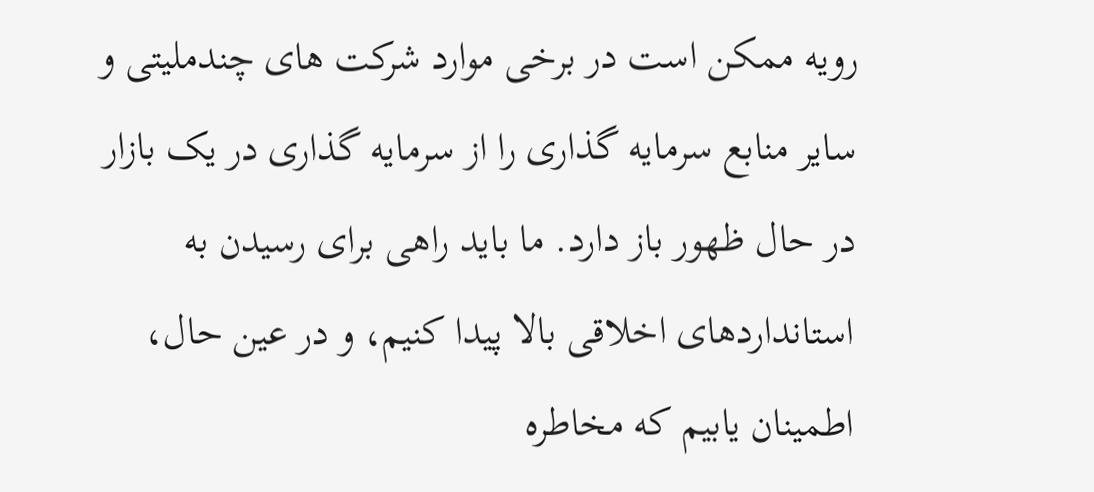رویه ممکن است در برخی موارد شرکت های چندملیتی و سایر منابع سرمایه گذاری را از سرمایه گذاری در یک بازار در حال ظهور باز دارد. ما باید راهی برای رسیدن به استانداردهای اخلاقی بالا پیدا کنیم، و در عین حال، اطمینان یابیم که مخاطره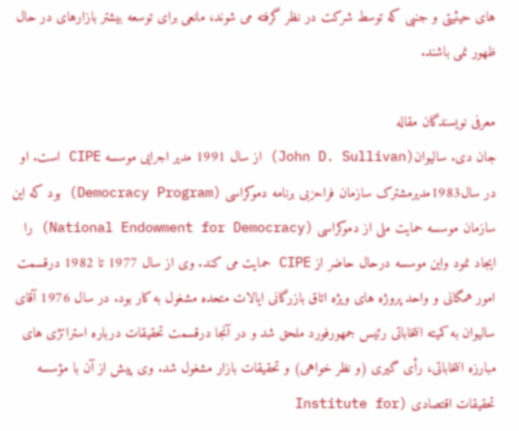های حیثیتی و جنبی که توسط شرکت در نظر گرفته می شوند، مانعی برای توسعه بیشتر بازارهای در حال ظهور نمی باشند.

معرفی نویسندگان مقاله
جان دی. سالیوان(John D. Sullivan) از سال 1991 مدیر اجرایی موسسه CIPE است. او در سال1983مدیرمشترک سازمان فراحزبی برنامه دموکراسی (Democracy Program) بود که این سازمان موسسه حمایت ملی از دموکراسی (National Endowment for Democracy) را ایجاد نمود واین موسسه درحال حاضر از CIPE حمایت می کند. وی از سال 1977 تا 1982 درقسمت امور همگانی و واحد پروژه های ویژه اتاق بازرگانی ایالات متحده مشغول به کار بود. در سال 1976 آقای سالیوان به کمیته انتخاباتی رئیس جمهورفورد ملحق شد و در آنجا درقسمت تحقیقات درباره استراتژی های مبارزه انتخاباتی، رأی گیری (و نظر خواهی) و تحقیقات بازار مشغول شد. وی پیش از آن با مؤسسه تحقیقات اقتصادی (Institute for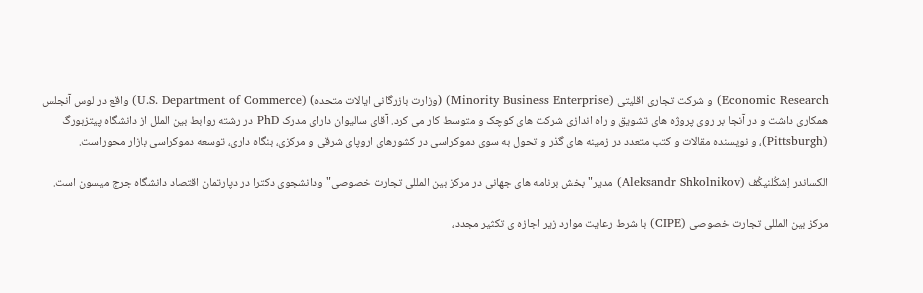Economic Research) و شرکت تجاری اقلیتی (Minority Business Enterprise) (وزارت بازرگانی ایالات متحده) (U.S. Department of Commerce) واقع در لوس آنجلس همکاری داشت و در آنجا بر روی پروژه های تشویق و راه اندازی شرکت های کوچک و متوسط کار می کرد. آقای سالیوان دارای مدرک PhD در رشته روابط بین الملل از دانشگاه پیتزبورگ (Pittsburgh)، و نویسنده مقالات و کتب متعدد در زمینه های گذر و تحول به سوی دموکراسی در کشورهای اروپای شرقی و مرکزی، بنگاه داری، توسعه دموکراسی بازار محوراست.

الکساندر اِشکُلنیکُف (Aleksandr Shkolnikov) مدیر"بخش برنامه های جهانی در مرکز بین المللی تجارت خصوصی" ودانشجوی دکترا در دپارتمان اقتصاد دانشگاه جرج میسون است.

مرکز بین المللی تجارت خصوصی (CIPE) با شرط رعایت موارد زیر اجازه ی تکثیر مجدد،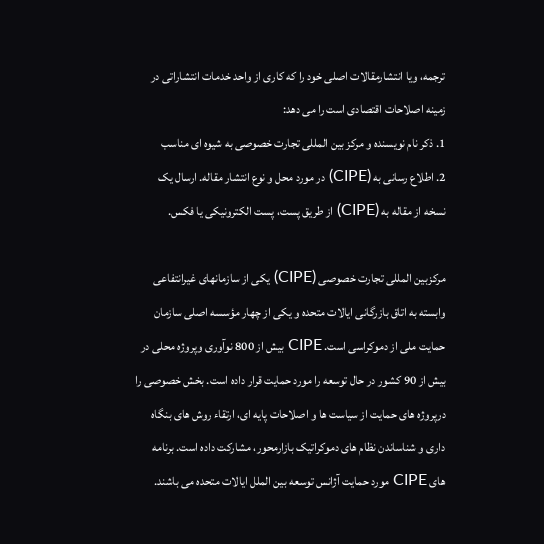ترجمه، ویا انتشارمقالات اصلی خود را که کاری از واحد خدمات انتشاراتی در زمینه اصلاحات اقتصادی است را می دهد:
1. ذکر نام نویسنده و مرکز بین المللی تجارت خصوصی به شیوه ای مناسب
2. اطلاع رسانی به (CIPE) در مورد محل و نوع انتشار مقاله. ارسال یک نسخه از مقاله به (CIPE) از طریق پست، پست الکترونیکی یا فکس.

مرکزبین المللی تجارت خصوصی (CIPE) یکی از سازمانهای غیرانتفاعی وابسته به اتاق بازرگانی ایالات متحده و یکی از چهار مؤسسه اصلی سازمان حمایت ملی از دموکراسی است. CIPE بیش از 800 نوآوری وپروژه محلی در بیش از 90 کشور در حال توسعه را مورد حمایت قرار داده است. بخش خصوصی را درپروژه های حمایت از سیاست ها و اصلاحات پایه ای، ارتقاء روش های بنگاه داری و شناساندن نظام های دموکراتیک بازارمحور، مشارکت داده است. برنامه های CIPE مورد حمایت آژانس توسعه بین الملل ایالات متحده می باشند.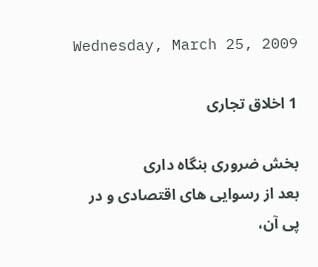Wednesday, March 25, 2009

1 اخلاق تجاری

بخش ضروری بنگاه داری
بعد از رسوایی های اقتصادی و در پی آن،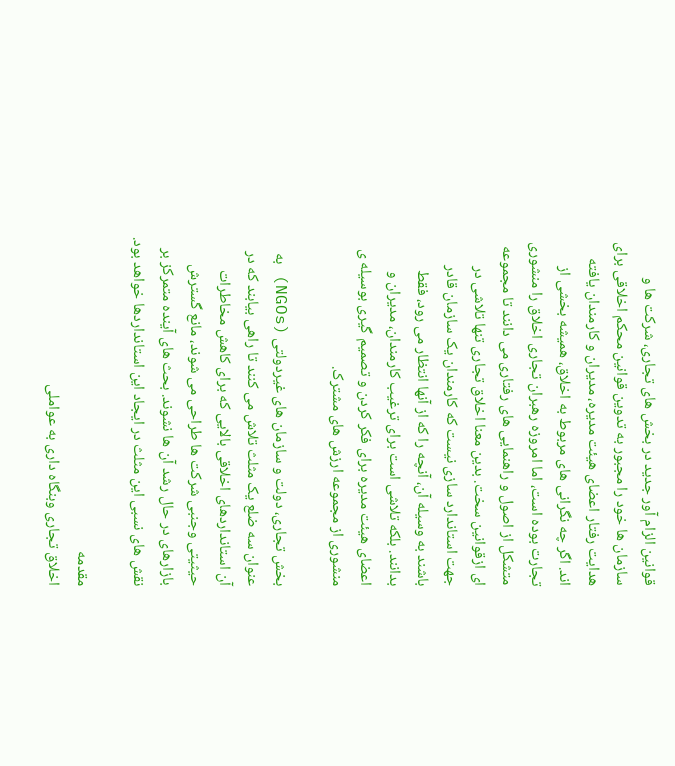قوانین الزام آور جدید در بخش های تجاری، شرکت ها و سازمان ها خود را مجبور به تدوین قوانین محکم اخلاقی برای هدایت رفتار اعضای هیئت مدیره، مدیران و کارمندان یافته اند. اگر چه نگرانی های مربوط به اخلاق، همیشه بخشی از تجارت بوده است، اما امروزه رهبران تجاری اخلاق را منشوری متشکل از اصول و راهنمایی های رفتاری می دانند تا مجموعه ای ازقوانین سخت. بدین معنا اخلاق تجاری تنها تلاشی در جهت استاندارد سازی نیست که کارمندان یک سازمان قادر باشند به وسیله آن، آنچه را که از آنها انتظار می رود، فقط بدانند. بلکه تلاشی است برای ترغیب کارمندان، مدیران و اعضای هیئت مدیره برای فکر کردن و تصمیم گیری بوسیله ی منشوری از مجموعه ارزش های مشترک.

بخش تجاری، دولت و سازمان های غیردولتی (NGOs) به عنوان سه ضلع یک مثلث تلاش می کنند تا راهی بیابند که در آن استانداردهای اخلاقی بالایی که برای کاهش مخاطرات حیثیتی وجنبی شرکت ها طراحی می شوند، مانع گسترش بازارهای در حال رشد آن ها نشوند. بحث های آینده متمرکز بر نقش های نسبی این مثلث در ایجاد این استانداردها خواهد بود.

مقدمه
اخلاق تجاری وبنگاه داری به عواملی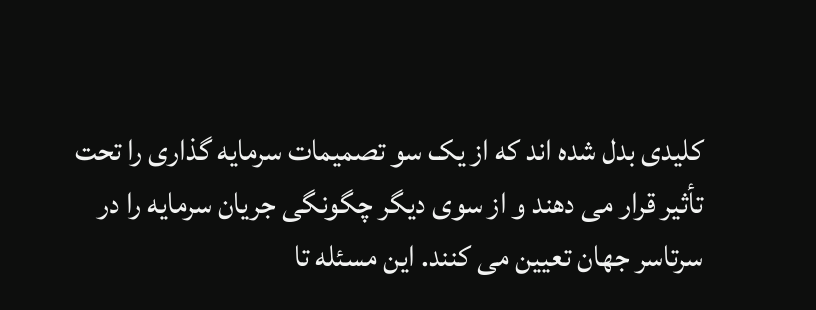کلیدی بدل شده اند که از یک سو تصمیمات سرمایه گذاری را تحت تأثیر قرار می دهند و از سوی دیگر چگونگی جریان سرمایه را در سرتاسر جهان تعیین می کنند. این مسئله تا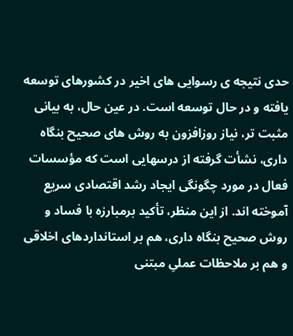حدی نتیجه ی رسوایی های اخیر در کشورهای توسعه یافته و در حال توسعه است. در عین حال، به بیانی مثبت تر، نیاز روزافزون به روش های صحیح بنگاه داری، نشأت گرفته از درسهایی است که مؤسسات فعال در مورد چگونگی ایجاد رشد اقتصادی سریع آموخته اند. از این منظر، تأکید برمبارزه با فساد و روش صحیح بنگاه داری، هم بر استانداردهای اخلاقی و هم بر ملاحظات عملیِ مبتنی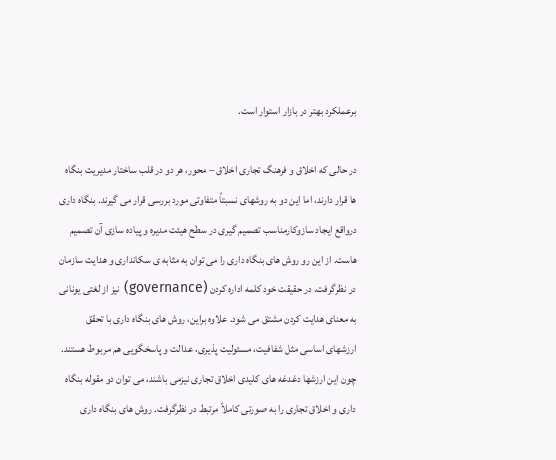برعملکرد بهتر در بازار استوار است.

در حالی که اخلاق و فرهنگ تجاری اخلاق – محور، هر دو در قلب ساختار مدیریت بنگاه ها قرار دارند، اما این دو به روشهای نسبتاً متفاوتی مورد بررسی قرار می گیرند. بنگاه داری درواقع ایجاد سازوکارمناسب تصمیم گیری در سطح هیئت مدیره و پیاده سازی آن تصمیم هاست. از این رو روش های بنگاه داری را می توان به مثابه ی سکانداری و هدایت سازمان در نظرگرفت. در حقیقت خود کلمه اداره کردن (governance) نیز از لغتی یونانی به معنای هدایت کردن مشتق می شود. علاوه براین، روش های بنگاه داری با تحقق ارزشهای اساسی مثل شفافیت، مسئولیت پذیری، عدالت و پاسخگویی هم مربوط هستند. چون این ارزشها دغدغه های کلیدی اخلاق تجاری نیزمی باشند، می توان دو مقوله بنگاه داری و اخلاق تجاری را به صورتی کاملاً مرتبط در نظرگرفت. روش های بنگاه داری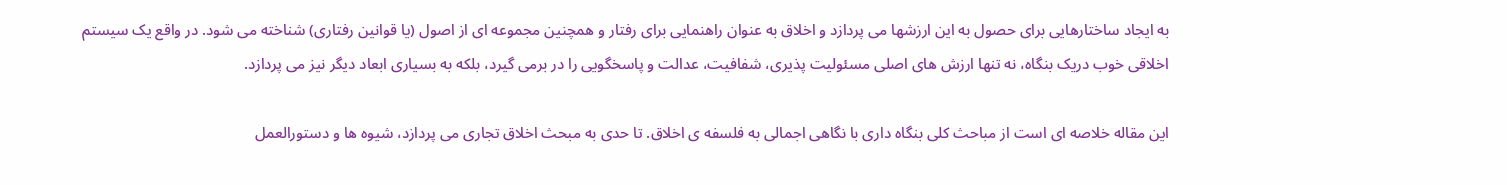به ایجاد ساختارهایی برای حصول به این ارزشها می پردازد و اخلاق به عنوان راهنمایی برای رفتار و همچنین مجموعه ای از اصول (یا قوانین رفتاری) شناخته می شود. در واقع یک سیستم اخلاقی خوب دریک بنگاه، نه تنها ارزش های اصلی مسئولیت پذیری، شفافیت، عدالت و پاسخگویی را در برمی گیرد، بلکه به بسیاری ابعاد دیگر نیز می پردازد.

این مقاله خلاصه ای است از مباحث کلی بنگاه داری با نگاهی اجمالی به فلسفه ی اخلاق. تا حدی به مبحث اخلاق تجاری می پردازد، شیوه ها و دستورالعمل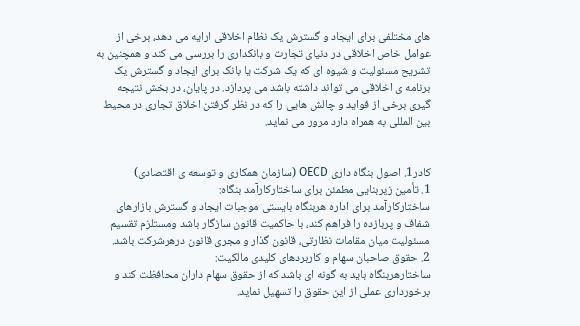های مختلفی برای ایجاد و گسترش یک نظام اخلاقی ارایه می دهد، برخی از عوامل خاص اخلاقی در دنیای تجارت و بانکداری را بررسی می کند و همچنین به تشریح مسئولیت و شیوه ای که یک شرکت یا بانک برای ایجاد و گسترش یک برنامه ی اخلاقی می تواند داشته باشد می پردازد. در پایان، در بخش نتیجه گیری برخی از فواید و چالش هایی را که در نظر گرفتن اخلاق تجاری در محیط بین المللی به همراه دارد مرور می نماید.


کادر1. اصول بنگاه داری OECD (سازمان همکاری و توسعه ی اقتصادی)
1. تأمین زیربنایی مطمئن برای ساختارکارآمد بنگاه:
ساختارکارآمد برای اداره هربنگاه بایستی موجبات ایجاد و گسترش بازارهای شفاف و پربازده را فراهم کند، با حاکمیت قانون سازگار باشد ومستلزم تقسیم مسئولیت میان مقامات نظارتی، قانون گذار و مجری قانون درهرشرکت باشد.
2. حقوق صاحبان سهام و کاربردهای کلیدی مالکیت:
ساختارهربنگاه باید به گونه ای باشد که از حقوق سهام داران محافظت کند و برخورداری عملی از این حقوق را تسهیل نماید.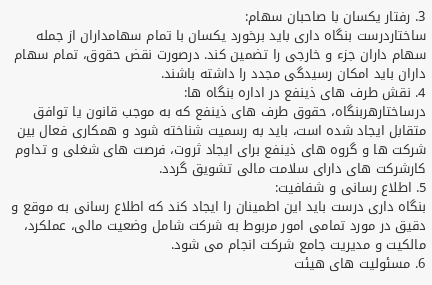3. رفتار یکسان با صاحبان سهام:
ساختاردرست بنگاه داری باید برخورد یکسان با تمام سهامداران از جمله سهام داران جزء و خارجی را تضمین کند. درصورت نقض حقوق، تمام سهام داران باید امکان رسیدگی مجدد را داشته باشند.
4. نقش طرف های ذینفع در اداره بنگاه ها:
درساختارهربنگاه، حقوق طرف های ذینفع که به موجب قانون یا توافق متقابل ایجاد شده است، باید به رسمیت شناخته شود و همکاری فعال بین شرکت ها و گروه های ذینفع برای ایجاد ثروت، فرصت های شغلی و تداوم کارشرکت های دارای سلامت مالی تشویق گردد.
5. اطلاع رسانی و شفافیت:
بنگاه داری درست باید این اطمینان را ایجاد کند که اطلاع رسانی به موقع و دقیق در مورد تمامی امور مربوط به شرکت شامل وضعیت مالی، عملکرد، مالکیت و مدیریت جامع شرکت انجام می شود.
6. مسئولیت های هیئت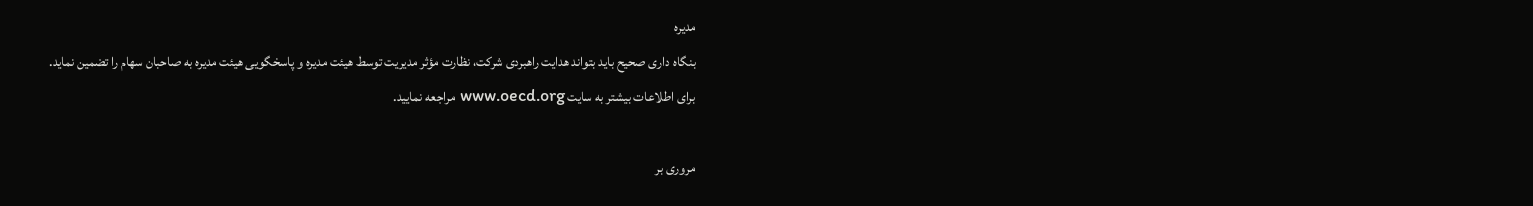مدیره
بنگاه داری صحیح باید بتواند هدایت راهبردی شرکت، نظارت مؤثر مدیریت توسط هیئت مدیره و پاسخگویی هیئت مدیره به صاحبان سهام را تضمین نماید.
برای اطلاعات بیشتر به سایت www.oecd.org مراجعه نمایید.

مروری بر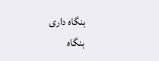بنگاه داری
بنگاه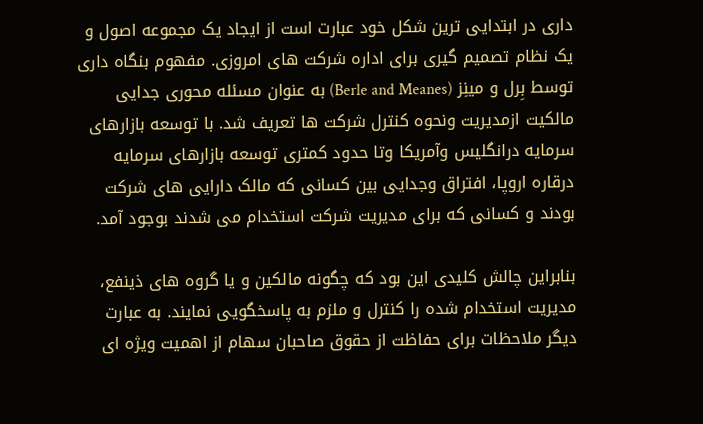داری در ابتدایی ترین شکل خود عبارت است از ایجاد یک مجموعه اصول و یک نظام تصمیم گیری برای اداره شرکت های امروزی. مفهوم بنگاه داری توسط بِرل و مینِز (Berle and Meanes) به عنوان مسئله محوری جدایی مالکیت ازمدیریت ونحوه کنترل شرکت ها تعریف شد. با توسعه بازارهای سرمایه درانگلیس وآمریکا وتا حدود کمتری توسعه بازارهای سرمایه درقاره اروپا، افتراق وجدایی بین کسانی که مالک دارایی های شرکت بودند و کسانی که برای مدیریت شرکت استخدام می شدند بوجود آمد.

بنابراین چالش کلیدی این بود که چگونه مالکین و یا گروه های ذینفع، مدیریت استخدام شده را کنترل و ملزم به پاسخگویی نمایند. به عبارت دیگر ملاحظات برای حفاظت از حقوق صاحبان سهام از اهمیت ویژه ای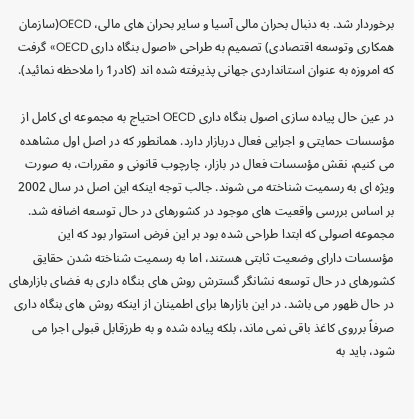برخوردار شد. به دنبال بحران مالی آسیا و سایر بحران های مالی، OECD(سازمان همکاری وتوسعه اقتصادی) تصمیم به طراحی «اصول بنگاه داری OECD» گرفت که امروزه به عنوان استانداردی جهانی پذیرفته شده اند (کادر1 را ملاحظه نمائید).

در عین حال پیاده سازی اصول بنگاه داری OECD احتیاج به مجموعه ای کامل از مؤسسات حمایتی و اجرایی فعال دربازار دارد. همانطور که در اصل اول مشاهده می کنیم، نقش مؤسسات فعال در بازار، چارچوب قانونی و مقررات، به صورت ویژه ای به رسمیت شناخته می شوند. جالب توجه اینکه این اصل در سال 2002 بر اساس بررسی واقعیت های موجود در کشورهای در حال توسعه اضافه شد. مجموعه اصولی که ابتدا طراحی شده بود بر این فرض استوار بود که این مؤسسات دارای وضعیت ثابتی هستند، اما به رسمیت شناخته شدن حقایق کشورهای در حال توسعه نشانگر گسترش روش های بنگاه داری به فضای بازارهای در حال ظهور می باشد. در این بازارها برای اطمینان از اینکه روش های بنگاه داری صرفاً برروی کاغذ باقی نمی ماند، بلکه پیاده شده و به طرزقابل قبولی اجرا می شود، باید به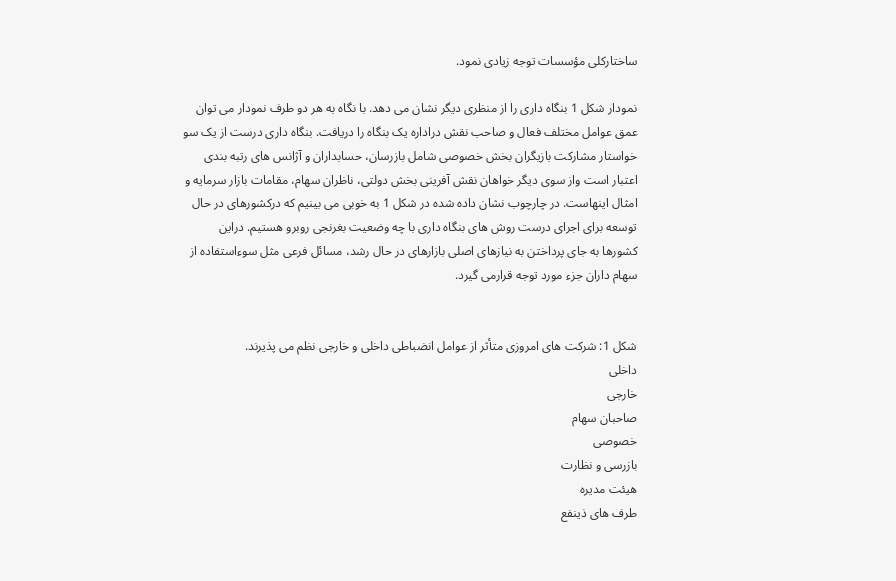ساختارکلی مؤسسات توجه زیادی نمود.

نمودار شکل 1 بنگاه داری را از منظری دیگر نشان می دهد. با نگاه به هر دو طرف نمودار می توان عمق عوامل مختلف فعال و صاحب نقش دراداره یک بنگاه را دریافت. بنگاه داری درست از یک سو خواستار مشارکت بازیگران بخش خصوصی شامل بازرسان، حسابداران و آژانس های رتبه بندی اعتبار است واز سوی دیگر خواهان نقش آفرینی بخش دولتی، ناظران سهام، مقامات بازار سرمایه و امثال اینهاست. در چارچوب نشان داده شده در شکل 1 به خوبی می بینیم که درکشورهای در حال توسعه برای اجرای درست روش های بنگاه داری با چه وضعیت بغرنجی روبرو هستیم. دراین کشورها به جای پرداختن به نیازهای اصلی بازارهای در حال رشد، مسائل فرعی مثل سوءاستفاده از سهام داران جزء مورد توجه قرارمی گیرد.


شکل 1: شرکت های امروزی متأثر از عوامل انضباطی داخلی و خارجی نظم می پذیرند.
داخلی
خارجی
صاحبان سهام
خصوصی
بازرسی و نظارت
هیئت مدیره
طرف های ذینفع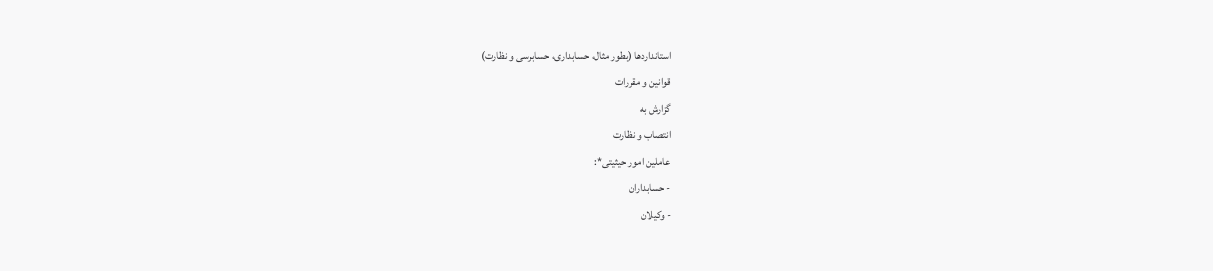استانداردها (بطور مثال، حسابداری، حسابرسی و نظارت)
قوانین و مقررات
گزارش به
انتصاب و نظارت
عاملین امور حیثیتی*:
- حسابداران
- وکیلان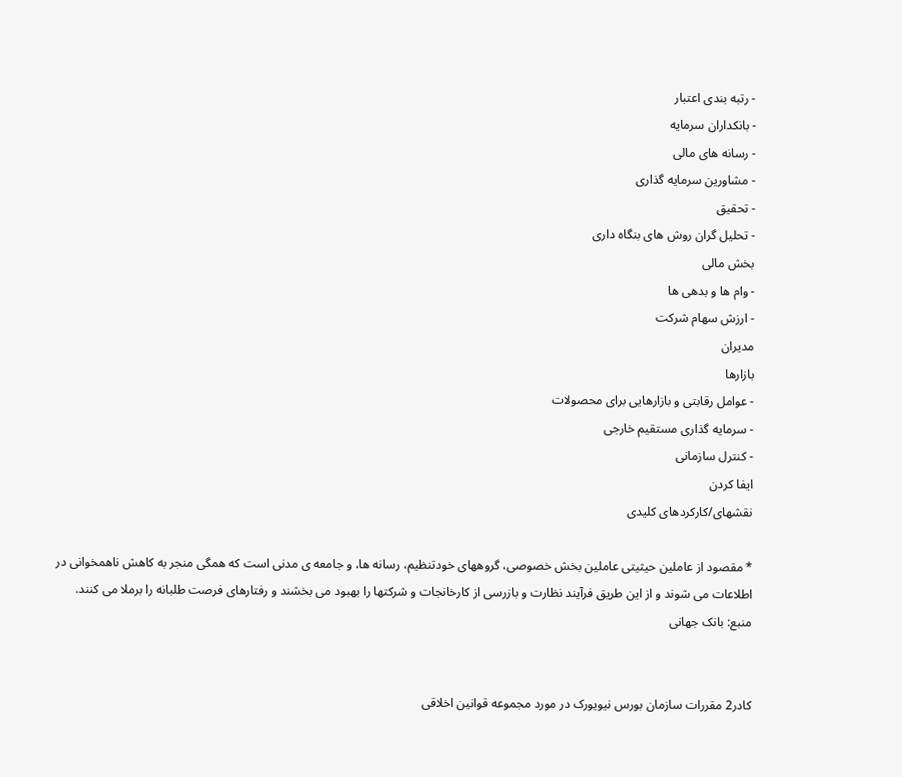- رتبه بندی اعتبار
- بانکداران سرمایه
- رسانه های مالی
- مشاورین سرمایه گذاری
- تحقیق
- تحلیل گران روش های بنگاه داری
بخش مالی
- وام ها و بدهی ها
- ارزش سهام شرکت
مدیران
بازارها
- عوامل رقابتی و بازارهایی برای محصولات
- سرمایه گذاری مستقیم خارجی
- کنترل سازمانی
ایفا کردن
نقشهای/کارکردهای کلیدی

* مقصود از عاملین حیثیتی عاملین بخش خصوصی، گروههای خودتنظیم، رسانه ها، و جامعه ی مدنی است که همگی منجر به کاهش ناهمخوانی در اطلاعات می شوند و از این طریق فرآیند نظارت و بازرسی از کارخانجات و شرکتها را بهبود می بخشند و رفتارهای فرصت طلبانه را برملا می کنند.
منبع: بانک جهانی


کادر2 مقررات سازمان بورس نیویورک در مورد مجموعه قوانین اخلاقی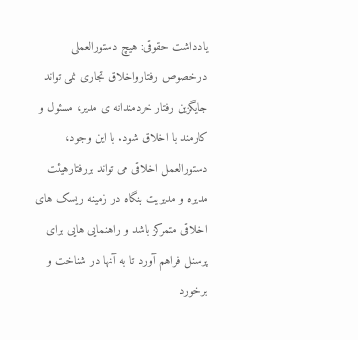یادداشت حقوقی: هیچ دستورالعملی درخصوص رفتارواخلاق تجاری نمی تواند جایگزین رفتار خردمندانه ی مدیر، مسئول و کارمند با اخلاق شود. با این وجود، دستورالعمل اخلاقی می تواند بررفتارهیئت مدیره و مدیریت بنگاه در زمینه ریسک های اخلاقی متمرکز باشد و راهنمایی هایی برای پرسنل فراهم آورد تا به آنها در شناخت و برخورد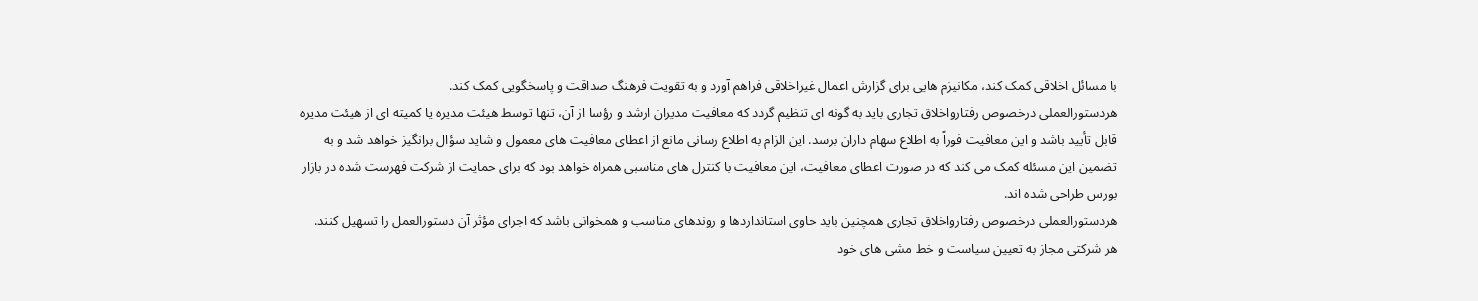با مسائل اخلاقی کمک کند، مکانیزم هایی برای گزارش اعمال غیراخلاقی فراهم آورد و به تقویت فرهنگ صداقت و پاسخگویی کمک کند.
هردستورالعملی درخصوص رفتارواخلاق تجاری باید به گونه ای تنظیم گردد که معافیت مدیران ارشد و رؤسا از آن، تنها توسط هیئت مدیره یا کمیته ای از هیئت مدیره قابل تأیید باشد و این معافیت فوراً به اطلاع سهام داران برسد. این الزام به اطلاع رسانی مانع از اعطای معافیت های معمول و شاید سؤال برانگیز خواهد شد و به تضمین این مسئله کمک می کند که در صورت اعطای معافیت، این معافیت با کنترل های مناسبی همراه خواهد بود که برای حمایت از شرکت فهرست شده در بازار بورس طراحی شده اند.
هردستورالعملی درخصوص رفتارواخلاق تجاری همچنین باید حاوی استانداردها و روندهای مناسب و همخوانی باشد که اجرای مؤثر آن دستورالعمل را تسهیل کنند.
هر شرکتی مجاز به تعیین سیاست و خط مشی های خود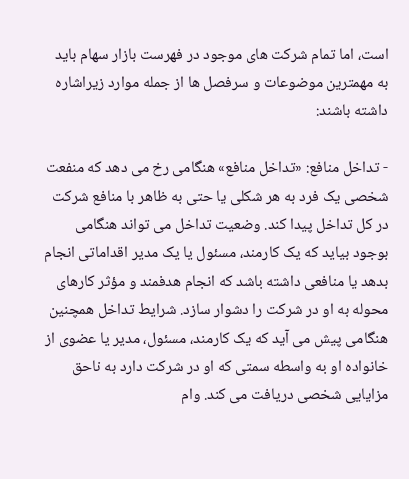است، اما تمام شرکت های موجود در فهرست بازار سهام باید به مهمترین موضوعات و سرفصل ها از جمله موارد زیراشاره داشته باشند:

- تداخل منافع: «تداخل منافع» هنگامی رخ می دهد که منفعت شخصی یک فرد به هر شکلی یا حتی به ظاهر با منافع شرکت در کل تداخل پیدا کند. وضعیت تداخل می تواند هنگامی بوجود بیاید که یک کارمند، مسئول یا یک مدیر اقداماتی انجام بدهد یا منافعی داشته باشد که انجام هدفمند و مؤثر کارهای محوله به او در شرکت را دشوار سازد. شرایط تداخل همچنین هنگامی پیش می آید که یک کارمند، مسئول، مدیر یا عضوی از خانواده او به واسطه سمتی که او در شرکت دارد به ناحق مزایایی شخصی دریافت می کند. وام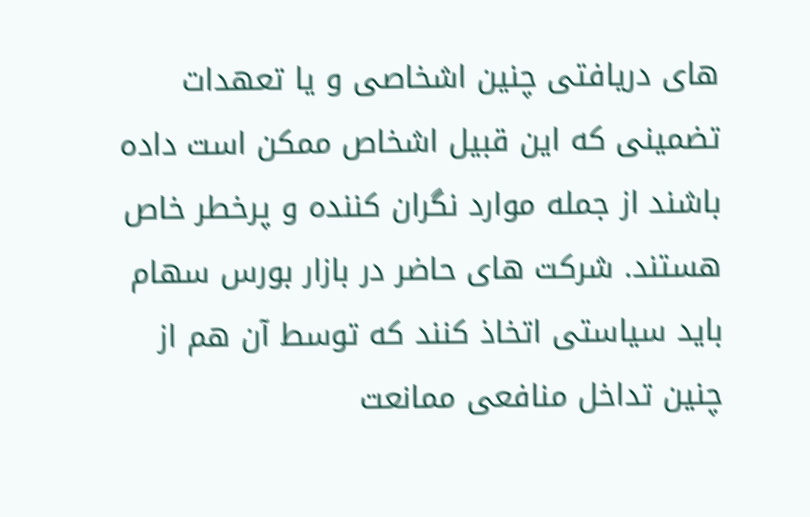های دریافتی چنین اشخاصی و یا تعهدات تضمینی که این قبیل اشخاص ممکن است داده باشند از جمله موارد نگران کننده و پرخطر خاص هستند. شرکت های حاضر در بازار بورس سهام باید سیاستی اتخاذ کنند که توسط آن هم از چنین تداخل منافعی ممانعت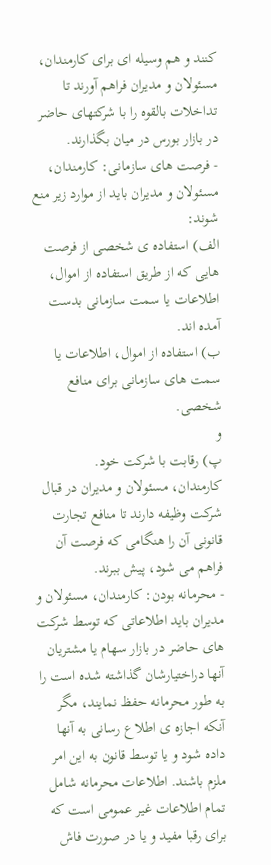کنند و هم وسیله ای برای کارمندان، مسئولان و مدیران فراهم آورند تا تداخلات بالقوه را با شرکتهای حاضر در بازار بورس در میان بگذارند.
- فرصت های سازمانی: کارمندان، مسئولان و مدیران باید از موارد زیر منع شوند:
الف) استفاده ی شخصی از فرصت هایی که از طریق استفاده از اموال، اطلاعات یا سمت سازمانی بدست آمده اند.
ب) استفاده از اموال، اطلاعات یا سمت های سازمانی برای منافع شخصی.
و
پ) رقابت با شرکت خود.
کارمندان، مسئولان و مدیران در قبال شرکت وظیفه دارند تا منافع تجارت قانونی آن را هنگامی که فرصت آن فراهم می شود، پیش ببرند.
- محرمانه بودن: کارمندان، مسئولان و مدیران باید اطلاعاتی که توسط شرکت های حاضر در بازار سهام یا مشتریان آنها دراختیارشان گذاشته شده است را به طور محرمانه حفظ نمایند، مگر آنکه اجازه ی اطلاع رسانی به آنها داده شود و یا توسط قانون به این امر ملزم باشند. اطلاعات محرمانه شامل تمام اطلاعات غیر عمومی است که برای رقبا مفید و یا در صورت فاش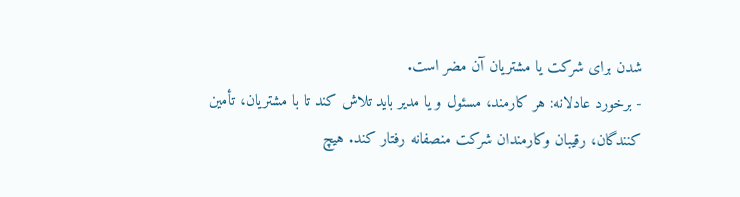شدن برای شرکت یا مشتریان آن مضر است.
- برخورد عادلانه: هر کارمند، مسئول و یا مدیر باید تلاش کند تا با مشتریان، تأمین کنندگان، رقیبان وکارمندان شرکت منصفانه رفتار کند. هیچ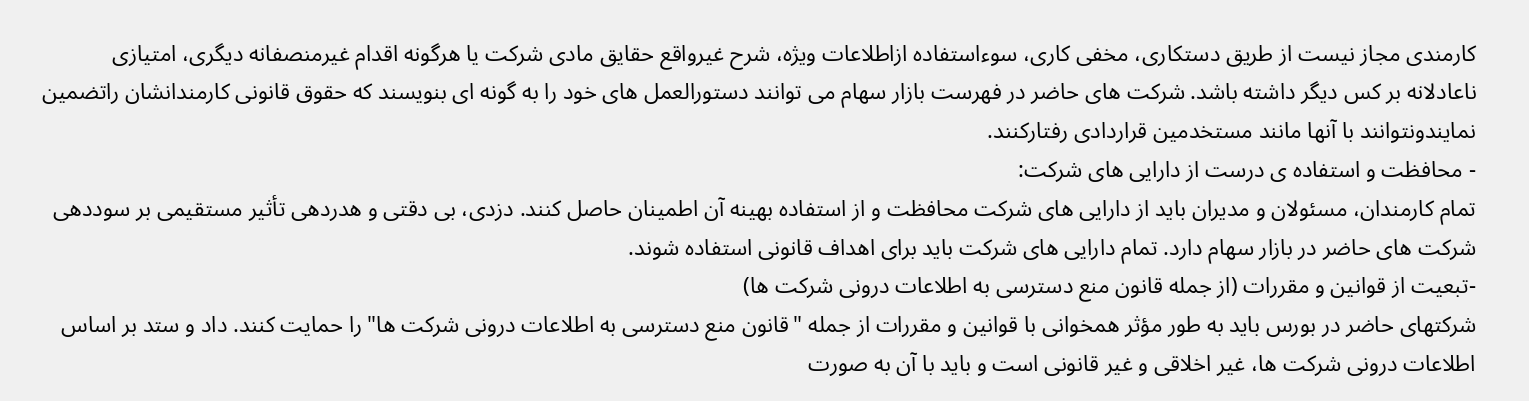کارمندی مجاز نیست از طریق دستکاری، مخفی کاری، سوءاستفاده ازاطلاعات ویژه، شرح غیرواقع حقایق مادی شرکت یا هرگونه اقدام غیرمنصفانه دیگری، امتیازی ناعادلانه بر کس دیگر داشته باشد. شرکت های حاضر در فهرست بازار سهام می توانند دستورالعمل های خود را به گونه ای بنویسند که حقوق قانونی کارمندانشان راتضمین نمایندونتوانند با آنها مانند مستخدمین قراردادی رفتارکنند.
- محافظت و استفاده ی درست از دارایی های شرکت:
تمام کارمندان، مسئولان و مدیران باید از دارایی های شرکت محافظت و از استفاده بهینه آن اطمینان حاصل کنند. دزدی، بی دقتی و هدردهی تأثیر مستقیمی بر سوددهی شرکت های حاضر در بازار سهام دارد. تمام دارایی های شرکت باید برای اهداف قانونی استفاده شوند.
-تبعیت از قوانین و مقررات (از جمله قانون منع دسترسی به اطلاعات درونی شرکت ها)
شرکتهای حاضر در بورس باید به طور مؤثر همخوانی با قوانین و مقررات از جمله "قانون منع دسترسی به اطلاعات درونی شرکت ها" را حمایت کنند. داد و ستد بر اساس اطلاعات درونی شرکت ها، غیر اخلاقی و غیر قانونی است و باید با آن به صورت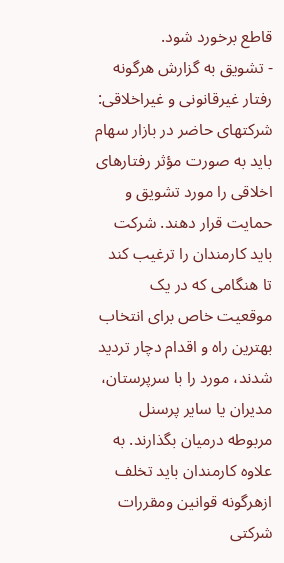قاطع برخورد شود.
- تشویق به گزارش هرگونه رفتار غیرقانونی و غیراخلاقی:
شرکتهای حاضر در بازار سهام باید به صورت مؤثر رفتارهای اخلاقی را مورد تشویق و حمایت قرار دهند. شرکت باید کارمندان را ترغیب کند تا هنگامی که در یک موقعیت خاص برای انتخاب بهترین راه و اقدام دچار تردید شدند، مورد را با سرپرستان، مدیران یا سایر پرسنل مربوطه درمیان بگذارند. به علاوه کارمندان باید تخلف ازهرگونه قوانین ومقررات شرکتی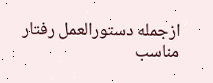ازجمله دستورالعمل رفتار مناسب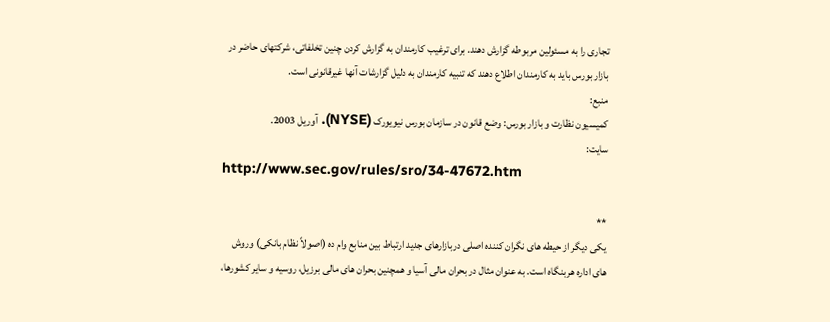تجاری را به مسئولین مربوطه گزارش دهند. برای ترغیب کارمندان به گزارش کردن چنین تخلفاتی، شرکتهای حاضر در بازار بورس باید به کارمندان اطلاع دهند که تنبیه کارمندان به دلیل گزارشات آنها غیرقانونی است.
منبع:
کمیسیون نظارت و بازار بورس: وضع قانون در سازمان بورس نیویورک (NYSE). آوریل 2003.
سایت:
http://www.sec.gov/rules/sro/34-47672.htm

**
یکی دیگر از حیطه های نگران کننده اصلی دربازارهای جدید ارتباط بین منابع وام ده (اصولاً نظام بانکی) وروش های اداره هربنگاه است. به عنوان مثال در بحران مالی آسیا و همچنین بحران های مالی برزیل، روسیه و سایر کشورها،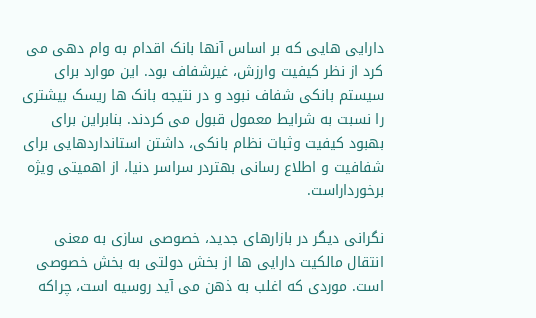دارایی هایی که بر اساس آنها بانک اقدام به وام دهی می کرد از نظر کیفیت وارزش، غیرشفاف بود. این موارد برای سیستم بانکی شفاف نبود و در نتیجه بانک ها ریسک بیشتری را نسبت به شرایط معمول قبول می کردند. بنابراین برای بهبود کیفیت وثبات نظام بانکی، داشتن استانداردهایی برای شفافیت و اطلاع رسانی بهتردر سراسر دنیا، از اهمیتی ویژه برخورداراست.

نگرانی دیگر در بازارهای جدید، خصوصی سازی به معنی انتقال مالکیت دارایی ها از بخش دولتی به بخش خصوصی است. موردی که اغلب به ذهن می آید روسیه است، چراکه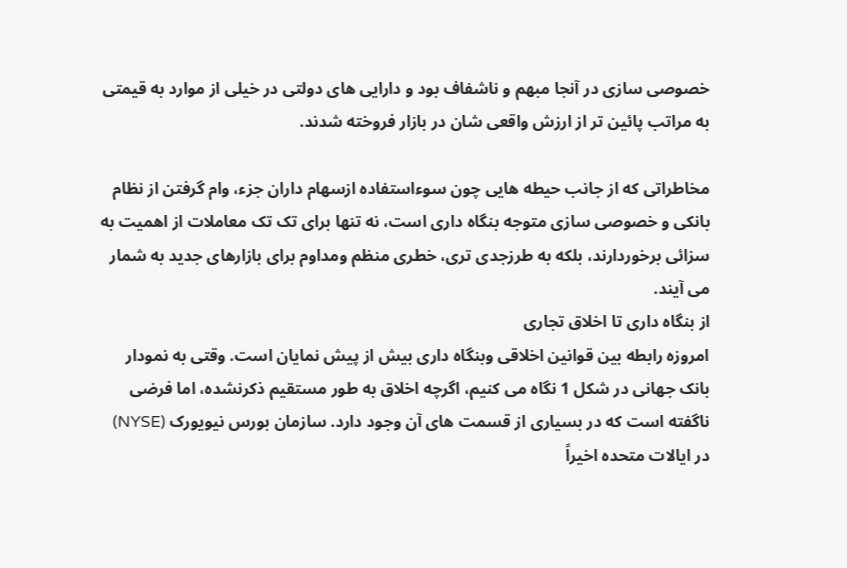خصوصی سازی در آنجا مبهم و ناشفاف بود و دارایی های دولتی در خیلی از موارد به قیمتی به مراتب پائین تر از ارزش واقعی شان در بازار فروخته شدند.

مخاطراتی که از جانب حیطه هایی چون سوءاستفاده ازسهام داران جزء، وام گرفتن از نظام بانکی و خصوصی سازی متوجه بنگاه داری است، نه تنها برای تک تک معاملات از اهمیت به سزائی برخوردارند، بلکه به طرزجدی تری، خطری منظم ومداوم برای بازارهای جدید به شمار می آیند.
از بنگاه داری تا اخلاق تجاری
امروزه رابطه بین قوانین اخلاقی وبنگاه داری بیش از پیش نمایان است. وقتی به نمودار بانک جهانی در شکل 1 نگاه می کنیم، اگرچه اخلاق به طور مستقیم ذکرنشده، اما فرضی ناگفته است که در بسیاری از قسمت های آن وجود دارد. سازمان بورس نیویورک (NYSE) در ایالات متحده اخیراً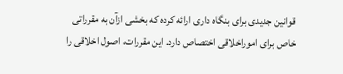قوانین جدیدی برای بنگاه داری ارائه کرده که بخشی ازآن به مقرراتی خاص برای اموراخلاقی اختصاص دارد. این مقررات، اصول اخلاقی را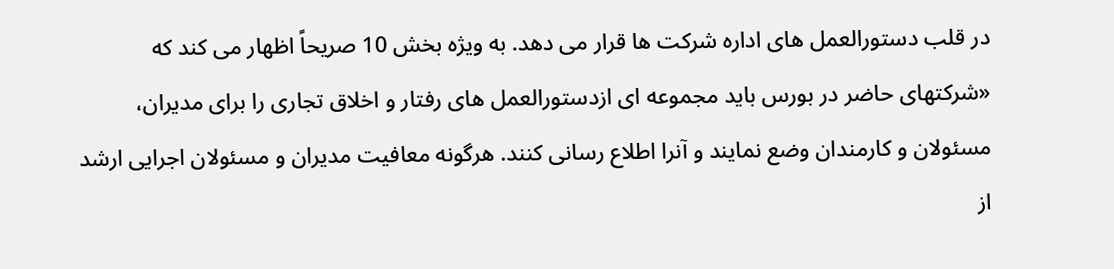در قلب دستورالعمل های اداره شرکت ها قرار می دهد. به ویژه بخش 10 صریحاً اظهار می کند که «شرکتهای حاضر در بورس باید مجموعه ای ازدستورالعمل های رفتار و اخلاق تجاری را برای مدیران، مسئولان و کارمندان وضع نمایند و آنرا اطلاع رسانی کنند. هرگونه معافیت مدیران و مسئولان اجرایی ارشد از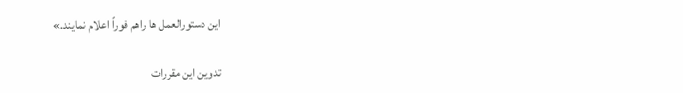این دستورالعمل ها راهم فوراً اعلام نمایند.»

تدوین این مقررات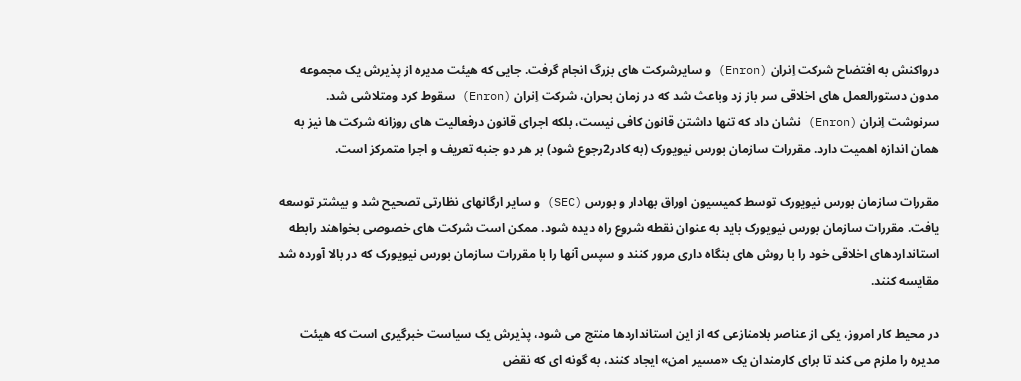درواکنش به افتضاح شرکت اِنران (Enron) و سایرشرکت های بزرگ انجام گرفت. جایی که هیئت مدیره از پذیرش یک مجموعه مدون دستورالعمل های اخلاقی سر باز زد وباعث شد که در زمان بحران، شرکت اِنران (Enron) سقوط کرد ومتلاشی شد. سرنوشت اِنران (Enron) نشان داد که تنها داشتن قانون کافی نیست، بلکه اجرای قانون درفعالیت های روزانه شرکت ها نیز به همان اندازه اهمیت دارد. مقررات سازمان بورس نیویورک (به کادر2رجوع شود) بر هر دو جنبه تعریف و اجرا متمرکز است.

مقررات سازمان بورس نیویورک توسط کمیسیون اوراق بهادار و بورس (SEC) و سایر ارگانهای نظارتی تصحیح شد و بیشتر توسعه یافت. مقررات سازمان بورس نیویورک باید به عنوان نقطه شروع راه دیده شود. ممکن است شرکت های خصوصی بخواهند رابطه استانداردهای اخلاقی خود را با روش های بنگاه داری مرور کنند و سپس آنها را با مقررات سازمان بورس نیویورک که در بالا آورده شد مقایسه کنند.

در محیط کار امروز، یکی از عناصر بلامنازعی که از این استانداردها منتج می شود، پذیرش یک سیاست خبرگیری است که هیئت مدیره را ملزم می کند تا برای کارمندان یک «مسیر امن» ایجاد کنند، به گونه ای که نقض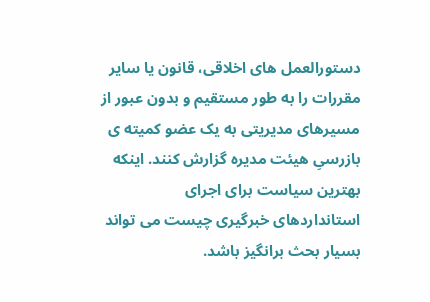دستورالعمل های اخلاقی، قانون یا سایر مقررات را به طور مستقیم و بدون عبور از مسیرهای مدیریتی به یک عضو کمیته ی بازرسیِ هیئت مدیره گزارش کنند. اینکه بهترین سیاست برای اجرای استانداردهای خبرگیری چیست می تواند بسیار بحث برانگیز باشد.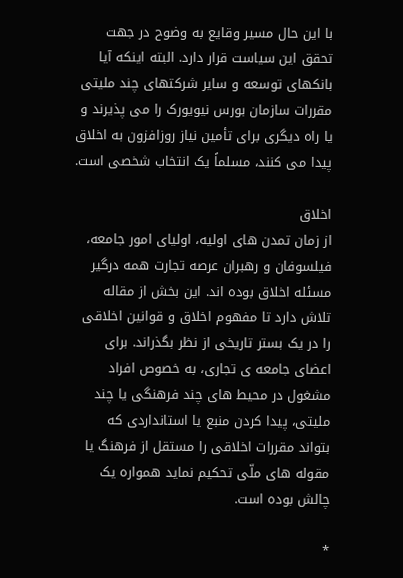با این حال مسیر وقایع به وضوح در جهت تحقق این سیاست قرار دارد. البته اینکه آیا بانکهای توسعه و سایر شرکتهای چند ملیتی مقررات سازمان بورس نیویورک را می پذیرند و یا راه دیگری برای تأمین نیاز روزافزون به اخلاق پیدا می کنند، مسلماً یک انتخاب شخصی است.

اخلاق
از زمان تمدن های اولیه، اولیای امور جامعه، فیلسوفان و رهبران عرصه تجارت همه درگیر مسئله اخلاق بوده اند. این بخش از مقاله تلاش دارد تا مفهوم اخلاق و قوانین اخلاقی را در یک بستر تاریخی از نظر بگذراند. برای اعضای جامعه ی تجاری، به خصوص افراد مشغول در محیط های چند فرهنگی یا چند ملیتی، پیدا کردن منبع یا استانداردی که بتواند مقررات اخلاقی را مستقل از فرهنگ یا مقوله های ملّی تحکیم نماید همواره یک چالش بوده است.

*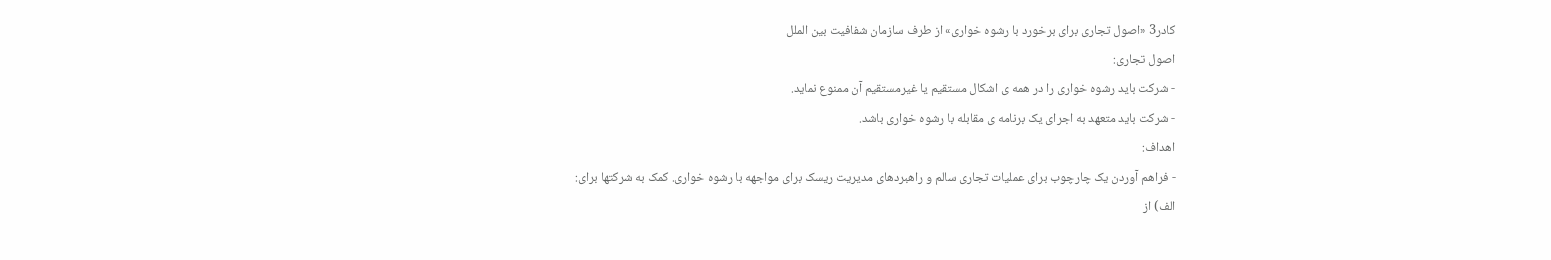کادر3 «اصول تجاری برای برخورد با رشوه خواری» از طرف سازمان شفافیت بین الملل
اصول تجاری:
- شرکت باید رشوه خواری را در همه ی اشکال مستقیم یا غیرمستقیم آن ممنوع نماید.
- شرکت باید متعهد به اجرای یک برنامه ی مقابله با رشوه خواری باشد.
اهداف:
- فراهم آوردن یک چارچوب برای عملیات تجاری سالم و راهبردهای مدیریت ریسک برای مواجهه با رشوه خواری. کمک به شرکتها برای:
الف) از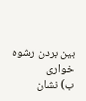بین بردن رشوه خواری
ب) نشان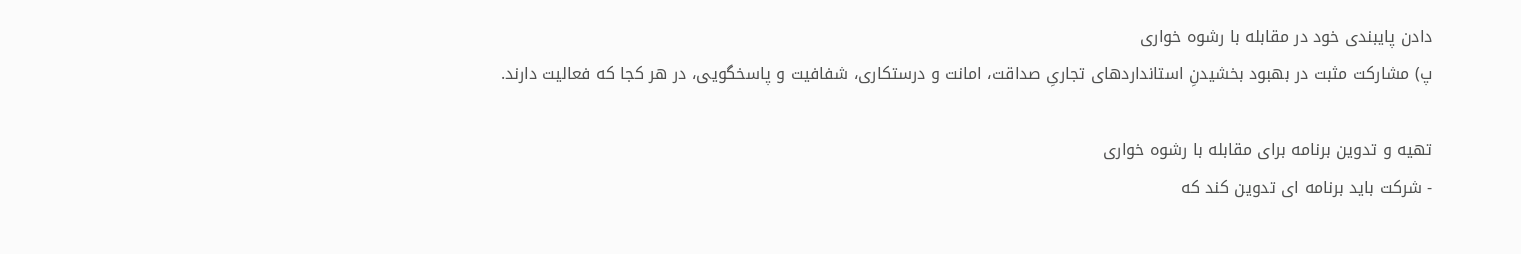دادن پایبندی خود در مقابله با رشوه خواری
پ) مشارکت مثبت در بهبود بخشیدنِ استانداردهای تجاریِ صداقت، امانت و درستکاری، شفافیت و پاسخگویی، در هر کجا که فعالیت دارند.

تهیه و تدوین برنامه برای مقابله با رشوه خواری
- شرکت باید برنامه ای تدوین کند که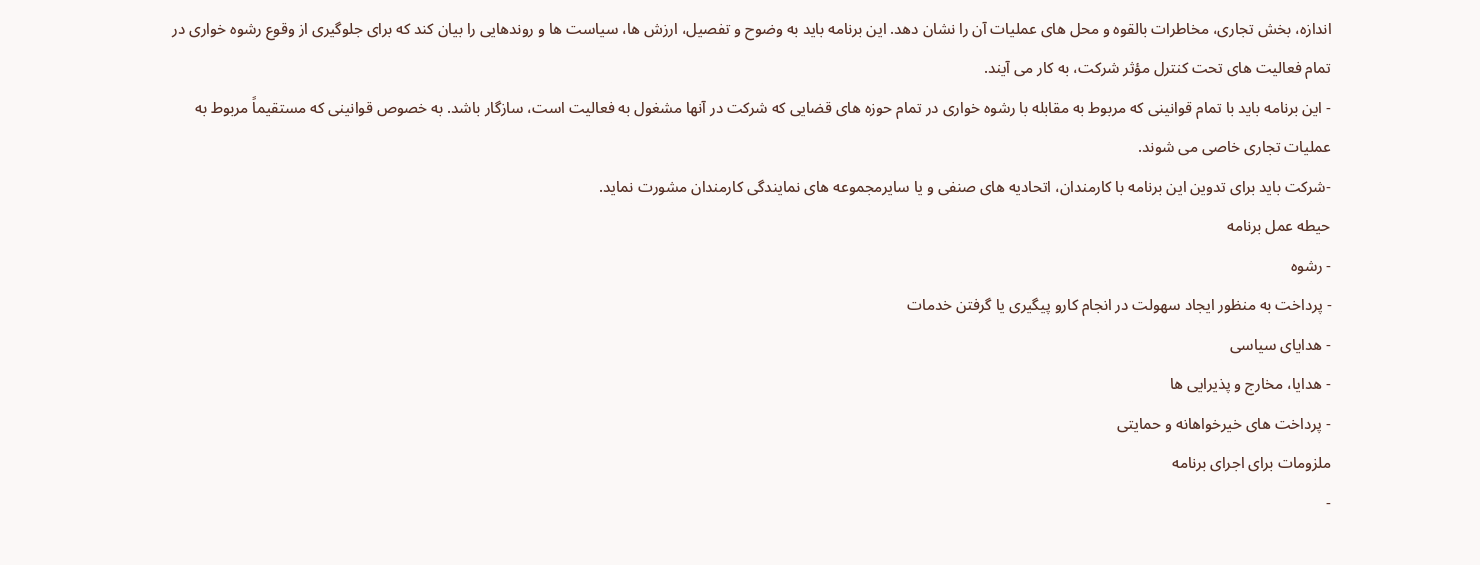اندازه، بخش تجاری، مخاطرات بالقوه و محل های عملیات آن را نشان دهد. این برنامه باید به وضوح و تفصیل، ارزش ها، سیاست ها و روندهایی را بیان کند که برای جلوگیری از وقوع رشوه خواری در تمام فعالیت های تحت کنترل مؤثر شرکت، به کار می آیند.
- این برنامه باید با تمام قوانینی که مربوط به مقابله با رشوه خواری در تمام حوزه های قضایی که شرکت در آنها مشغول به فعالیت است، سازگار باشد. به خصوص قوانینی که مستقیماً مربوط به عملیات تجاری خاصی می شوند.
-شرکت باید برای تدوین این برنامه با کارمندان، اتحادیه های صنفی و یا سایرمجموعه های نمایندگی کارمندان مشورت نماید.
حیطه عمل برنامه
- رشوه
- پرداخت به منظور ایجاد سهولت در انجام کارو پیگیری یا گرفتن خدمات
- هدایای سیاسی
- هدایا، مخارج و پذیرایی ها
- پرداخت های خیرخواهانه و حمایتی
ملزومات برای اجرای برنامه
-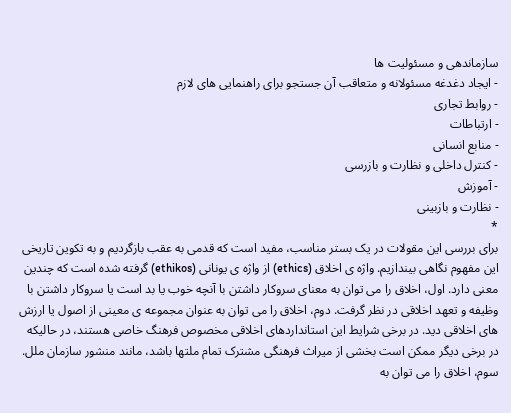سازماندهی و مسئولیت ها
- ایجاد دغدغه مسئولانه و متعاقب آن جستجو برای راهنمایی های لازم
- روابط تجاری
- ارتباطات
- منابع انسانی
- کنترل داخلی و نظارت و بازرسی
- آموزش
- نظارت و بازبینی
*
برای بررسی این مقولات در یک بستر مناسب، مفید است که قدمی به عقب بازگردیم و به تکوین تاریخی این مفهوم نگاهی بیندازیم. واژه ی اخلاق (ethics) از واژه ی یونانی (ethikos) گرفته شده است که چندین معنی دارد. اول، اخلاق را می توان به معنای سروکار داشتن با آنچه خوب یا بد است یا سروکار داشتن با وظیفه و تعهد اخلاقی در نظر گرفت. دوم، اخلاق را می توان به عنوان مجموعه ی معینی از اصول یا ارزش های اخلاقی دید. در برخی شرایط این استانداردهای اخلاقی مخصوص فرهنگ خاصی هستند، در حالیکه در برخی دیگر ممکن است بخشی از میراث فرهنگی مشترک تمام ملتها باشد، مانند منشور سازمان ملل. سوم، اخلاق را می توان به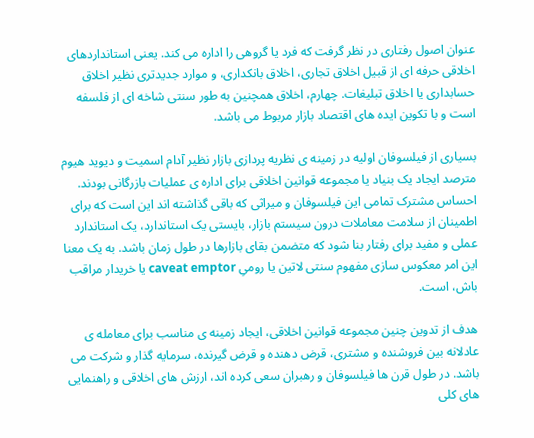عنوان اصول رفتاری در نظر گرفت که فرد یا گروهی را اداره می کند. یعنی استانداردهای اخلاقی حرفه ای از قبیل اخلاق تجاری، اخلاق بانکداری، و موارد جدیدتری نظیر اخلاق حسابداری یا اخلاق تبلیغات. چهارم، اخلاق همچنین به طور سنتی شاخه ای از فلسفه است و با تکوین ایده های اقتصاد بازار مربوط می باشد.

بسیاری از فیلسوفان اولیه در زمینه ی نظریه پردازی بازار نظیر آدام اسمیت و دیوید هیوم مترصد ایجاد یک بنیاد یا مجموعه قوانین اخلاقی برای اداره ی عملیات بازرگانی بودند. احساس مشترک تمامی این فیلسوفان و میراثی که باقی گذاشته اند این است که برای اطمینان از سلامت معاملات درون سیستم بازار، بایستی یک استاندارد، یک استاندارد عملی و مفید برای رفتار بنا شود که متضمن بقای بازارها در طول زمان باشد. به یک معنا این امر معکوس سازی مفهوم سنتی لاتین یا رومیِ caveat emptor یا خریدار مراقب باش، است.

هدف از تدوین چنین مجموعه قوانین اخلاقی، ایجاد زمینه ی مناسب برای معامله ی عادلانه بین فروشنده و مشتری، قرض دهنده و قرض گیرنده، سرمایه گذار و شرکت می باشد. در طول قرن ها فیلسوفان و رهبران سعی کرده اند، ارزش های اخلاقی و راهنمایی های کلی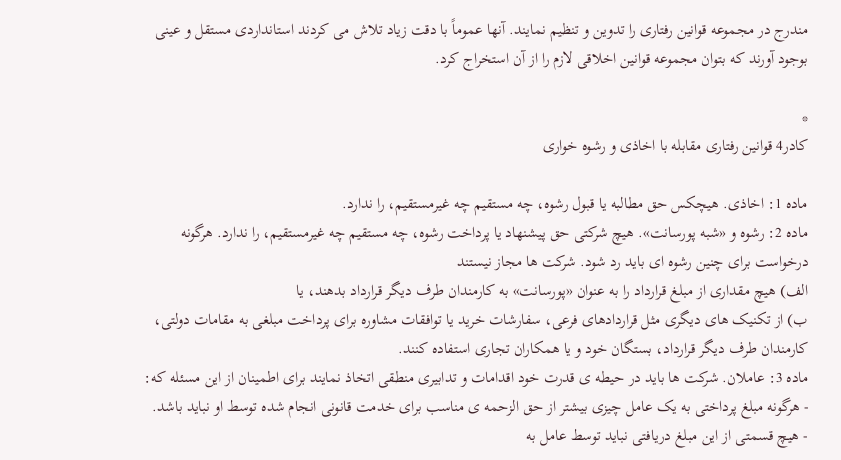مندرج در مجموعه قوانین رفتاری را تدوین و تنظیم نمایند. آنها عموماً با دقت زیاد تلاش می کردند استانداردی مستقل و عینی بوجود آورند که بتوان مجموعه قوانین اخلاقی لازم را از آن استخراج کرد.

*
کادر4 قوانین رفتاری مقابله با اخاذی و رشوه خواری

ماده 1: اخاذی. هیچکس حق مطالبه یا قبول رشوه، چه مستقیم چه غیرمستقیم، را ندارد.
ماده 2: رشوه و «شبه پورسانت». هیچ شرکتی حق پیشنهاد یا پرداخت رشوه، چه مستقیم چه غیرمستقیم، را ندارد. هرگونه درخواست برای چنین رشوه ای باید رد شود. شرکت ها مجاز نیستند
الف) هیچ مقداری از مبلغ قرارداد را به عنوان «پورسانت» به کارمندان طرف دیگر قرارداد بدهند، یا
ب) از تکنیک های دیگری مثل قراردادهای فرعی، سفارشات خرید یا توافقات مشاوره برای پرداخت مبلغی به مقامات دولتی، کارمندان طرف دیگر قرارداد، بستگان خود و یا همکاران تجاری استفاده کنند.
ماده 3: عاملان. شرکت ها باید در حیطه ی قدرت خود اقدامات و تدابیری منطقی اتخاذ نمایند برای اطمینان از این مسئله که:
- هرگونه مبلغ پرداختی به یک عامل چیزی بیشتر از حق الزحمه ی مناسب برای خدمت قانونی انجام شده توسط او نباید باشد.
- هیچ قسمتی از این مبلغ دریافتی نباید توسط عامل به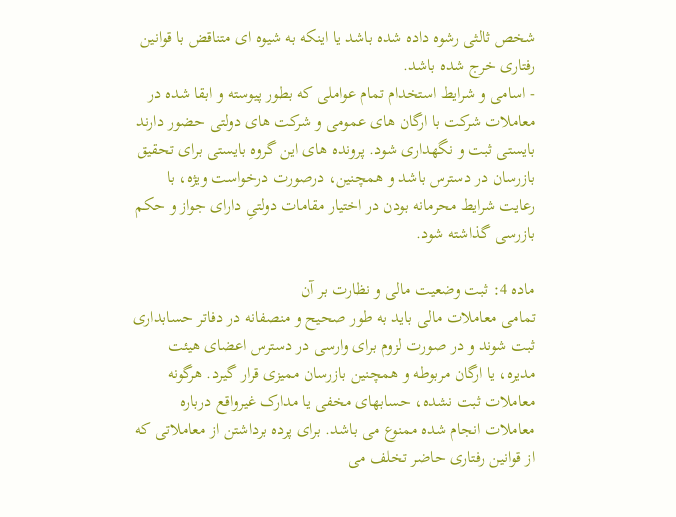شخص ثالثی رشوه داده شده باشد یا اینکه به شیوه ای متناقض با قوانین رفتاری خرج شده باشد.
- اسامی و شرایط استخدام تمام عواملی که بطور پیوسته و ابقا شده در معاملات شرکت با ارگان های عمومی و شرکت های دولتی حضور دارند بایستی ثبت و نگهداری شود. پرونده های این گروه بایستی برای تحقیق بازرسان در دسترس باشد و همچنین، درصورت درخواست ویژه، با رعایت شرایط محرمانه بودن در اختیار مقامات دولتیِ دارای جواز و حکم بازرسی گذاشته شود.

ماده 4: ثبت وضعیت مالی و نظارت بر آن
تمامی معاملات مالی باید به طور صحیح و منصفانه در دفاتر حسابداری ثبت شوند و در صورت لزوم برای وارسی در دسترس اعضای هیئت مدیره، یا ارگان مربوطه و همچنین بازرسان ممیزی قرار گیرد. هرگونه معاملات ثبت نشده، حسابهای مخفی یا مدارک غیرواقع درباره معاملات انجام شده ممنوع می باشد. برای پرده برداشتن از معاملاتی که از قوانین رفتاری حاضر تخلف می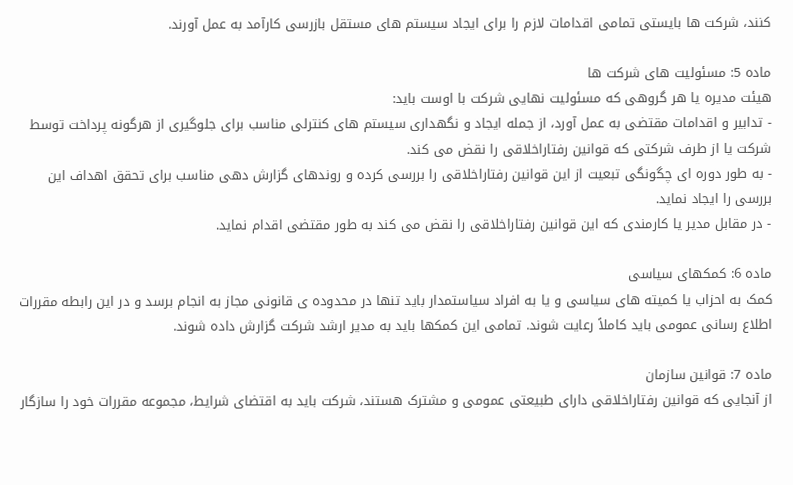کنند، شرکت ها بایستی تمامی اقدامات لازم را برای ایجاد سیستم های مستقل بازرسی کارآمد به عمل آورند.

ماده 5: مسئولیت های شرکت ها
هیئت مدیره یا هر گروهی که مسئولیت نهایی شرکت با اوست باید:
- تدابیر و اقدامات مقتضی به عمل آورد، از جمله ایجاد و نگهداری سیستم های کنترلی مناسب برای جلوگیری از هرگونه پرداخت توسط شرکت یا از طرف شرکتی که قوانین رفتاراخلاقی را نقض می کند.
- به طور دوره ای چگونگی تبعیت از این قوانین رفتاراخلاقی را بررسی کرده و روندهای گزارش دهی مناسب برای تحقق اهداف این بررسی را ایجاد نماید.
- در مقابل مدیر یا کارمندی که این قوانین رفتاراخلاقی را نقض می کند به طور مقتضی اقدام نماید.

ماده 6: کمکهای سیاسی
کمک به احزاب یا کمیته های سیاسی و یا به افراد سیاستمدار باید تنها در محدوده ی قانونی مجاز به انجام برسد و در این رابطه مقررات اطلاع رسانی عمومی باید کاملاً رعایت شوند. تمامی این کمکها باید به مدیر ارشد شرکت گزارش داده شوند.

ماده 7: قوانین سازمان
از آنجایی که قوانین رفتاراخلاقی دارای طبیعتی عمومی و مشترک هستند، شرکت باید به اقتضای شرایط، مجموعه مقررات خود را سازگار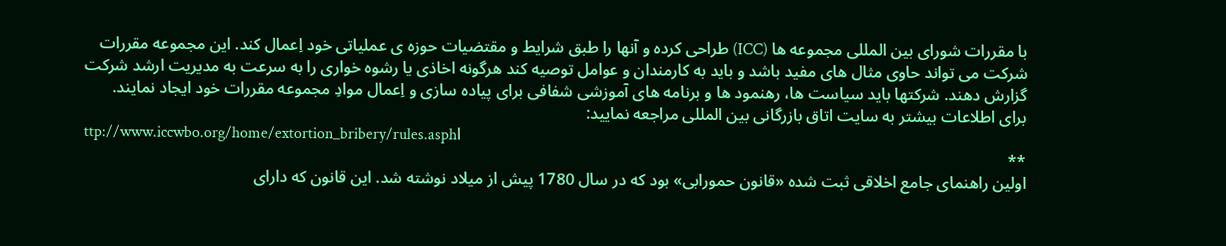با مقررات شورای بین المللی مجموعه ها (ICC) طراحی کرده و آنها را طبق شرایط و مقتضیات حوزه ی عملیاتی خود اِعمال کند. این مجموعه مقررات شرکت می تواند حاوی مثال های مفید باشد و باید به کارمندان و عوامل توصیه کند هرگونه اخاذی یا رشوه خواری را به سرعت به مدیریت ارشد شرکت گزارش دهند. شرکتها باید سیاست ها، رهنمود ها و برنامه های آموزشی شفافی برای پیاده سازی و اِعمال موادِ مجموعه مقررات خود ایجاد نمایند.
برای اطلاعات بیشتر به سایت اتاق بازرگانی بین المللی مراجعه نمایید:
ttp://www.iccwbo.org/home/extortion_bribery/rules.asphا
**
اولین راهنمای جامع اخلاقی ثبت شده «قانون حمورابی» بود که در سال 1780 پیش از میلاد نوشته شد. این قانون که دارای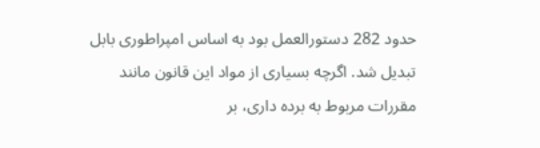حدود 282 دستورالعمل بود به اساس امپراطوری بابل تبدیل شد. اگرچه بسیاری از مواد این قانون مانند مقررات مربوط به برده داری، بر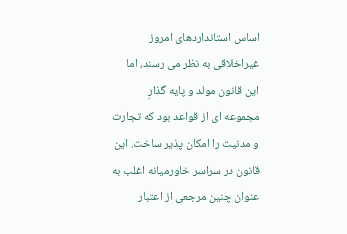اساس استانداردهای امروز غیراخلاقی به نظر می رسند، اما این قانون مولد و پایه گذارِ مجموعه ای از قواعد بود که تجارت و مدنیت را امکان پذیر ساخت. این قانون در سراسر خاورمیانه اغلب به عنوان چنین مرجعی از اعتبار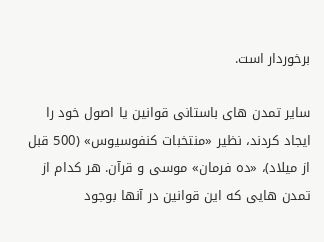برخوردار است.

سایر تمدن های باستانی قوانین یا اصول خود را ایجاد کردند، نظیر «منتخبات کنفوسیوس» (500 قبل از میلاد)، «ده فرمان» موسی و قرآن. هر کدام از تمدن هایی که این قوانین در آنها بوجود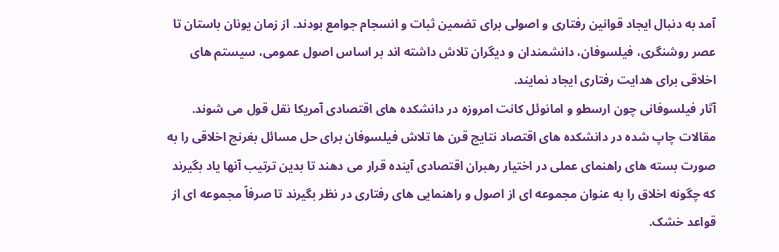آمد به دنبال ایجاد قوانین رفتاری و اصولی برای تضمین ثبات و انسجام جوامع بودند. از زمان یونان باستان تا عصر روشنگری، فیلسوفان، دانشمندان و دیگران تلاش داشته اند بر اساس اصول عمومی، سیستم های اخلاقی برای هدایت رفتاری ایجاد نمایند.
آثار فیلسوفانی چون ارسطو و امانوئل کانت امروزه در دانشکده های اقتصادی آمریکا نقل قول می شوند. مقالات چاپ شده در دانشکده های اقتصاد نتایج قرن ها تلاش فیلسوفان برای حل مسائل بغرنج اخلاقی را به صورت بسته های راهنمای عملی در اختیار رهبران اقتصادی آینده قرار می دهند تا بدین ترتیب آنها یاد بگیرند که چگونه اخلاق را به عنوان مجموعه ای از اصول و راهنمایی های رفتاری در نظر بگیرند تا صرفاً مجموعه ای از قواعد خشک.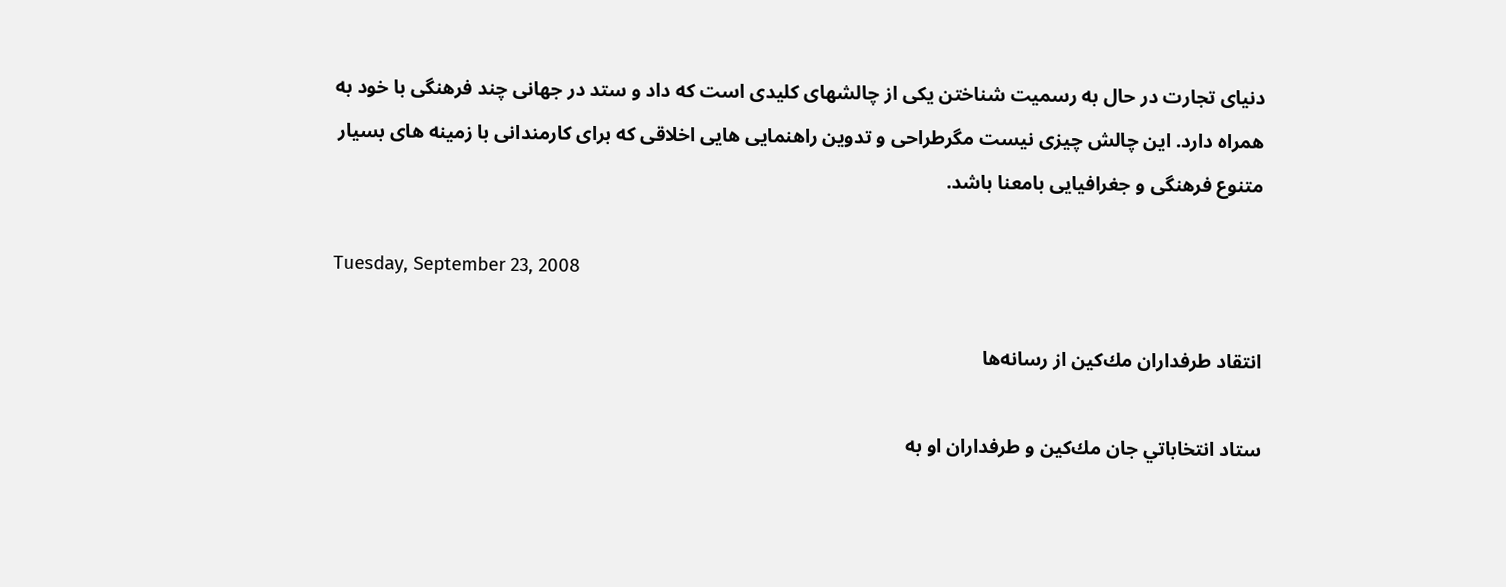دنیای تجارت در حال به رسمیت شناختن یکی از چالشهای کلیدی است که داد و ستد در جهانی چند فرهنگی با خود به همراه دارد. این چالش چیزی نیست مگرطراحی و تدوین راهنمایی هایی اخلاقی که برای کارمندانی با زمینه های بسیار متنوع فرهنگی و جغرافیایی بامعنا باشد.

Tuesday, September 23, 2008

انتقاد طرفداران مك‌كين از رسانه‌ها

ستاد انتخاباتي جان مك‌كين و طرفداران او به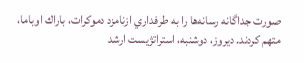صورت جداگانه رسانه‌ها را به طرفداري ازنامزد دموكرات، باراك اوباما، متهم كردند. ديروز، دوشنبه، استراتژيست ارشد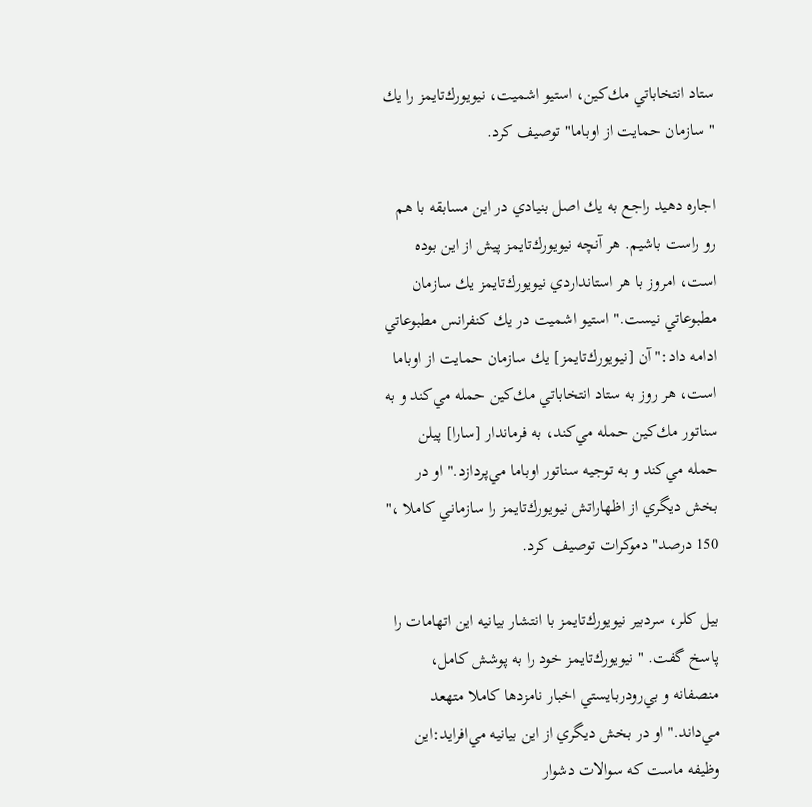ستاد انتخاباتي مك‌كين، استيو اشميت، نيويورك‌تايمز را يك " سازمان حمايت از اوباما" توصيف كرد.

اجاره دهيد راجع به يك اصل بنيادي در اين مسابقه با هم رو راست باشيم. هر آنچه نيويورك‌تايمز پيش از اين بوده است، امروز با هر استانداردي نيويورك‌تايمز يك سازمان مطبوعاتي نيست." استيو اشميت در يك كنفرانس مطبوعاتي ادامه داد:"آن [نيويورك‌تايمز] يك سازمان حمايت از اوباما است، هر روز به ستاد انتخاباتي مك‌كين حمله مي‌كند و به سناتور مك‌كين حمله مي‌كند، به فرماندار [سارا] پيلن حمله مي‌كند و به توجيه سناتور اوباما مي‌پردازد." او در بخش ديگري از اظهاراتش نيويورك‌تايمز را سازماني كاملا ،" 150 درصد" دموكرات توصيف كرد.

بيل كلر، سردبير نيويورك‌تايمز با انتشار بيانيه اين اتهامات را پاسخ گفت. " نيويورك‌تايمز خود را به پوشش كامل، منصفانه و بي‌رودربايستي اخبار نامزدها كاملا متهعد مي‌داند." او در بخش ديگري از اين بيانيه مي‌افرايد:اين وظيفه ماست كه سوالات دشوار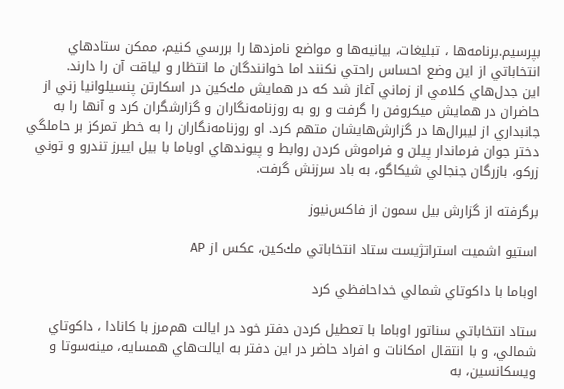بپرسيم.برنامه‌ها ، تبليغات، بيانيه‌ها و مواضع نامزدها را بررسي كنيم، ممكن ستاد‌هاي انتخاباتي از اين وضع احساس راحتي نكنند اما خوانندگان ما انتظار و لياقت آن را دارند.
اين جدل‌هاي كلامي از زماني آغاز شد كه در همايش مك‌كين در اسكارتن پنسيلوانيا زني از حاضران در همايش ميكروفن را گرفت و رو به روزنامه‌نگاران و گزارشگران كرد و آنها را به جانبداري از ليبرال‌ها در گزارش‌هايشان متهم كرد. او روزنامه‌نگاران را به خطر تمركز بر حاملگي دختر جوان فرماندار پيلن و فراموش كردن روابط و پيوندهاي اوباما با بيل اييرز تندرو و توني زركو، بازرگان جنجالي شيكاگو، به باد سرزنش گرفت.

برگرفته از گزارش بيل سمون از فاكس‌نيوز

استيو اشميت استراتژيست ستاد انتخاباتي مك‌كين، عكس از AP

اوباما با داكوتاي شمالي خداحافظي كرد

ستاد انتخاباتي سناتور اوباما با تعطيل كردن دفتر خود در ايالت هم‌مرز با كانادا ، داكوتاي شمالي، و با انتقال امكانات و افراد حاضر در اين دفتر به ايالت‌هاي همسايه، مينه‌سوتا و ويسكانسين، به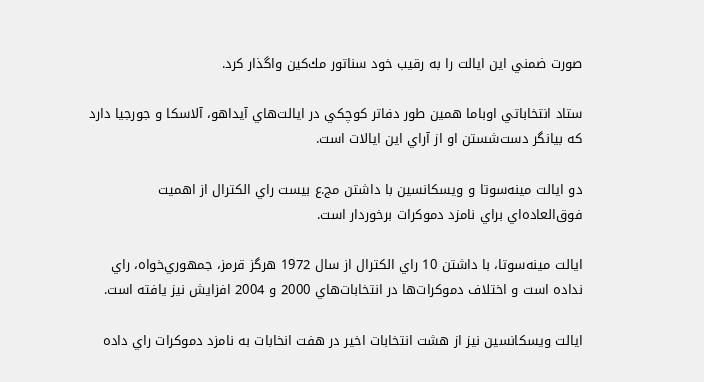صورت ضمني اين ايالت را به رقيب خود سناتور مك‌كين واگذار كرد.

ستاد انتخاباتي اوباما همين طور دفاتر كوچكي در ايالت‌هاي آيداهو، آلاسكا و جورجيا دارد كه بيانگر دست‌شستن او از آراي اين ايالات است.

دو ايالت مينه‌سوتا و ويسكانسين با داشتن مج.ع بيست راي الكترال از اهميت فوق‌العاده‌اي براي نامزد دموكرات برخوردار است.

ايالت مينه‌سوتا، با داشتن 10 راي الكترال از سال 1972 هرگز قرمز، جمهوري‌خواه، راي نداده است و اختلاف دموكرات‌ها در انتخابات‌هاي 2000 و 2004 افزايش نيز يافته است.

ايالت ويسكانسين نيز از هشت انتخابات اخير در هفت انخابات به نامزد دموكرات راي داده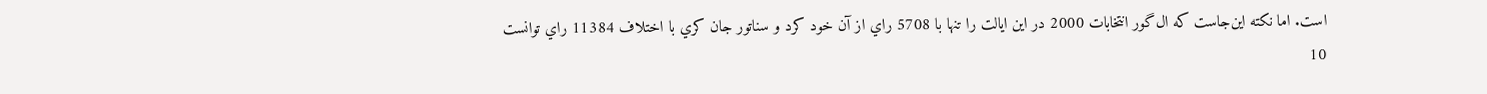است. اما نكته اين‌جاست كه ال‌گور انتخابات 2000 در اين ايالت را تنها با 5708 راي از آن خود كرد و سناتور جان كري با اختلاف 11384 راي توانست 10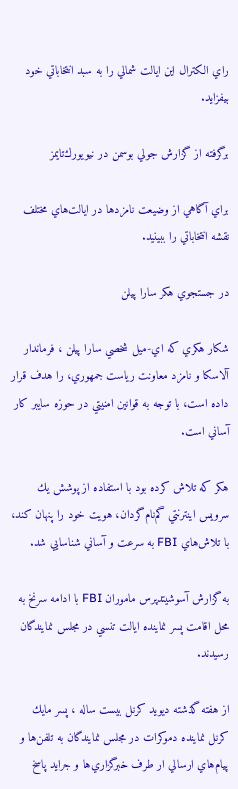راي الكترال اين ايالت شمالي را به سبد انتخاباتي خود بيفزايد.

برگرفته از گزارش جولي بوسمن در نيويورك‌تايمز

براي آگاهي از وضيعت نامزدها در ايالت‌هاي مختلف نقشه انتخاباتي را ببينيد.

در جستجوي هكر سارا پيلن

شكار هكري كه اي‌-ميل شخصي سارا پيلن ، فرماندار آلاسكا و نامزد معاونت رياست جمهوري، را هدف قرار داده است، با توجه به قوانين امنيتي در حوزه سايبر كار آساني است.

هكر كه تلاش كرده بود با استفاده از پوشش يك سرويس اينترنتي گم‌نام‌گردان، هويت خود را پنهان كند، با تلاش‌هاي FBI به سرعت و آساني شناسايي شد.

به گزارش آسوشيتدپرس ماموران FBI با ادامه سرنخ به محل اقامت پسر نماينده ايالت تنسي در مجلس نمايندگان رسيدند.

از هفته گذشته ديويد كرنل بيست ساله ، پسر مايك كرنل نماينده دموكرات در مجلس نمايندگان به تلفن‌ها و پيام‌هاي ارسالي ار طرف خبرگزاري‌ها و جرايد پاسخ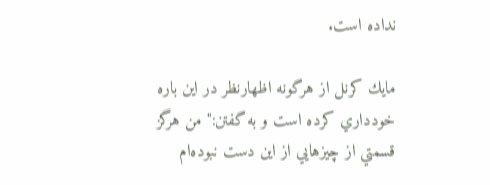نداده است.

مايك كرنل از هرگونه اظهارنظر در اين باره خودداري كرده است و به گفتن:" من هرگز قسمتي از چيز‌هايي از اين دست نبوده‌ام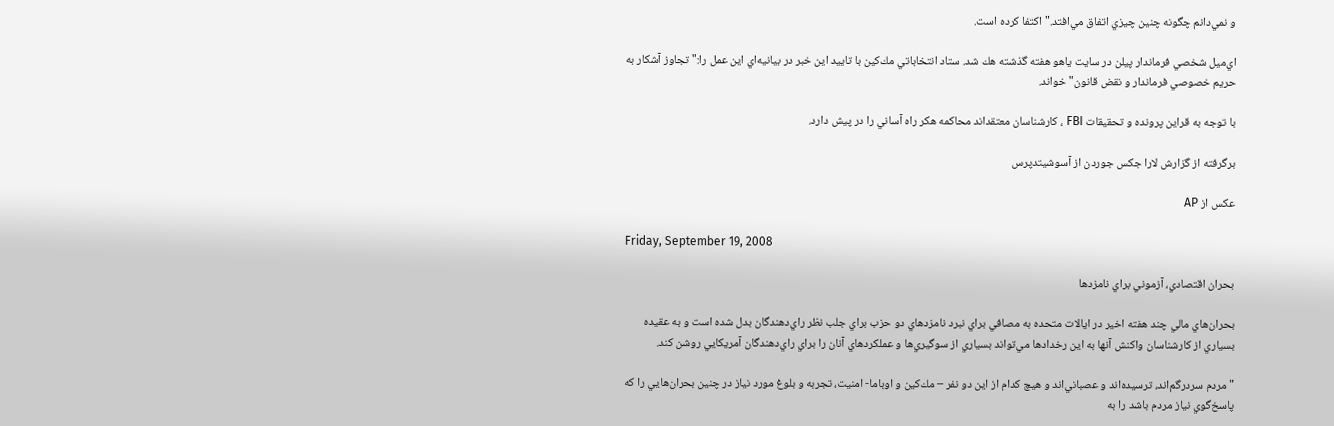و نمي‌دانم چگونه چنين چيزي اتفاق مي‌افتد." اكتفا كرده است.

اي‌ميل شخصي فرماندار پيلن در سايت ياهو هفته گذشته هك شد. ستاد انتخاباتي مك‌كين با تاييد اين خبر در بيانيه‌اي اين عمل را:" تجاوز آشكار به حريم خصوصي فرماندار و نقض قانون" خواند.

با توجه به قراين پرونده و تحقيقات FBI ، كارشناسان معتقداند محاكمه هكر راه آساني را در پيش دارد.

برگرفته از گزارش لارا جكس جوردن از آسوشيتدپرس

عكس از AP

Friday, September 19, 2008

بحران اقتصادي، آزموني براي نامزدها

بحران‌هاي مالي چند هفته‌ اخير در ايالات متحده به مصافي براي نبرد نامزدهاي دو حزب براي جلب نظر راي‌دهندگان بدل شده است و به عقيده بسياري از كارشناسان واكنش‌ آنها به اين رخدادها مي‌تواند بسياري از سوگيري‌ها و عملكردهاي آنان را براي راي‌دهندگان آمريكايي روشن كند.

" مردم سردرگم‌اند، ترسيده‌اند و عصباني‌اند و هيچ كدام از اين دو نفر – مك‌كين و اوباما- امنيت، تجربه و بلوغ مورد نياز در چنين بحران‌هايي را كه پاسخ‌گوي نياز مردم باشد را به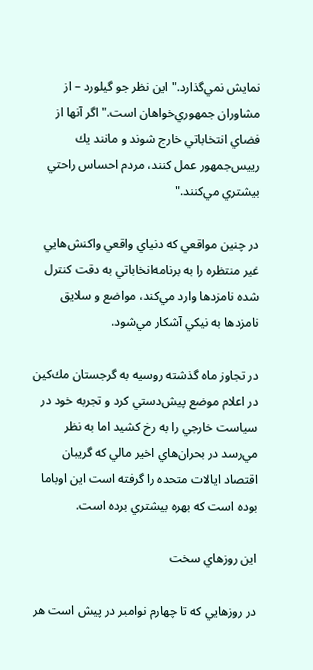نمايش نمي‌گذارد." اين نظر جو گيلورد – از مشاوران جمهوري‌خواهان است." اگر آنها از فضاي انتخاباتي خارج شوند و مانند يك رييس‌جمهور عمل كنند، مردم احساس راحتي بيشتري مي‌كنند."

در چنين مواقعي كه دنياي واقعي واكنش‌هايي غير منتظره را به برنامه‌انخاباتي به دقت كنترل شده نامزدها وارد مي‌كند، مواضع و سلايق نامزدها به نيكي آشكار مي‌شود.

در تجاوز ماه گذشته روسيه به گرجستان مك‌كين در اعلام موضع پيش‌دستي كرد و تجربه خود در سياست خارجي را به رخ كشيد اما به نظر مي‌رسد در بحران‌هاي اخير مالي كه گريبان‌ اقتصاد ايالات متحده را گرفته است اين اوباما بوده است كه بهره بيشتري برده است.

اين روزهاي سخت

در روزهايي كه تا چهارم نوامبر در پيش است هر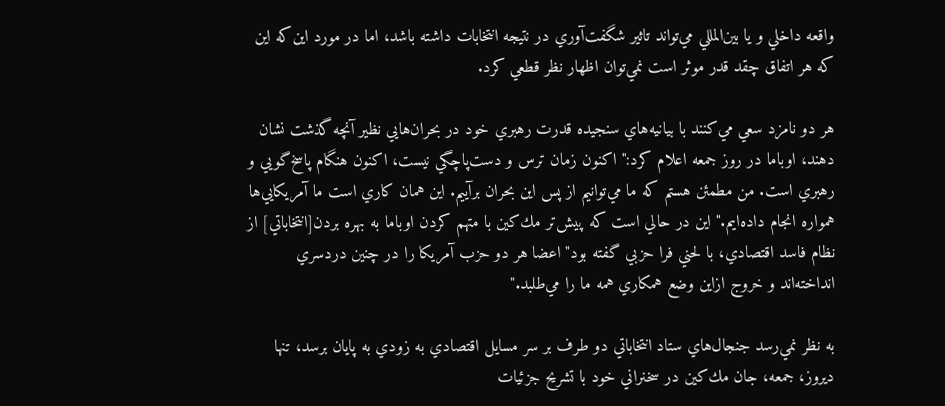واقعه داخلي و يا بين‌المللي مي‌تواند تاثير شگفت‌آوري در نتيجه انتخابات داشته باشد، اما در مورد اين‌كه اين كه هر اتفاق چقد قدر موثر است نمي‌توان اظهار نظر قطعي كرد.

هر دو نامزد سعي مي‌كنند با بيانيه‌هاي سنجيده قدرت رهبري خود در بحران‌هايي نظير آنچه گذشت نشان دهند، اوباما در روز جمعه اعلام كرد:" اكنون زمان ترس و دست‌پاچگي نيست، اكنون هنگام پاسخ‌گويي و رهبري است. من مطمئن هستم كه ما مي‌توانيم از پس اين بحران برآييم. اين همان كاري است ما آمريكايي‌ها همواره انجام داده‌ايم." اين در حالي است كه پيش‌تر مك‌كين با متهم كردن اوباما به بهره بردن[انتخاباتي] از نظام فاسد اقتصادي، با لحني فرا حزبي گفته بود" اعضا هر دو حزب آمريكا را در چنين دردسري انداخته‌اند و خروج ازاين وضع همكاري همه ما را مي‌طلبد."

به نظر نمي‌رسد جنجال‌هاي ستاد انتخاباتي دو طرف بر سر مسايل اقتصادي به زودي به پايان برسد، تنها ديروز، جمعه، جان مك‌كين در سخنراني خود با تشريح جزئيات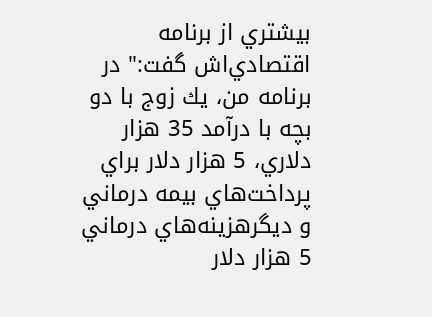بيشتري از برنامه‌ اقتصادي‌اش گفت:" در برنامه من، يك زوج با دو بچه با درآمد 35 هزار دلاري، 5 هزار دلار براي پرداخت‌هاي بيمه درماني و ديگرهزينه‌هاي درماني 5 هزار دلار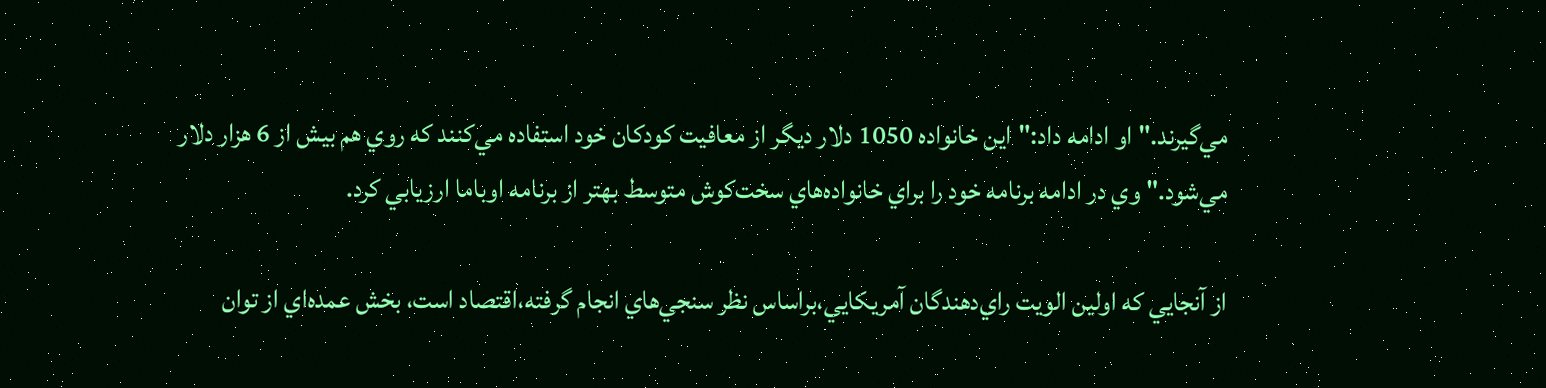مي‌گيرند." او ادامه داد:"اين خانواده 1050 دلار ديگر از معافيت كودكان خود استفاده مي‌كنند كه روي هم بيش از 6 هزار دلار مي‌شود." وي در ادامه برنامه خود را براي خانواده‌هاي سخت‌كوش متوسط بهتر از برنامه اوباما ارزيابي كرد.

از آنجايي كه اولين الويت راي‌دهندگان آمريكايي،براساس نظر سنجي‌هاي انجام گرفته،‌اقتصاد است، بخش عمده‌اي از توان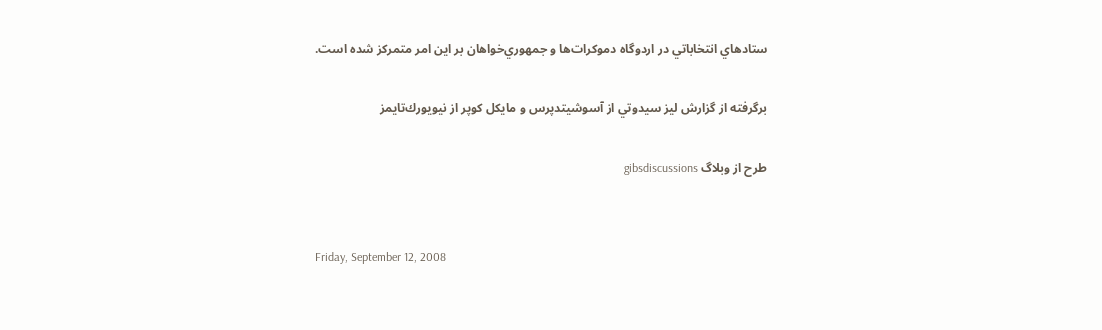ستاد‌هاي انتخاباتي در اردوگاه دموكرات‌ها و جمهوري‌خواهان بر اين امر متمركز شده است.

برگرفته از گزارش ليز سيدوتي از آسوشيتدپرس و مايكل كوپر از نيويورك‌تايمز

طرح از وبلاگ gibsdiscussions


Friday, September 12, 2008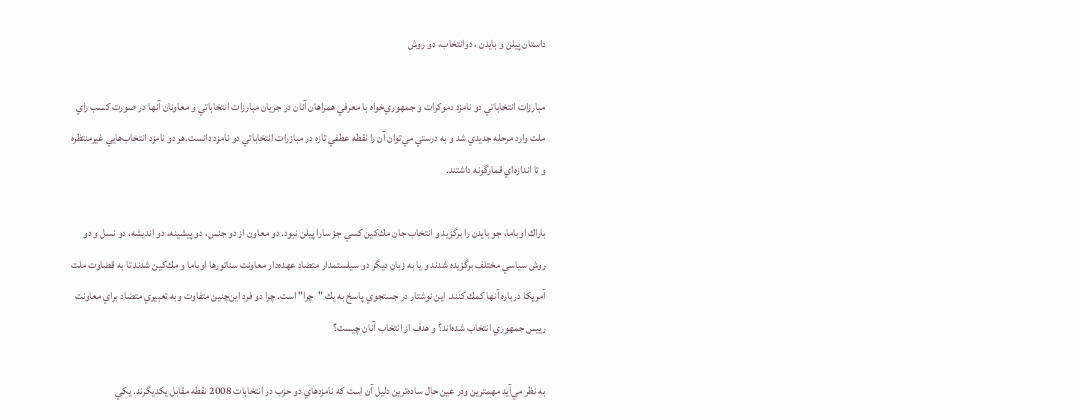داستان پيلن و بايدن ، دوانتخاب، دو روش

مبارزات انتخاباتي دو نامزد دموكرات و جمهوري‌خواه با معرفي همراهان آنان در جريان مبارزات انتخاباتي و معاونان آنها در صورت كسب راي ملت وارد مرحله جديدي شد و به درستي مي‌توان آن را نقطه عطفي تازه در مبازرات انتخاباتي دو نامزد دانست.هر دو نامزد انتخاب‌هايي غيرمنتظره و تا اندازه‌اي قمار‌گونه داشتند.

باراك اوباما، جو بايدن را برگزيد و انتخاب جان مك‌كين كسي جز سارا پيلن نبود. دو معاون از دو جنس، دو پيشينه‌، دو انديشه، دو نسل و دو روش سياسي مختلف برگزيده شدند و يا به زبان ديگر دو سيلستمدار متضاد عهده‌دار معاونت سناتورها اوباما و مك‌كين شدند تا به قضاوت ملت آمريكا درباره آنها كمك كنند. اين نوشتار در جستجوي پاسخ به يك "چرا" است. چرا دو فرد اين‌چنين متفاوت وبه تعبيري متضاد براي معاونت رييس جمهوري انتخاب شده‌اند؟ و هدف از انتخاب آنان چيست؟

به نظر مي‌آيد مهمترين ودر عين حال ساده‌ترين دليل آن است كه نامزدهاي دو حزب در انتخابات 2008 نقطه مقابل يكديگرند. يكي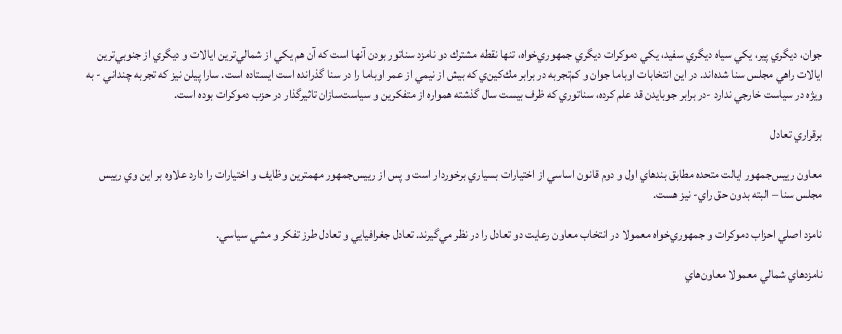جوان، ديگري پير، يكي سياه ديگري سفيد، يكي دموكرات ديگري جمهوري‌خواه، تنها نقطه مشترك دو نامزد سناتور بودن آنها است كه آن هم يكي از شمالي‌ترين ايالات و ديگري از جنوبي‌ترين ايالات راهي مجلس سنا شده‌اند. در اين انتخابات اوباما جوان و كم‌تجربه در برابر مك‌كين‌ي كه بيش از نيمي از عمر اوباما را در سنا گذرانده است ايستاده است. سارا پيلن نيز كه تجربه چنداني - به ويژه در سياست خارجي ندارد -در برابر جوبايدن‌ قد علم كرده، سناتوري كه ظرف بيست سال گذشته همواره از متفكرين و سياست‌سازان تاثيرگذار در حزب دموكرات بوده است.

برقراري تعادل

معاون رييس‌جمهور ايالت متحده مطابق بندهاي اول و دوم قانون اساسي از اختيارات بسياري برخوردار است و پس از رييس‌جمهور مهمترين وظايف و اختيارات را دارد علاوه بر اين وي رييس مجلس سنا – البته بدون حق راي- نيز هست.

نامزد اصلي احزاب دموكرات و جمهوري‌خواه معمولا در انتخاب معاون رعايت دو تعادل را در نظر مي‌گيرند. تعادل جغرافيايي و تعادل طرز تفكر و مشي سياسي.

نامزدهاي شمالي معمولا معاون‌هاي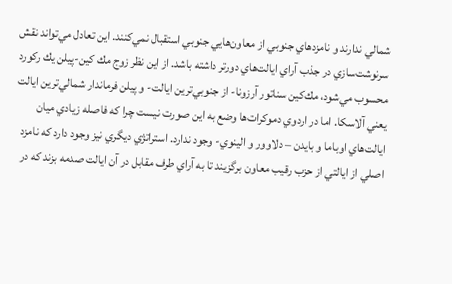شمالي ندارند و نامزدهاي جنوبي از معاون‌هايي جنوبي استقبال نمي‌كنند. اين تعادل مي‌تواند نقش سرنوشت‌سازي در جذب آراي ايالت‌هاي دورتر داشته باشد. از اين نظر زوج مك كين-پيلن يك ركورد محسوب مي‌شود، مك‌كين سناتور آرزونا- از جنوبي‌ترين ايالت- و پيلن فرماندار شمالي‌ترين ايالت يعني آلاسكا. اما در اردوي دموكرات‌ها وضع به اين صورت نيست چرا كه فاصله زيادي ميان ايالت‌هاي اوباما و بايدن – دلاوور و الينوي- وجود ندارد. استراتژي ديگري نيز وجود دارد كه نامزد اصلي از ايالتي از حزب رقيب معاون برگزيند تا به آراي طرف مقابل در آن ايالت صدمه بزند كه در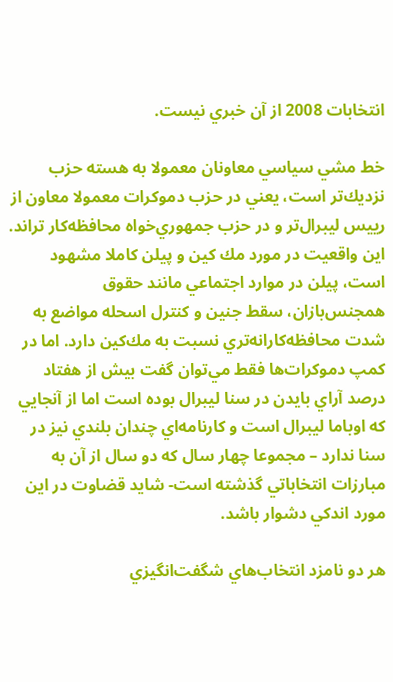انتخابات 2008 از آن خبري نيست.

خط مشي سياسي معاونان معمولا به هسته حزب نزديك‌تر است، يعني در حزب دموكرات معمولا معاون از رييس ليبرال‌تر و در حزب جمهوري‌خواه محافظه‌كار تر‌اند. اين واقعيت در مورد مك كين و پيلن كاملا مشهود است، پيلن در موارد اجتماعي مانند حقوق همجنس‌بازان، سقط جنين و كنترل اسحله مواضع به شدت محافظه‌كارانه‌تري نسبت به مك‌كين دارد. اما در كمپ دموكرات‌ها فقط مي‌توان گفت بيش از هفتاد درصد آراي بايدن در سنا ليبرال بوده است اما از آنجايي كه اوباما ليبرال است و كارنامه‌اي چندان بلندي نيز در سنا ندارد – مجموعا چهار سال كه دو سال از آن به مبارزات انتخاباتي گذشته است- شايد قضاوت در اين مورد اندكي دشوار باشد.

هر دو نامزد انتخاب‌هاي شگفت‌انگيزي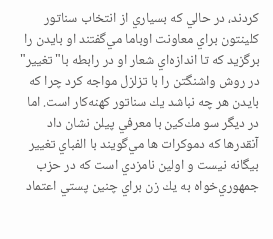كردند، در حالي كه بسياري از انتخاب سناتور كلينتون براي معاونت اوباما مي‌گفتند او بايدن را برگزيد كه تا اندازه‌اي شعار او در رابطه با" تغيير" در روش واشنگتن را با تزلزل مواجه كرد چرا كه بايدن هر چه نباشد يك سناتور كهنه‌كار است. اما در ديگر سو مك‌كين با معرفي پيلن نشان داد آنقدرها كه دموكرات ها مي‌گويند با الفباي تغيير بيگانه نيست و اولين نامزدي است كه در حزب جمهوري‌خواه به يك زن براي چنين پستي اعتماد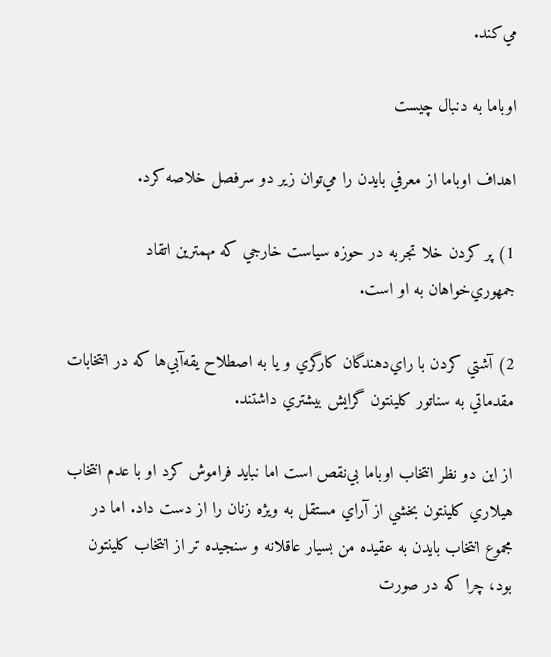مي‌كند.

اوباما به دنبال چيست

اهداف اوباما از معرفي بايدن را مي‌توان زير دو سرفصل خلاصه‌ كرد.

1) پر كردن خلا تجربه در حوزه سياست خارجي كه مهمترين اتقاد جمهوري‌خواهان به او است.

2) آشتي كردن با راي‌دهندگان كارگري و يا به اصطلاح يقه‌آبي‌ها كه در انتخابات مقدماتي به سناتور كلينتون گرايش بيشتري داشتند.

از اين دو نظر انتخاب اوباما بي‌نقص است اما نبايد فراموش كرد او با عدم انتخاب هيلاري كلينتون بخشي از آراي مستقل به ويژه زنان را از دست داد. اما در مجموع انتخاب بايدن به عقيده من بسيار عاقلانه و سنجيده تر از انتخاب كلينتون بود، چرا كه در صورت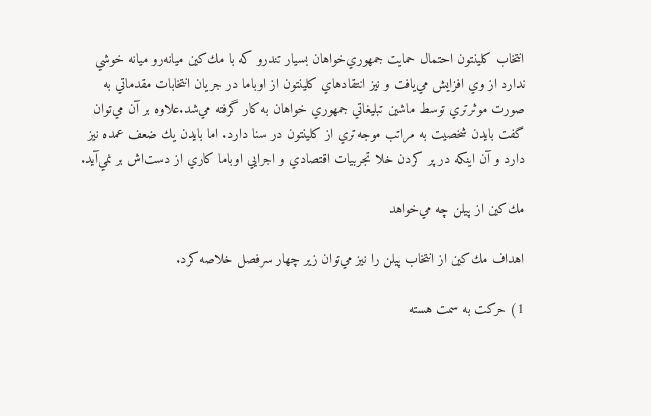انتخاب كلينتون احتمال حمايت جمهوري‌خواهان بسيار تندرو كه با مك‌كين ميانه‌رو ميانه خوشي ندارد از وي افزايش مي‌يافت و نيز انتقادهاي كلينتون از اوباما در جريان انتخابات مقدماتي به صورت موثرتري توسط ماشين تبليغاتي جمهوري خواهان به كار گرفته مي‌شد.علاوه بر آن مي‌توان گفت بايدن شخصيت به مراتب موجه‌تري از كلينتون در سنا دارد. اما بايدن يك ضعف عمده نيز دارد و آن اينكه در پر كردن خلا تجربيات اقتصادي و اجرايي اوباما كاري از دست‌اش بر نمي‌آيد.

مك‌كين از پيلن چه مي‌خواهد

اهداف مك‌كين از انتخاب پيلن را نيز مي‌توان زير چهار سرفصل خلاصه كرد.

1) حركت به سمت هسته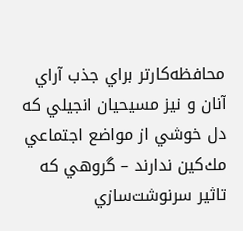محافظه‌كارتر براي جذب آراي آنان و نيز مسيحيان انجيلي كه دل خوشي از مواضع اجتماعي مك‌كين ندارند – گروهي كه تاثير سرنوشت‌سازي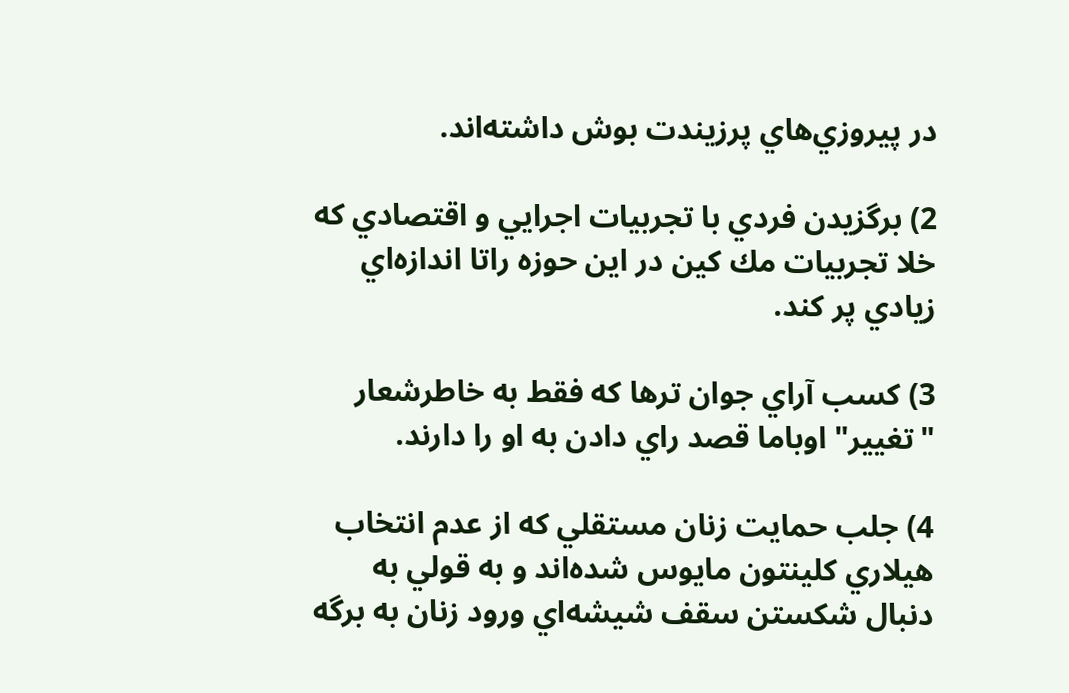در پيروزي‌هاي پرزيندت بوش داشته‌اند.

2) برگزيدن فردي با تجربيات اجرايي و اقتصادي كه خلا تجربيات مك كين در اين حوزه راتا اندازه‌اي زيادي پر كند.

3) كسب آراي جوان ترها كه فقط به خاطرشعار "تغيير" اوباما قصد راي دادن به او را دارند.

4) جلب حمايت زنان مستقلي كه از عدم انتخاب هيلاري كلينتون مايوس شده‌اند و به قولي به دنبال شكستن سقف شيشه‌اي ورود زنان به برگه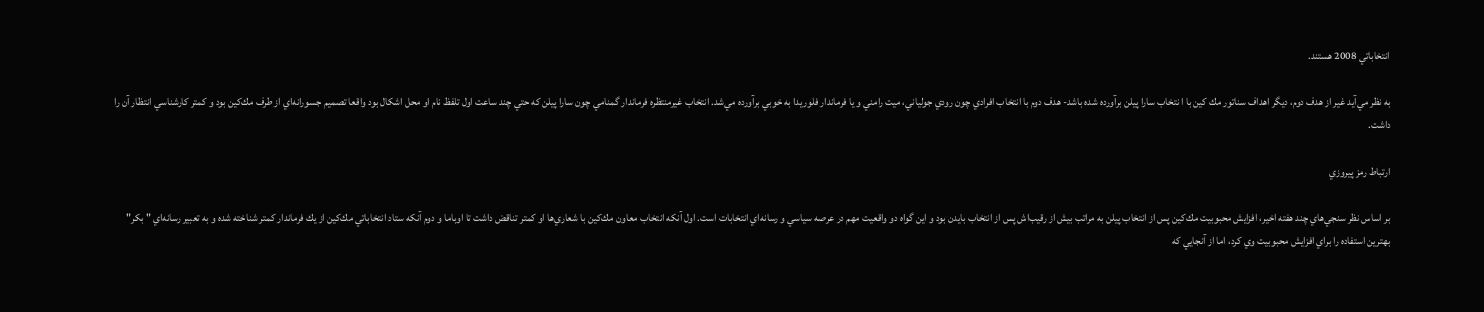انتخاباتي 2008 هستند.

به نظر مي‌آيد غير از هدف دوم، ديگر اهداف سناتور مك كين با ا نتخاب سارا پيلن برآورده شده باشد- هدف دوم با انتخاب افرادي چون رودي جولياني، ميت رامني و يا فرماندار فلوريدا به خوبي برآورده مي‌شد. انتخاب غيرمنتظره فرماندار گمنامي چون سارا پيلن كه حتي چند ساعت اول تلفظ نام او محل اشكال بود واقعا تصميم جسورانه‌اي از طرف مك‌كين بود و كمتر كارشناسي انتظار آن را داشت.

ارتباط رمز پيروزي

بر اساس نظر سنجي‌هاي چند هفته اخير، افزايش محبوبيت مك‌كين پس از انتخاب پيلن به مراتب بيش از رقيب‌اش پس از انتخاب بايدن بود و اين گواه دو واقعيت مهم در عرصه سياسي و رسانه‌اي انتخابات است. اول آنكه انتخاب معاون مك‌كين با شعاري‌ها او كمتر تناقض داشت تا اوباما و دوم آنكه ستاد انتخاباتي مك‌كين از يك فرماندار كمتر شناخته شده و به تعبير رسانه‌اي " بكر" بهترين استفاده را براي افزايش محبوبيت وي كرد، اما از آنجايي كه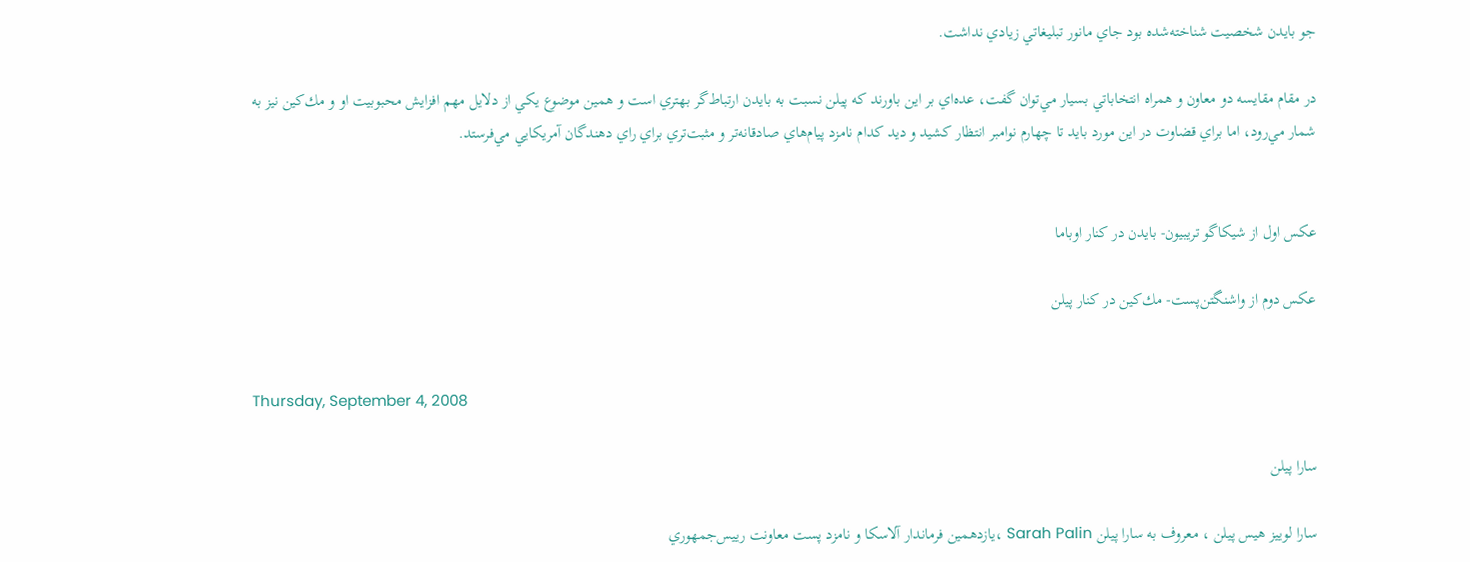جو بايدن شخصيت شناخته‌شده بود جاي مانور تبليغاتي زيادي نداشت.

در مقام مقايسه دو معاون و همراه انتخاباتي بسيار مي‌توان گفت، عده‌اي بر اين باورند كه پيلن نسبت به بايدن ارتباط‌گر بهتري است و همين موضوع يكي از دلايل مهم افزايش محبوبيت او و مك‌كين نيز به شمار مي‌رود، اما براي قضاوت در اين مورد بايد تا چهارم نوامبر انتظار كشيد و ديد كدام نامزد پيام‌هاي صادقانه‌تر و مثبت‌تري براي راي دهندگان آمريكايي مي‌فرستد.


عكس اول از شيكاگو تريبيون- بايدن در كنار اوباما

عكس دوم از واشنگتن‌پست- مك‌كين در كنار پيلن


Thursday, September 4, 2008

سارا پيلن

سارا لوييز هيس پيلن ، معروف به سارا پيلن Sarah Palin ،يازدهمين فرماندار آلاسكا و نامزد پست معاونت رييس‌جمهوري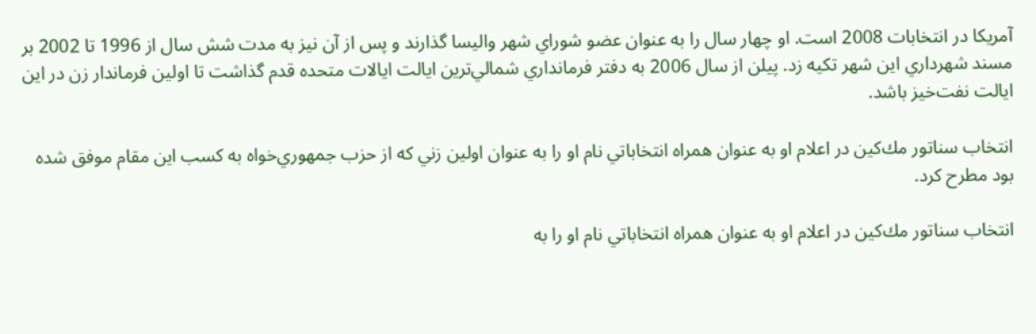آمريكا در انتخابات 2008 است. او چهار سال را به عنوان عضو شوراي شهر واليسا گذارند و پس از آن نيز به مدت شش سال از 1996 تا 2002 بر مسند شهرداري اين شهر تكيه زد. پيلن از سال 2006 به دفتر فرمانداري شمالي‌ترين ايالت ايالات متحده قدم گذاشت تا اولين فرماندار زن در اين ايالت نفت‌خيز باشد.

انتخاب سناتور مك‌كين در اعلام او به عنوان همراه انتخاباتي نام او را به عنوان اولين زني كه از حزب جمهوري‌خواه به كسب اين مقام موفق‌ شده بود مطرح كرد.

انتخاب سناتور مك‌كين در اعلام او به عنوان همراه انتخاباتي نام او را به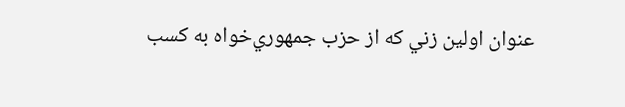عنوان اولين زني كه از حزب جمهوري‌خواه به كسب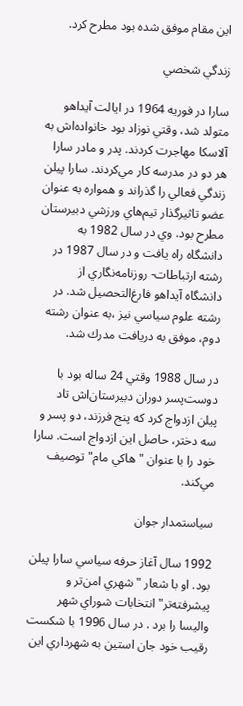اين مقام موفق‌ شده بود مطرح كرد.

زندگي شخصي

سارا در فوريه 1964 در ايالت آيداهو متولد شد، وقتي نوزاد بود خانواده‌اش به آلاسكا مهاجرت كردند. پدر و مادر سارا هر دو در مدرسه كار مي‌كردند. سارا پيلن زندگي فعالي را گذراند و همواره به عنوان عضو تاثير‌گذار تيم‌هاي ورزشي دبيرستان مطرح بود. وي در سال 1982 به دانشگاه راه يافت و در سال 1987 در رشته ارتباطات- روزنامه‌نگاري از دانشگاه آيداهو فارغ‌التحصيل شد. در رشته علوم سياسي نيز ،به عنوان رشته دوم، موفق به دريافت مدرك شد.

در سال 1988 وقتي 24 ساله بود با دوست‌پسر دوران دبيرستان‌اش تاد پيلن ازدواج كرد كه پنج فرزند، دو پسر و سه دختر، حاصل اين ازدواج است. سارا خود را با عنوان " هاكي مام" توصيف مي‌كند.

سياستمدار جوان

1992 سال آغاز حرفه سياسي سارا پيلن بود. او با شعار " شهري امن‌تر و پيشرفته‌تر" انتخابات شوراي شهر واليسا را برد . در سال 1996 با شكست رقيب خود جان استين به شهرداري اين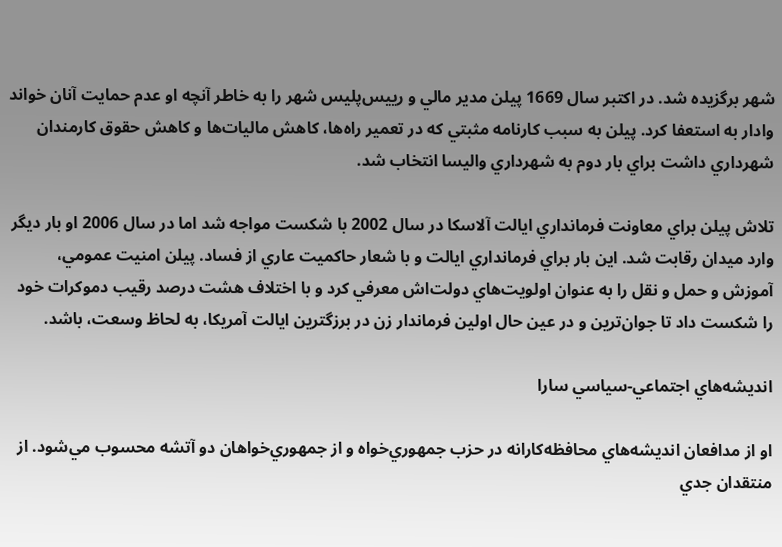شهر برگزيده شد. در اكتبر سال 1669 پيلن مدير مالي و رييس‌پليس شهر را به خاطر آنچه او عدم حمايت آنان خواند وادار به استعفا كرد. پيلن به سبب كارنامه‌ مثبتي كه در تعمير راه‌ها، كاهش ماليات‌ها و كاهش حقوق كارمندان شهرداري داشت براي بار دوم به شهرداري واليسا انتخاب شد.

تلاش پيلن براي معاونت فرمانداري ايالت آلاسكا در سال 2002 با شكست مواجه شد اما در سال 2006 او بار ديگر وارد ميدان رقابت شد. اين بار براي فرمانداري ايالت و با شعار حاكميت عاري از فساد. پيلن امنيت عمومي، آموزش و حمل و نقل را به عنوان اولويت‌هاي دولت‌اش معرفي كرد و با اختلاف هشت درصد رقيب دموكرات خود را شكست داد تا جوان‌ترين و در عين حال اولين فرماندار زن در برزگترين ايالت آمريكا، به لحاظ وسعت، باشد.

انديشه‌هاي اجتماعي-سياسي سارا

او از مدافعان انديشه‌هاي محافظه‌كارانه در حزب جمهوري‌خواه و از جمهوري‌خواهان دو آتشه محسوب مي‌شود. از منتقدان جدي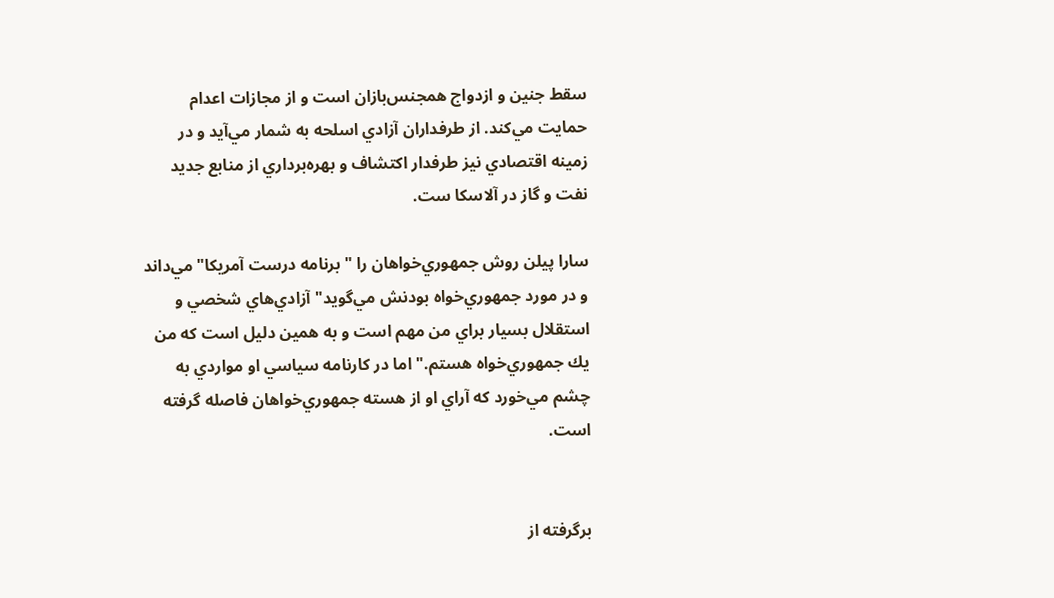سقط جنين و ازدواج همجنس‌بازان است و از مجازات اعدام حمايت مي‌كند. از طرفداران آزادي اسلحه به شمار مي‌آيد و در زمينه اقتصادي نيز طرفدار اكتشاف و بهره‌برداري از منابع جديد نفت و گاز در آلاسكا ست.

سارا پيلن روش جمهوري‌خواهان را " برنامه درست آمريكا" مي‌داند و در مورد جمهوري‌خواه بودنش مي‌گويد" آزادي‌هاي شخصي و استقلال بسيار براي من مهم است و به همين دليل است كه من يك جمهوري‌خواه هستم." اما در كارنامه سياسي او مواردي به چشم مي‌خورد كه آراي او از هسته جمهوري‌خواهان فاصله گرفته است.


برگرفته از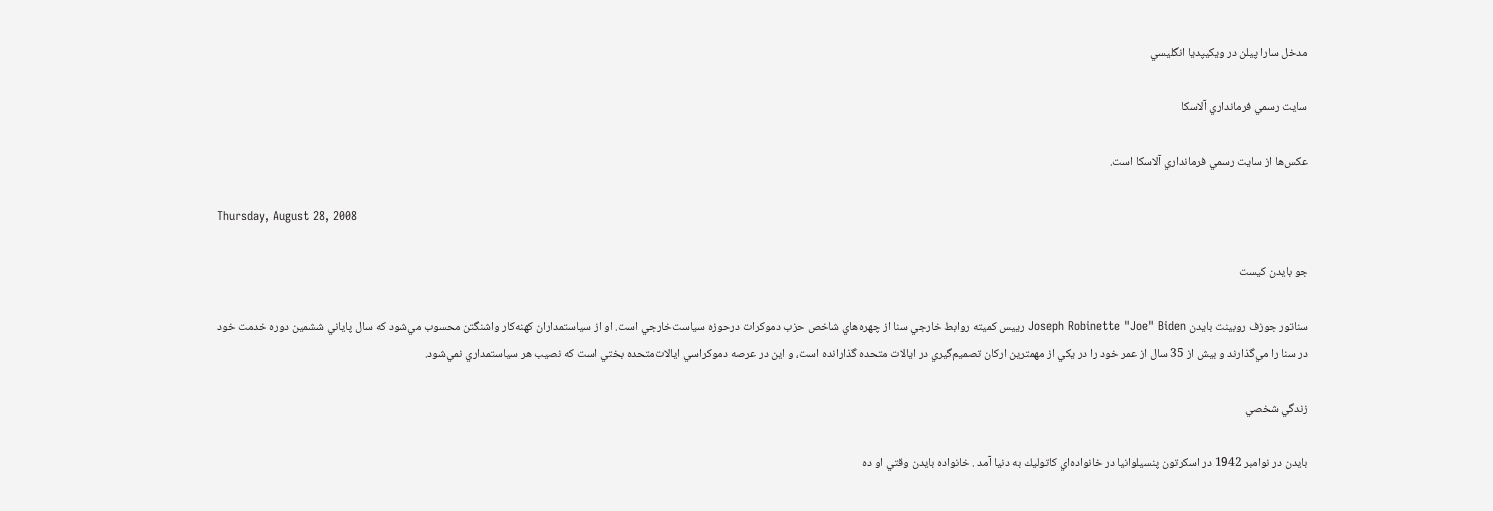مدخل سارا پيلن در ويكيپديا انگليسي

سايت رسمي فرمانداري آلاسكا

عكس‌ها از سايت رسمي فرمانداري آلاسكا است.

Thursday, August 28, 2008

جو بايدن كيست

سناتور جوزف روبينت بايدن Joseph Robinette "Joe" Biden رييس كميته روابط خارجي سنا از چهره‌هاي شاخص حزب دموكرات درحوزه سياست‌خارجي است. او از سياستمداران كهنه‌كار واشنگتن محسوب مي‌شود كه سال پاياني ششمين دوره خدمت خود در سنا را مي‌گذارند و بيش از 35 سال از عمر خود را در يكي از مهمترين اركان تصميم‌گيري در ايالات متحده گذارانده است، و اين در عرصه دموكراسي ايالات‌متحده بختي است كه نصيب هر سياستمداري نمي‌شود.

زندگي شخصي

بايدن در نوامبر 1942 در اسكرتون پنسيلوانيا در خانواده‌اي كاتوليك به دنيا آمد . خانواده بايدن وقتي او ده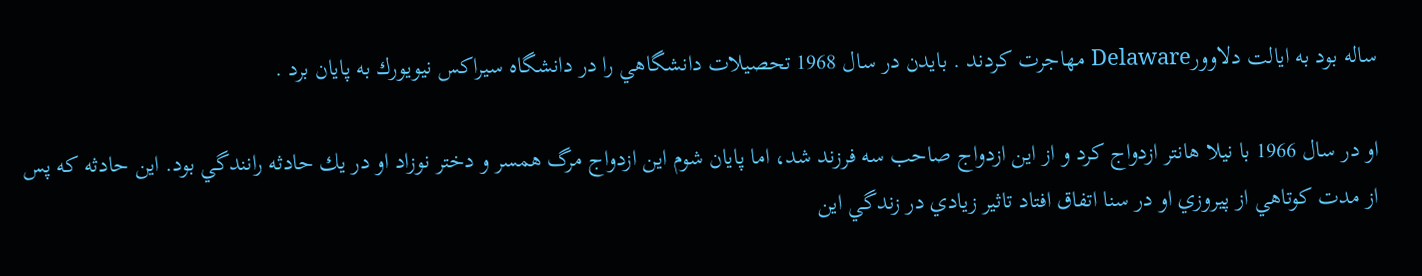ساله بود به ايالت دلاوورDelaware مهاجرت كردند . بايدن در سال 1968 تحصيلات دانشگاهي را در دانشگاه سيراكس نيويورك به پايان برد .

او در سال 1966 با نيلا هانتر ازدواج كرد و از اين ازدواج صاحب سه فرزند شد، اما پايان شوم اين ازدواج مرگ همسر و دختر نوزاد او در يك حادثه رانندگي بود. اين حادثه كه پس از مدت كوتاهي از پيروزي او در سنا اتفاق افتاد تاثير زيادي در زندگي اين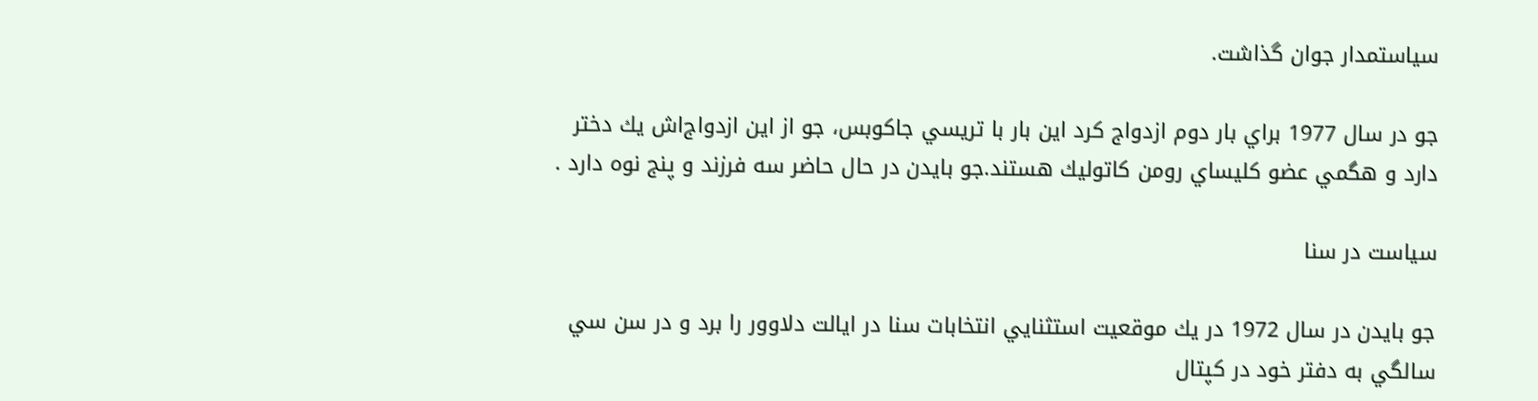سياستمدار جوان گذاشت.

جو در سال 1977 براي بار دوم ازدواج كرد اين بار با تريسي جاكوبس، جو از اين ازدواج‌اش يك دختر دارد و هگمي عضو كليساي رومن كاتوليك هستند.جو بايدن در حال حاضر سه فرزند و پنج نوه دارد .

سياست در سنا

جو بايدن در سال 1972 در يك موقعيت استثنايي انتخابات سنا در ايالت دلاوور را برد و در سن سي سالگي به دفتر خود در كپتال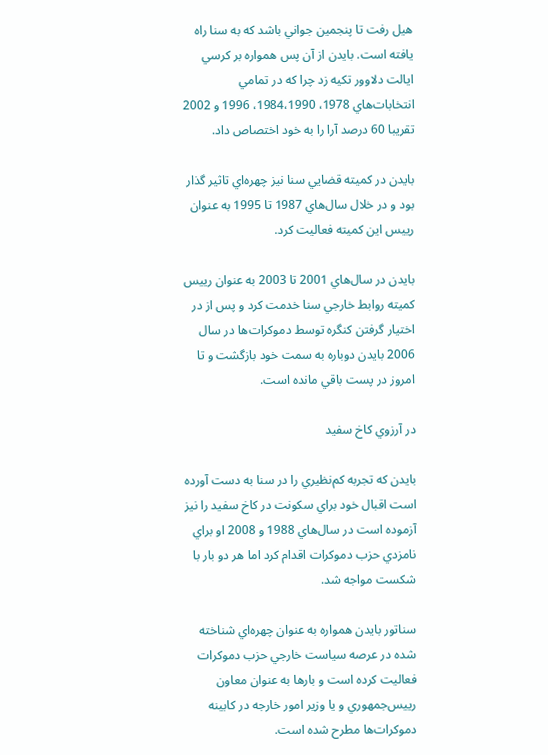هيل رفت تا پنجمين جواني باشد كه به سنا راه يافته است. بايدن از آن پس همواره بر كرسي ايالت دلاوور تكيه زد چرا كه در تمامي انتخابات‌هاي 1978، 1984،1990، 1996 و 2002 تقريبا 60 درصد آرا را به خود اختصاص داد.

بايدن در كميته قضايي سنا نيز چهره‌‌اي تاثير گذار بود و در خلال سال‌هاي 1987 تا 1995 به عنوان رييس اين كميته فعاليت كرد.

بايدن در سال‌هاي 2001 تا 2003 به عنوان رييس كميته روابط خارجي سنا خدمت كرد و پس از در اختيار گرفتن كنگره توسط دموكرات‌ها در سال 2006 بايدن دوباره به سمت خود بازگشت و تا امروز در پست باقي مانده است.

در آرزوي كاخ سفيد

بايدن كه تجربه كم‌نظيري را در سنا به دست آورده است اقبال خود براي سكونت در كاخ سفيد را نيز آزموده است در سال‌هاي 1988 و 2008 او براي نامزدي حزب دموكرات اقدام كرد اما هر دو بار با شكست مواجه شد.

سناتور بايدن همواره به عنوان چهره‌اي شناخته شده در عرصه سياست خارجي حزب دموكرات فعاليت كرده است و بارها به عنوان معاون رييس‌جمهوري و يا وزير امور خارجه در كابينه دموكرات‌ها مطرح شده است.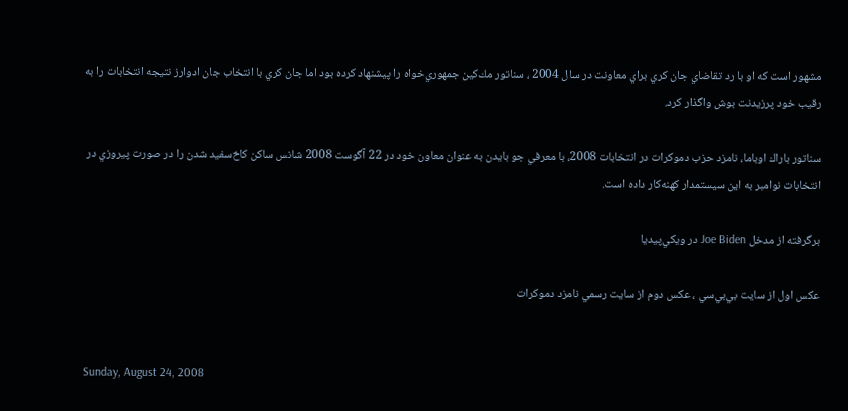مشهور است كه او با رد تقاضاي جان كري براي معاونت در سال 2004 ، سناتور مك‌كين جمهوري‌خواه را پيشنهاد كرده بود اما جان كري با انتخاب جان ادوارز نتيجه انتخابات را به رقيب خود پرزيدنت بوش واگذار كرد.

سناتور باراك اوباما، نامزد حزب دموكرات در انتخابات 2008، با معرفي جو بايدن به عنوان معاون خود در 22 آگوست 2008 شانس ساكن كاخ‌سفيد شدن را در صورت پيروزي در انتخابات نوامبر به اين سيستمدار كهنه‌كار داده است.

برگرفته از مدخل Joe Biden در ويكي‌پيديا

عكس اول از سايت بي‌بي‌سي ، عكس دوم از سايت رسمي نامزد دموكرات


Sunday, August 24, 2008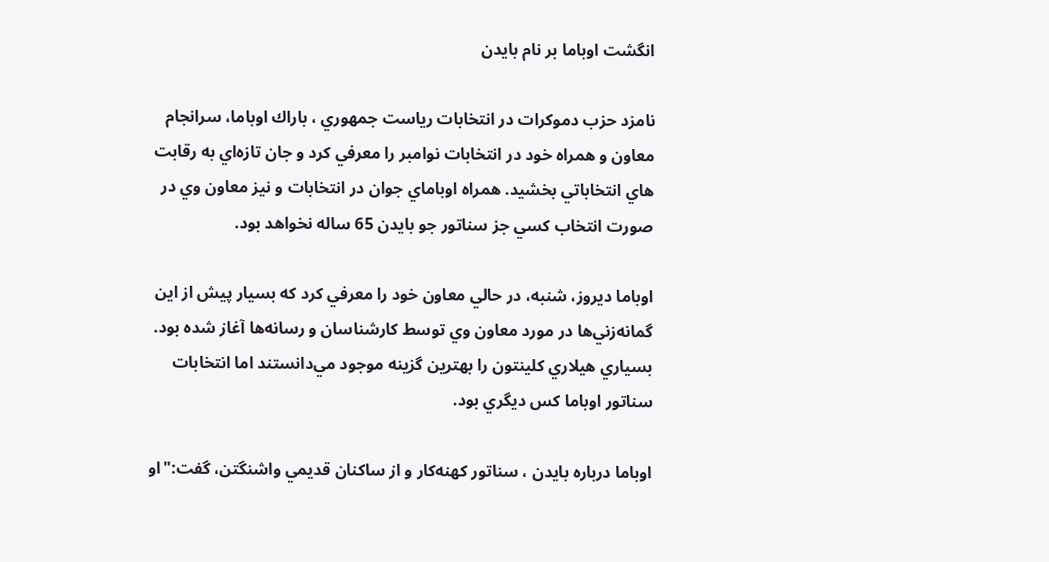انگشت اوباما بر نام بايدن

نامزد حزب دموكرات در انتخابات رياست جمهوري ، باراك اوباما، سرانجام معاون و همراه خود در انتخابات نوامبر را معرفي كرد و جان تازه‌اي به رقابت هاي انتخاباتي بخشيد. همراه اوباماي جوان در انتخابات و نيز معاون وي در صورت انتخاب كسي جز سناتور جو بايدن 65 ساله نخواهد بود.

اوباما ديروز، شنبه، در حالي معاون خود را معرفي كرد كه بسيار پيش از اين گمانه‌زني‌ها در مورد معاون وي توسط كارشناسان و رسانه‌ها آغاز شده بود. بسياري هيلاري كلينتون را بهترين گزينه موجود مي‌دانستند اما انتخابات سناتور اوباما كس ديگري بود.

اوباما درباره بايدن ، سناتور كهنه‌كار و از ساكنان قديمي واشنگتن، گفت:"او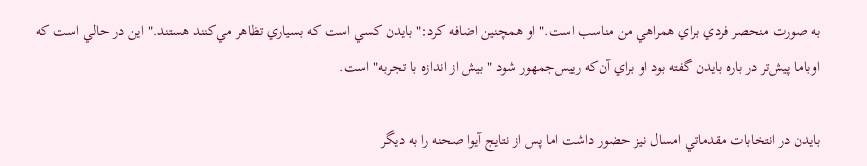به صورت منحصر فردي براي همراهي من مناسب است." او همچنين اضافه كرد:" بايدن كسي است كه بسياري تظاهر مي‌كنند هستند." اين در حالي است كه اوباما پيش‌تر در باره بايدن گفته بود او براي آن‌كه رييس‌جمهور شود " بيش از اندازه با تجربه" است.

بايدن در انتخابات مقدماتي امسال نيز حضور داشت اما پس از نتايج آيوا صحنه را به ديگر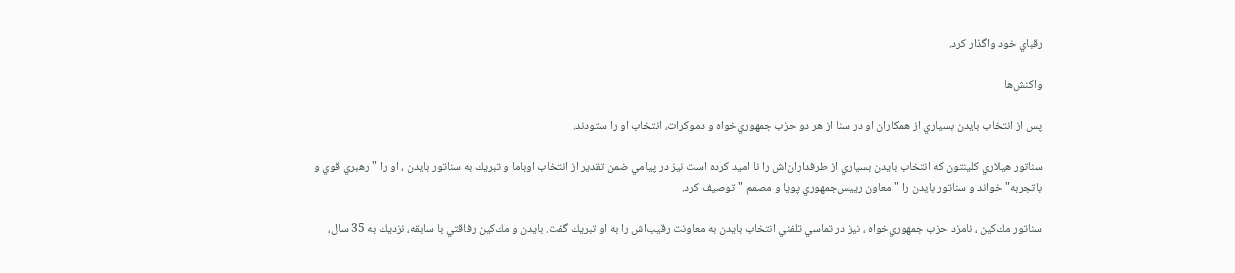رقباي خود واگذار كرد.

واكنش‌ها

پس از انتخاب بايدن بسياري از همكاران او در سنا از هر دو حزب جمهوري‌خواه و دموكرات، انتخاب او را ستودند.

سناتور هيلاري كلينتون كه انتخاب بايدن بسياري از طرفداران‌اش را نا اميد كرده است نيز در پيامي ضمن تقدير از انتخاب اوباما و تبريك به سناتور بايدن ، او را "رهبري قوي و باتجربه" خواند و سناتور بايدن را " معاون رييس‌جمهوري پويا و مصمم "توصيف كرد.

سناتور مك‌كين ، نامزد حزب جمهوري‌خواه ، نيز در تماسي تلفني انتخاب بايدن به معاونت رقيب‌اش را به او تبريك گفت. بايدن و مك‌كين رفاقتي با سابقه، نزديك به 35 سال،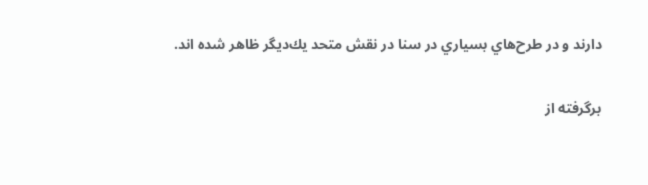دارند و در طرح‌هاي بسياري در سنا در نقش متحد يك‌ديگر ظاهر شده اند.

برگرفته از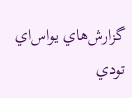گزارش‌هاي يواس‌اي تو‌دي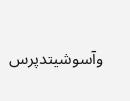وآسوشيتدپرس